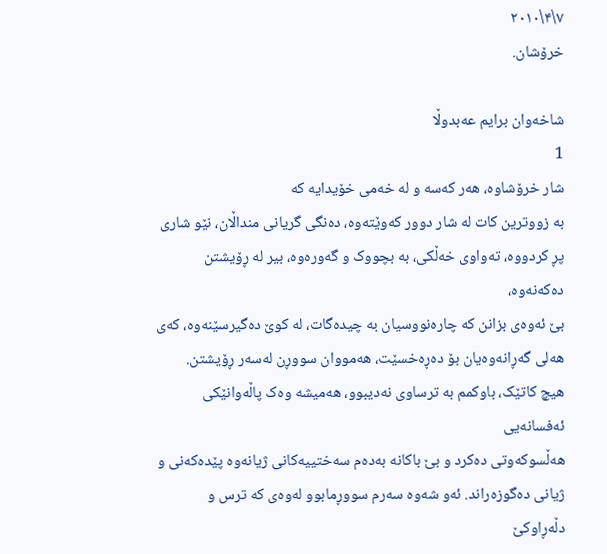٧\۴\٢٠١٠
خرۆشان.

شاخەوان برایم عەبدوڵا
1
شار خرۆشاوە، هەر کەسە و لە خەمى خۆیدایە کە
بە زووترین کات لە شار دوور کەوێتەوە، دەنگى گریانى منداڵان، نێو شارى
پڕ کردووە، تەواوى خەڵکى، بە بچووک و گەورەوە، بیر لە ڕۆیشتن دەکەنەوە،
بێ ئەوەى بزانن کە چارەنووسیان بە چیدەگات، لە کوێ دەگیرسێنەوە، کەى
هەلى گەڕانەوەیان بۆ دەڕەخسێت، هەمووان سووڕن لەسەر ڕۆیشتن.
هیچ کاتێک، باوکمم بە ترساوى نەدیبوو، هەمیشە وەک پاڵەوانێکى ئەفسانەیی
هەڵسوکەوتى دەکرد و بێ باکانە بەدەم سەختییەکانى ژیانەوە پێدەکەنى و
ژیانى دەگوزەراند. ئەو شەوە سەرم سووڕمابوو لەوەى کە ترس و دڵەڕاوکێ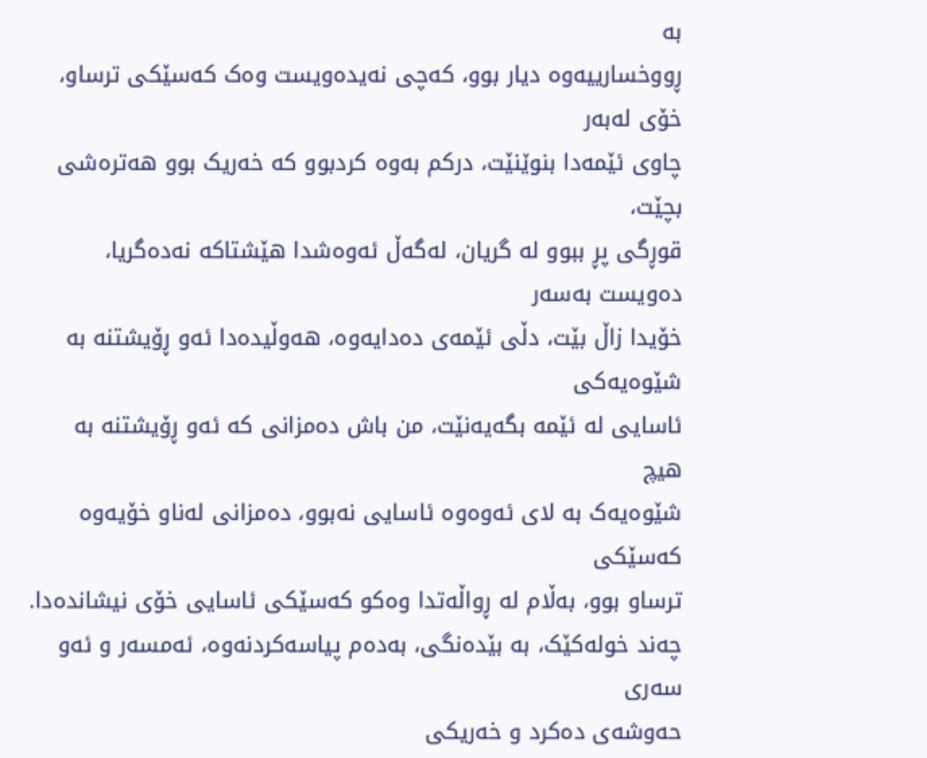بە
ڕووخسارییەوە دیار بوو، کەچى نەیدەویست وەک کەسێکى ترساو، خۆى لەبەر
چاوى ئێمەدا بنوێنێت، درکم بەوە کردبوو کە خەریک بوو هەترەشى بچێت،
قوڕگى پڕ ببوو لە گریان، لەگەڵ ئەوەشدا هێشتاکە نەدەگریا، دەویست بەسەر
خۆیدا زاڵ بێت، دڵى ئێمەى دەدایەوە، هەوڵیدەدا ئەو ڕۆیشتنە بە شێوەیەکى
ئاسایی لە ئێمە بگەیەنێت، من باش دەمزانى کە ئەو ڕۆیشتنە بە هیچ
شێوەیەک بە لاى ئەوەوە ئاسایی نەبوو، دەمزانى لەناو خۆیەوە کەسێکى
ترساو بوو، بەڵام لە ڕواڵەتدا وەکو کەسێکى ئاسایی خۆى نیشاندەدا.
چەند خولەکێک، بە بێدەنگى، بەدەم پیاسەکردنەوە، ئەمسەر و ئەو سەرى
حەوشەى دەکرد و خەریکى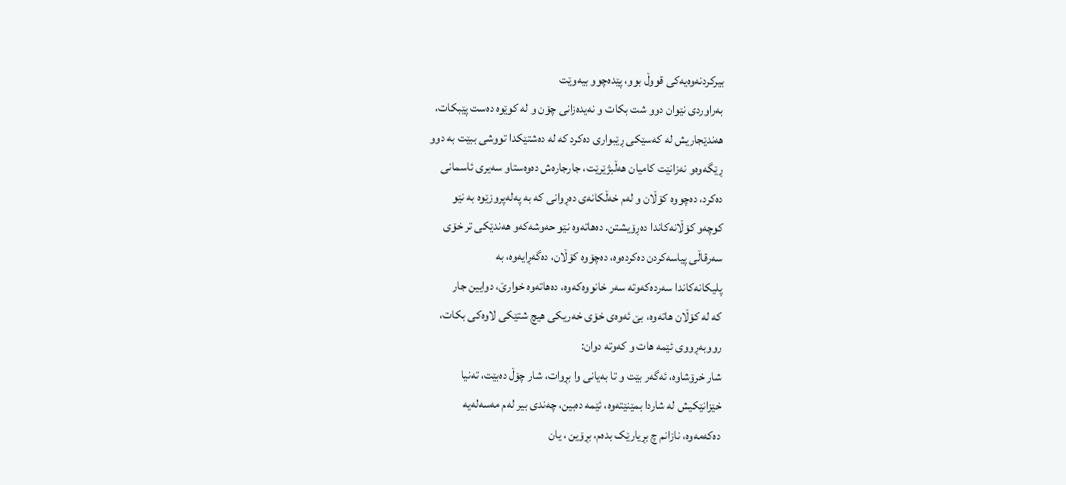بیرکردنەوەیەکى قووڵ بوو، پێدەچوو بیەوێت
بەراوردى نێوان دوو شت بکات و نەیدەزانى چۆن و لە کوێوە دەست پێبکات،
هەندێجاریش لە کەسێکى ڕێبوارى دەکرد کە لە دەشتێکدا تووشى ببێت بە دوو
ڕێگەوەو نەزانێت کامیان هەڵبژێرێت، جارجارەش دەوەستاو سەیرى ئاسمانى
دەکرد، دەچووە کۆڵان و لەم خەڵکانەى دەڕوانى کە بە پەلەپروزێوە بە نێو
کوچەو کۆڵانەکاندا دەڕۆیشتن. دەهاتەوە نێو حەوشەکەو هەندێکی تر خۆى
سەرقاڵى پیاسەکردن دەکردەوە، دەچۆوە کۆڵان، دەگەڕایەوە، بە
پلیکانەکاندا سەردەکەوتە سەر خانووەکەوە، دەهاتەوە خوارێ، دوایین جار
کە لە کۆڵان هاتەوە، بێ ئەوەى خۆى خەریکى هیچ شتێکى لاوەکى بکات،
رووبەڕووى ئێمە هات و کەوتە دوان:
شار خرۆشاوە، ئەگەر بێت و تا بەیانى وا بڕوات، شار چۆڵ دەبێت، تەنیا
خێزانێکیش لە شاردا بمێنێتەوە، ئێمە دەبین، چەندى بیر لەم مەسەلەیە
دەکەمەوە، نازانم چ بڕیارێک بدەم، بڕۆین ، یان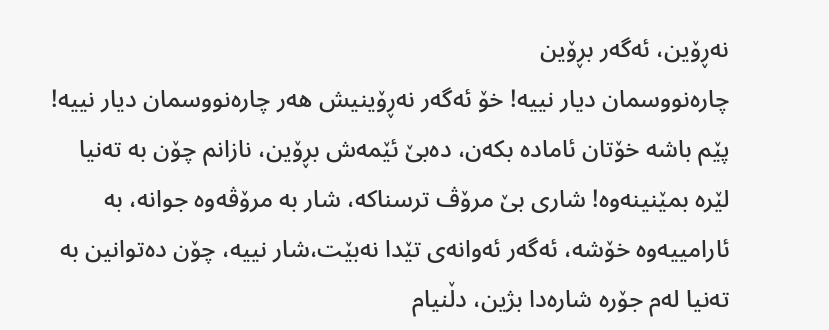نەڕۆین، ئەگەر بڕۆین
چارەنووسمان دیار نییە! خۆ ئەگەر نەڕۆینیش هەر چارەنووسمان دیار نییە!
پێم باشە خۆتان ئامادە بکەن، دەبێ ئێمەش بڕۆین، نازانم چۆن بە تەنیا
لێرە بمێنینەوە! شارى بێ مرۆڤ ترسناکە، شار بە مرۆڤەوە جوانە، بە
ئارامییەوە خۆشە، ئەگەر ئەوانەى تێدا نەبێت،شار نییە، چۆن دەتوانین بە
تەنیا لەم جۆرە شارەدا بژین، دڵنیام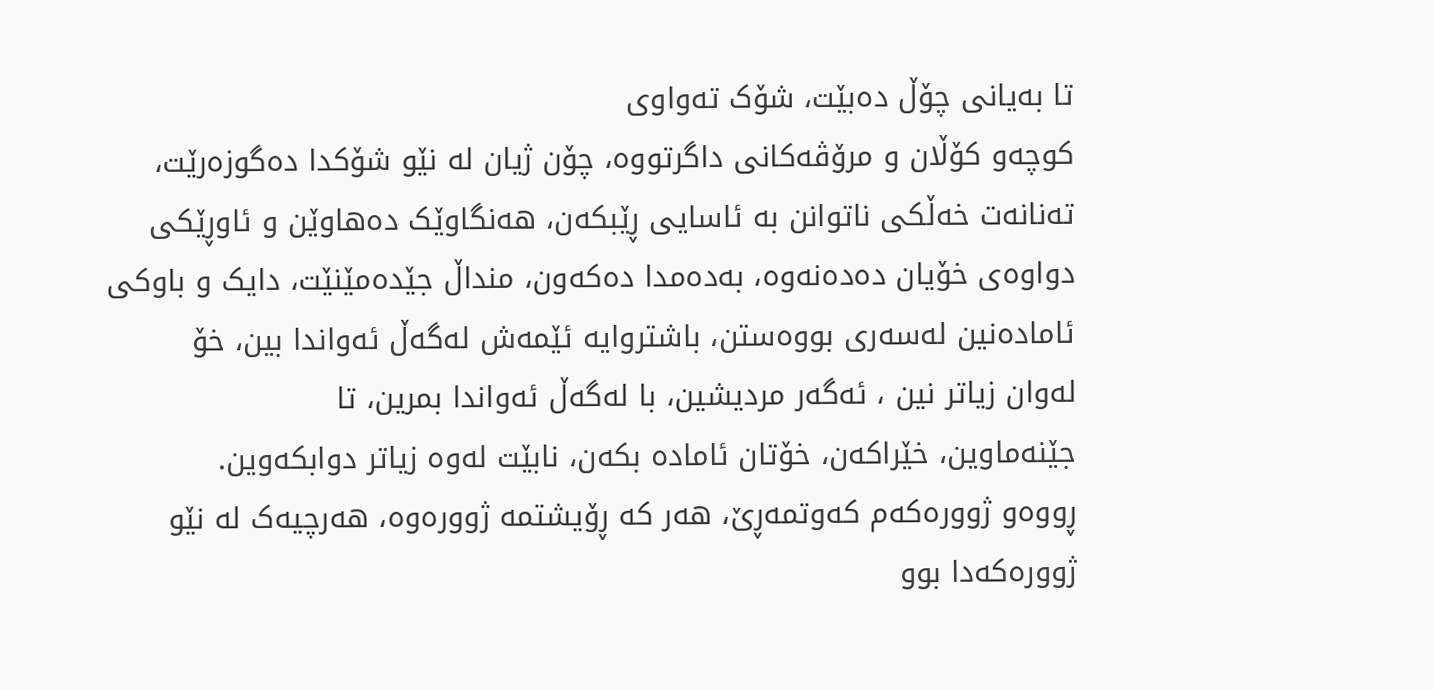تا بەیانى چۆڵ دەبێت، شۆک تەواوى
کوچەو کۆڵان و مرۆڤەکانى داگرتووە، چۆن ژیان لە نێو شۆکدا دەگوزەرێت،
تەنانەت خەڵکى ناتوانن بە ئاسایی ڕێبکەن، هەنگاوێک دەهاوێن و ئاوڕێکى
دواوەى خۆیان دەدەنەوە، بەدەمدا دەکەون، منداڵ جێدەمێنێت، دایک و باوکى
ئامادەنین لەسەرى بووەستن، باشتروایە ئێمەش لەگەڵ ئەواندا بین، خۆ
لەوان زیاتر نین ، ئەگەر مردیشین، با لەگەڵ ئەواندا بمرین، تا
جێنەماوین، خێراکەن، خۆتان ئامادە بکەن، نابێت لەوە زیاتر دوابکەوین.
ڕووەو ژوورەکەم کەوتمەڕێ، هەر کە ڕۆیشتمە ژوورەوە، هەرچیەک لە نێو
ژوورەکەدا بوو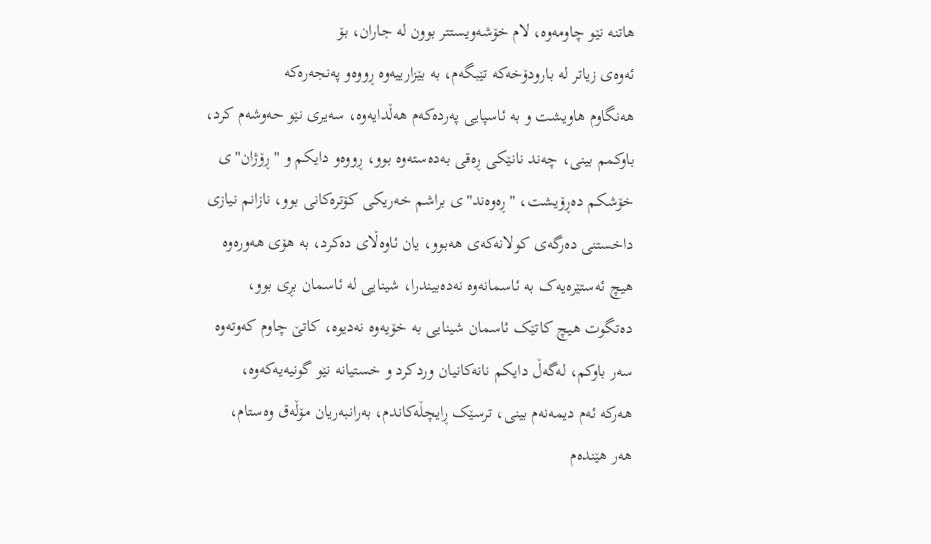هاتنە نێو چاومەوە، لام خۆشەویستتر بوون لە جاران، بۆ
ئەوەى زیاتر لە بارودۆخەکە تێبگەم، بە بێزارییەوە ڕووەو پەنجەرەکە
هەنگاوم هاویشت و بە ئاسپایی پەردەکەم هەڵدایەوە، سەیرى نێو حەوشەم کرد،
باوکمم بینى، چەند نانێکى ڕەقى بەدەستەوە بوو، ڕووەو دایکم و "ڕۆژان"ى
خۆشکم دەڕۆیشت، "ڕەوەند"ى براشم خەریکى کۆترەکانى بوو، نازانم نیازى
داخستنى دەرگەى کولانەکەى هەبوو، یان ئاوەڵاى دەکرد، بە هۆى هەورەوە
هیچ ئەستێرەیەک بە ئاسمانەوە نەدەبیندرا، شینایی لە ئاسمان بڕی بوو،
دەتگوت هیچ کاتێک ئاسمان شینایی بە خۆیەوە نەدیوە، کاتێ چاوم کەوتەوە
سەر باوکم، لەگەڵ دایکم نانەکانیان وردکرد و خستیانە نێو گونیەیەکەوە،
هەرکە ئەم دیمەنەم بینى، ترسێک ڕایچڵەکاندم، بەرانبەریان مۆڵەق وەستام،
هەر هێندەم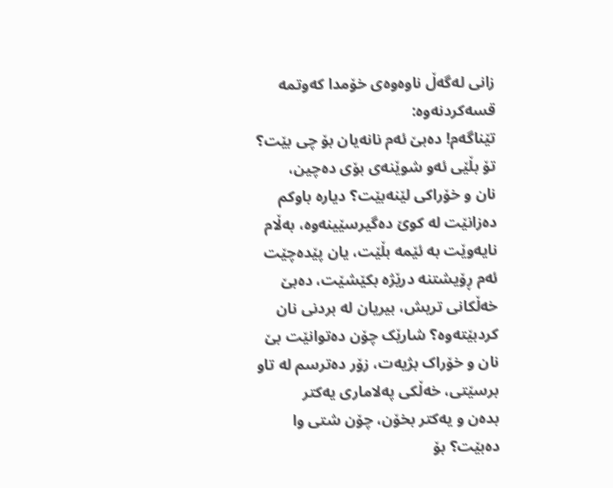زانى لەگەڵ ناوەوەى خۆمدا کەوتمە قسەکردنەوە:
تێناگەم! دەبێ ئەم نانەیان بۆ چى بێت؟ تۆ بڵێى ئەو شوێنەى بۆى دەچین،
نان و خۆراکى لێنەبێت؟ دیارە باوکم دەزانێت لە کوێ دەگیرسێینەوە، بەڵام
نایەوێت بە ئێمە بڵێت، یان پێدەچێت ئەم ڕۆیشتنە درێژە بکێشێت، دەبێ
خەڵکانى تریش، بیریان لە بردنى نان کردبێتەوە؟ شارێک چۆن دەتوانێت بێ
نان و خۆراک بژیەت، زۆر دەترسم لە تاو برسێتى، خەڵکى پەلامارى یەکتر
بدەن و یەکتر بخۆن، چۆن شتى وا دەبێت؟ بۆ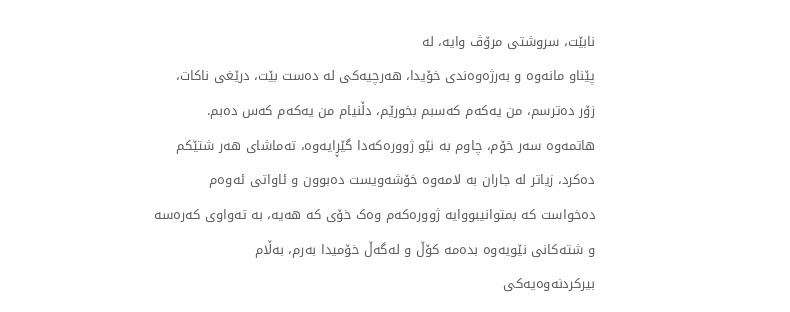نابێت، سروشتى مرۆڤ وایە، لە
پێناو مانەوە و بەرژەوەندى خۆیدا، هەرچیەکى لە دەست بێت، درێغى ناکات،
زۆر دەترسم، من یەکەم کەسبم بخورێم، دڵنیام من یەکەم کەس دەبم.
هاتمەوە سەر خۆم، چاوم بە نێو ژوورەکەدا گێڕایەوە، تەماشاى هەر شتێکم
دەکرد، زیاتر لە جاران بە لامەوە خۆشەویست دەبوون و ئاواتى ئەوەم
دەخواست کە بمتوانیبووایە ژوورەکەم وەک خۆى کە هەیە، بە تەواوى کەرەسە
و شتەکانى نێویەوە بدەمە کۆڵ و لەگەڵ خۆمیدا بەرم، بەڵام
بیرکردنەوەیەکى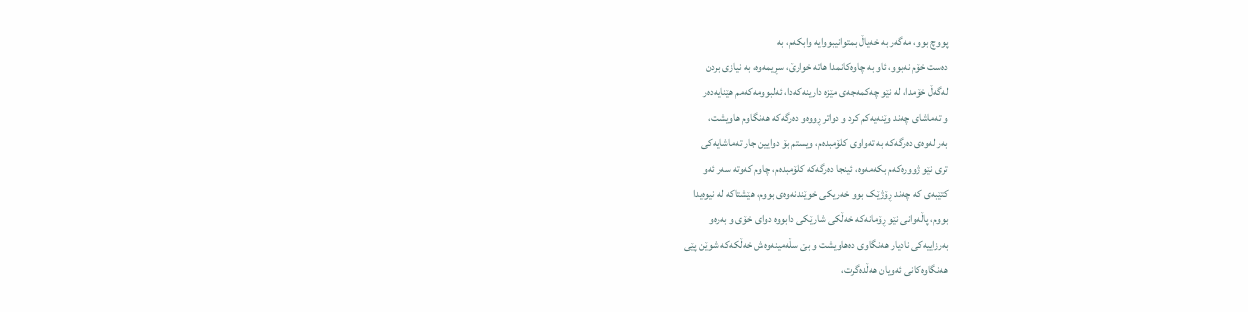پووچ بوو، مەگەر بە خەیاڵ بمتوانیبووایە وابکەم، بە
دەست خۆم نەبوو، ئاو بە چاوەکانمدا هاتە خوارێ، سڕیمەوە، بە نیازى بردن
لەگەڵ خۆمدا، لە نێو چەکمەجەى مێزە دارینەکەدا، ئەلبوومەکەمم هێنایەدەر
و تەماشاى چەند وێنەیەکم کرد و دواتر ڕووەو دەرگەکە هەنگاوم هاویشت،
بەر لەوەى دەرگەکە بە تەواوى کلۆمبدەم، ویستم بۆ دوایین جار تەماشایەکى
ترى نێو ژوورەکەم بکەمەوە، ئینجا دەرگەکە کلۆمبدەم، چاوم کەوتە سەر ئەو
کتێبەى کە چەند ڕۆژێک بوو خەریکى خوێندنەوەى بووم، هێشتاکە لە نیوەیدا
بووم، پاڵەوانى نێو ڕۆمانەکە خەڵکى شارێکى دابووە دواى خۆى و بەرەو
بەرزاییەکى نادیار هەنگاوى دەهاویشت و بێ سڵەمینەوەش خەڵکەکە شوێن پێى
هەنگاوەکانى ئەویان هەڵدەگرت،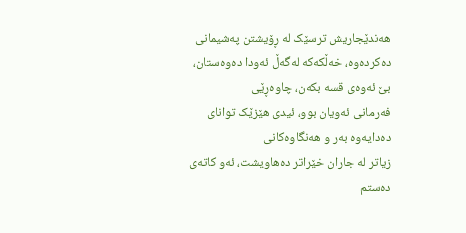هەندێجاریش ترسێک لە ڕۆیشتن پەشیمانى
دەکردەوە، خەڵکەکە لەگەڵ ئەودا دەوەستان، بێ ئەوەى قسە بکەن، چاوەڕێى
فەرمانى ئەویان بوو، ئیدى هێزێک تواناى دەدایەوە بەر و هەنگاوەکانى
زیاتر لە جاران خێراتر دەهاویشت، ئەو کاتەى دەستم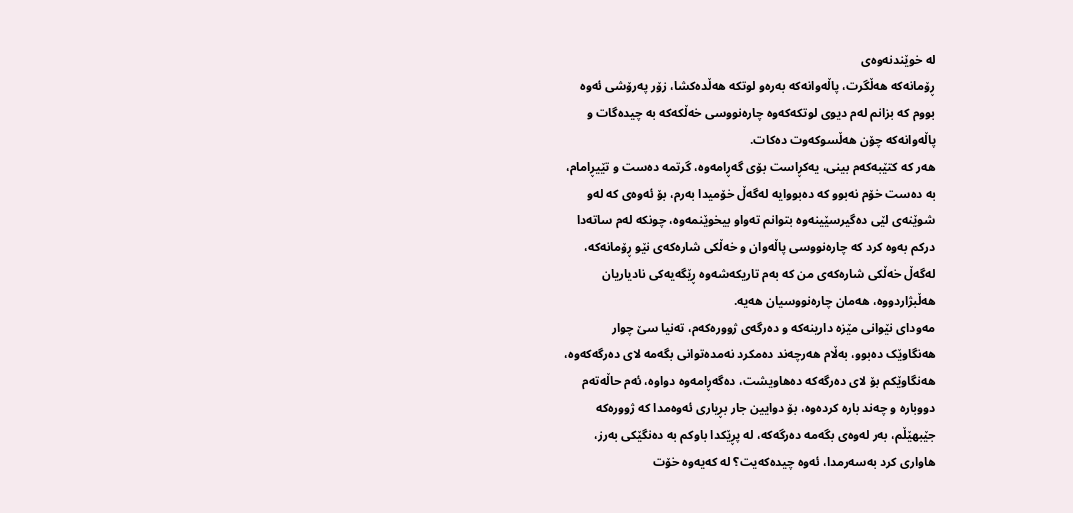لە خوێندنەوەى
ڕۆمانەکە هەڵگرت، پاڵەوانەکە بەرەو لوتکە هەڵدەکشا، زۆر پەرۆشى ئەوە
بووم کە بزانم لەم دیوى لوتکەکەوە چارەنووسى خەڵکەکە بە چیدەگات و
پاڵەوانەکە چۆن هەڵسوکەوت دەکات.
هەر کە کتێبەکەم بینى، یەکڕاست بۆى گەڕامەوە، گرتمە دەست و تێیڕامام،
بە دەست خۆم نەبوو کە دەبووایە لەگەڵ خۆمیدا بەرم، بۆ ئەوەى کە لەو
شوێنەى لێى دەگیرسێینەوە بتوانم تەواو بیخوێنمەوە، چونکە لەم ساتەدا
درکم بەوە کرد کە چارەنووسى پاڵەوان و خەڵکى شارەکەى نێو ڕۆمانەکە،
لەگەڵ خەڵکى شارەکەى من کە بەم تاریکەشەوە ڕێگەیەکى نادیاریان
هەڵبژاردووە، هەمان چارەنووسیان هەیە.
مەوداى نێوانى مێزە دارینەکە و دەرگەى ژوورەکەم، تەنیا سێ چوار
هەنگاوێک دەبوو، بەڵام هەرچەند دەمکرد نەمدەتوانى بگەمە لاى دەرگەکەوە،
هەنگاوێکم بۆ لاى دەرگەکە دەهاویشت، دەگەڕامەوە دواوە، ئەم حاڵەتەم
دووبارە و چەند بارە کردەوە، بۆ دوایین جار بڕیارى ئەوەمدا کە ژوورەکە
جێبهێڵم، بەر لەوەى بگەمە دەرگەکە، لە پڕێکدا باوکم بە دەنگێکى بەرز،
هاوارى کرد بەسەرمدا، ئەوە چیدەکەیت؟ لە کەیەوە خۆت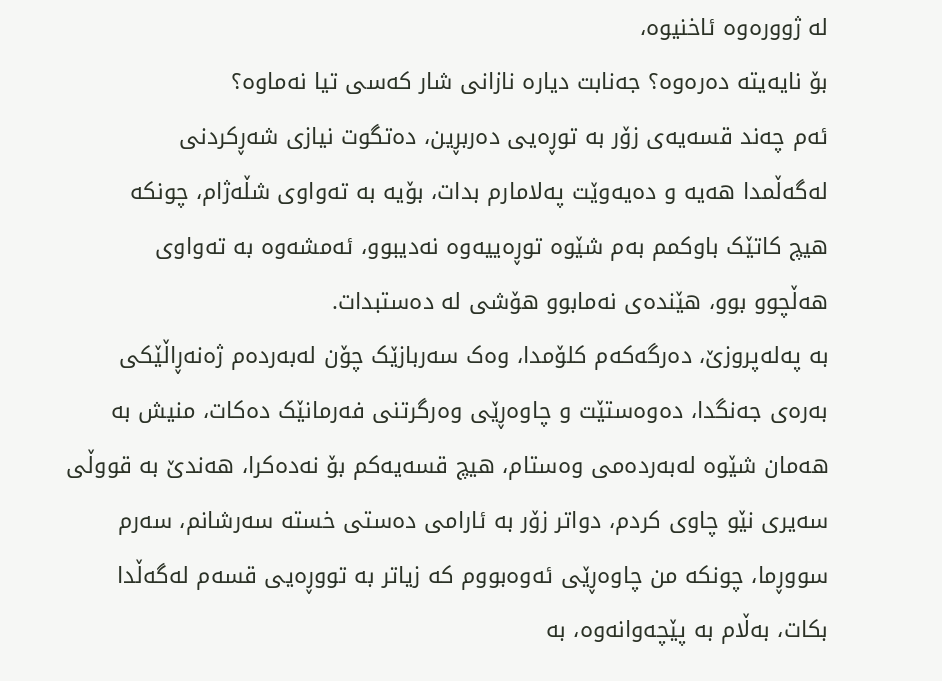لە ژوورەوە ئاخنیوە،
بۆ نایەیتە دەرەوە؟ جەنابت دیارە نازانى شار کەسى تیا نەماوە؟
ئەم چەند قسەیەى زۆر بە توڕەیی دەربڕین، دەتگوت نیازى شەڕکردنى
لەگەڵمدا هەیە و دەیەوێت پەلامارم بدات، بۆیە بە تەواوى شڵەژام، چونکە
هیچ کاتێک باوکمم بەم شێوە توڕەییەوە نەدیبوو، ئەمشەوە بە تەواوى
هەڵچوو بوو، هێندەى نەمابوو هۆشى لە دەستبدات.
بە پەلەپروزێ، دەرگەکەم کلۆمدا، وەک سەربازێک چۆن لەبەردەم ژەنەڕاڵێکى
بەرەى جەنگدا، دەوەستێت و چاوەڕێى وەرگرتنى فەرمانێک دەکات، منیش بە
هەمان شێوە لەبەردەمى وەستام، هیچ قسەیەکم بۆ نەدەکرا، هەندێ بە قووڵى
سەیرى نێو چاوى کردم، دواتر زۆر بە ئارامى دەستى خستە سەرشانم، سەرم
سووڕما، چونکە من چاوەڕێى ئەوەبووم کە زیاتر بە تووڕەیی قسەم لەگەڵدا
بکات، بەڵام بە پێچەوانەوە، بە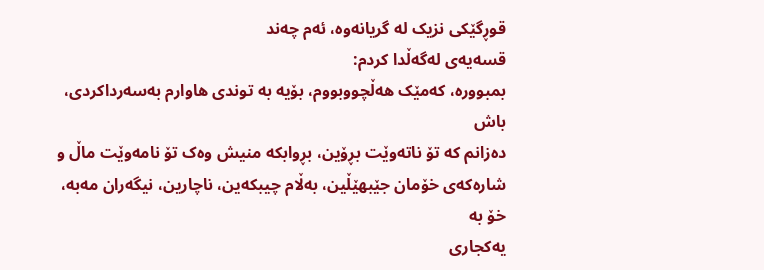قوڕگێکى نزیک لە گریانەوە، ئەم چەند
قسەیەى لەگەڵدا کردم:
بمبوورە، کەمێک هەڵچووبووم، بۆیە بە توندى هاوارم بەسەرداکردى، باش
دەزانم کە تۆ ناتەوێت بڕۆین، بڕوابکە منیش وەک تۆ نامەوێت ماڵ و
شارەکەى خۆمان جێبهێڵین، بەڵام چیبکەین، ناچارین، نیگەران مەبە، خۆ بە
یەکجارى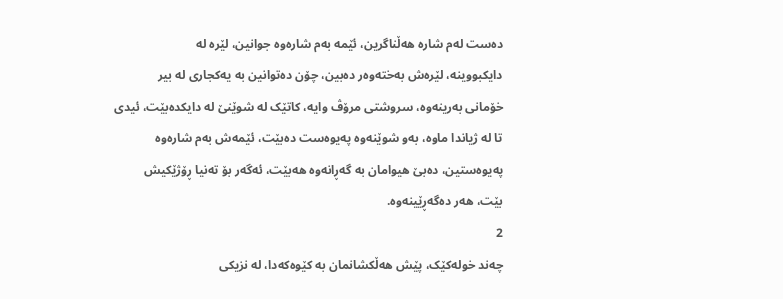دەست لەم شارە هەڵناگرین، ئێمە بەم شارەوە جوانین، لێرە لە
دایکبووینە، لێرەش بەختەوەر دەبین، چۆن دەتوانین بە یەکجارى لە بیر
خۆمانى بەرینەوە، سروشتى مرۆڤ وایە، کاتێک لە شوێنێ لە دایکدەبێت، ئیدى
تا لە ژیاندا ماوە، بەو شوێنەوە پەیوەست دەبێت، ئێمەش بەم شارەوە
پەیوەستین، دەبێ هیوامان بە گەڕانەوە هەبێت، ئەگەر بۆ تەنیا ڕۆژێکیش
بێت، هەر دەگەڕێینەوە.
2
چەند خولەکێک، پێش هەڵکشانمان بە کێوەکەدا، لە نزیکى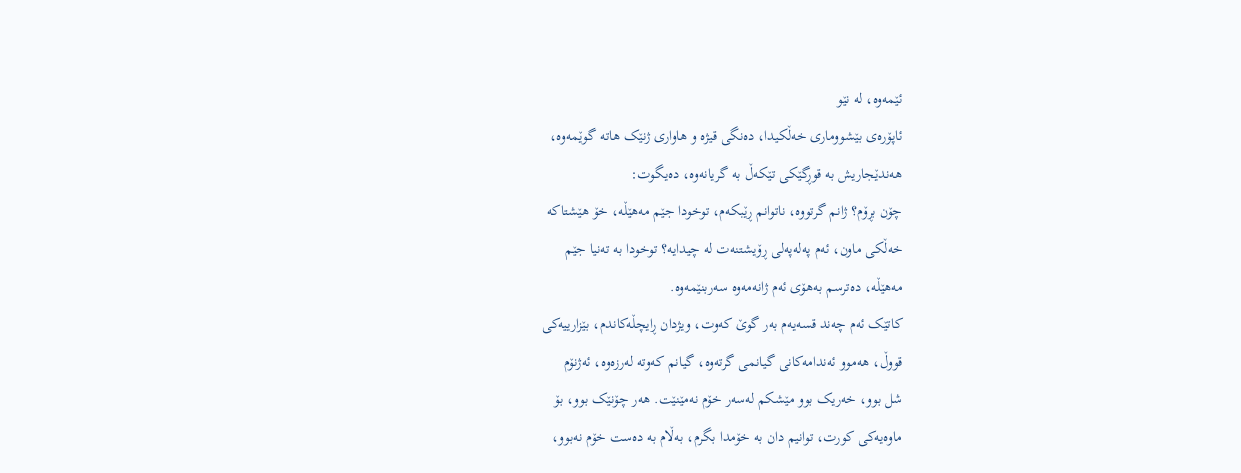ئێمەوە، لە نێو
ئاپۆرەى بێشوومارى خەڵکیدا، دەنگى قیژە و هاوارى ژنێک هاتە گوێمەوە،
هەندێجاریش بە قوڕگێکى تێکەڵ بە گریانەوە، دەیگوت:
چۆن بڕۆم؟ ژانم گرتووە، ناتوانم ڕێبکەم، توخودا جێم مەهێڵە، خۆ هێشتاکە
خەڵکى ماون، ئەم پەلەپەلى ڕۆیشتنەت لە چیدایە؟ توخودا بە تەنیا جێم
مەهێڵە، دەترسم بەهۆى ئەم ژانەمەوە سەربنێمەوە.
کاتێک ئەم چەند قسەیەم بەر گوێ کەوت، ویژدان ڕایچڵەکاندم، بێزارییەکى
قووڵ، هەموو ئەندامەکانى گیانمى گرتەوە، گیانم کەوتە لەرزەوە، ئەژنۆم
شل بوو، خەریک بوو مێشکم لەسەر خۆم نەمێنێت. هەر چۆنێک بوو، بۆ
ماوەیەکى کورت، توانیم دان بە خۆمدا بگرم، بەڵام بە دەست خۆم نەبوو،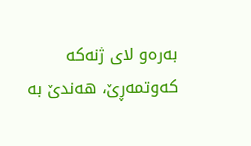بەرەو لاى ژنەکە کەوتمەڕێ، هەندێ بە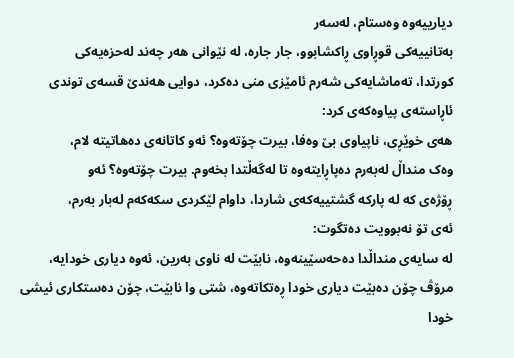دیارییەوە وەستام، لەسەر
بەتانییەکى قوڕاوى ڕاکشابوو، جار جارە، لە نێوانى هەر چەند لەحزەیەکى
کورتدا، تەماشایەکى شەرم ئامێزى منى دەکرد، دوایی هەندێ قسەى توندى
ئاڕاستەى پیاوەکەى کرد:
هەى خوێڕى، ناپیاوى بێ وەفا، بیرت چۆتەوە؟ ئەو کاتانەى دەهاتیتە لام،
وەک منداڵ لەبەرم دەپاڕایتەوە تا لەگەڵتدا بخەوم. بیرت چۆتەوە؟ ئەو
ڕۆژەى کە لە پارکە گشتییەکەى شاردا، داوام لێکردى سکەکەم لەبار بەرم،
ئەى تۆ نەبوویت دەتگوت:
لە سایەى منداڵدا دەحەسێینەوە، نابێت لە ناوى بەرین، ئەوە دیارى خودایە،
مرۆڤ چۆن دەبێت دیارى خودا ڕەتکاتەوە، شتى وا نابێت، چۆن دەستکارى ئیشى
خودا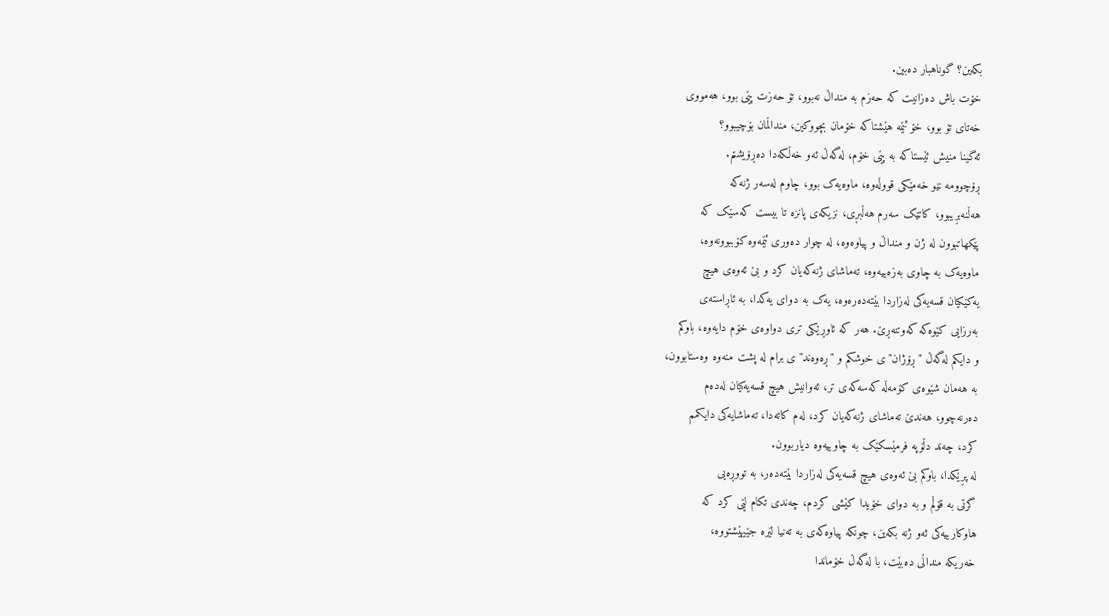بکەین؟ گوناهبار دەبین.
خۆت باش دەزانیت کە حەزم بە منداڵ نەبوو، تۆ حەزت پێى بوو، هەمووى
خەتاى تۆ بوو، خۆ ئێمە هێشتاکە خۆمان بچووکین، منداڵمان بۆچیبوو؟
ئەگینا منیش ئێستاکە بە پێى خۆم، لەگەڵ ئەو خەڵکەدا دەڕۆیشتم.
ڕۆچوومە نێو خەمێکى قووڵەوە، ماوەیەک بوو، چاوم لەسەر ژنەکە
هەڵنەبڕیبوو، کاتێک سەرم هەڵبڕى، نزیکەى پانزە تا بیست کەسێک کە
پێکهاتبوون لە ژن و منداڵ و پیاوەوە، لە چوار دەورى ئێمەوە کۆببوونەوە،
ماوەیەک بە چاوى بەزەییەوە، تەماشاى ژنەکەیان کرد و بێ ئەوەى هیچ
یەکێکیان قسەیەکى لەزاردا بێتەدەرەوە، یەک بە دواى یەکدا، بە ئاڕاستەى
بەرزایی کێوەکە کەوتنەڕێ. هەر کە ئاوڕێکى ترى دواوەى خۆم دایەوە، باوکم
و دایکم لەگەڵ "ڕۆژان"ى خوشکم و "ڕەوەند"ى برام لە پشت منەوە وەستابوون،
بە هەمان شێوەى کۆمەڵە کەسەکەى تر، ئەوانیش هیچ قسەیەکیان لەدەم
دەرنەچوو، هەندێ تەماشاى ژنەکەیان کرد، لەم کاتەدا، تەماشایەکى دایکمم
کرد، چەند دڵۆپە فرمێسکێک بە چاوییەوە دیاربوون.
لە پڕێکدا، باوکم بێ ئەوەى هیچ قسەیەکى لەزاردا بێتەدەر، بە تووڕەیی
گرتى بە قۆڵم و بە دواى خۆیدا کێشى کردم، چەندى تکام لێى کرد کە
هاوکارییەکى ئەو ژنە بکەین، چونکە پیاوەکەى بە تەنیا لێرە جێیهێشتووە،
خەریکە منداڵى دەبێت، با لەگەڵ خۆماندا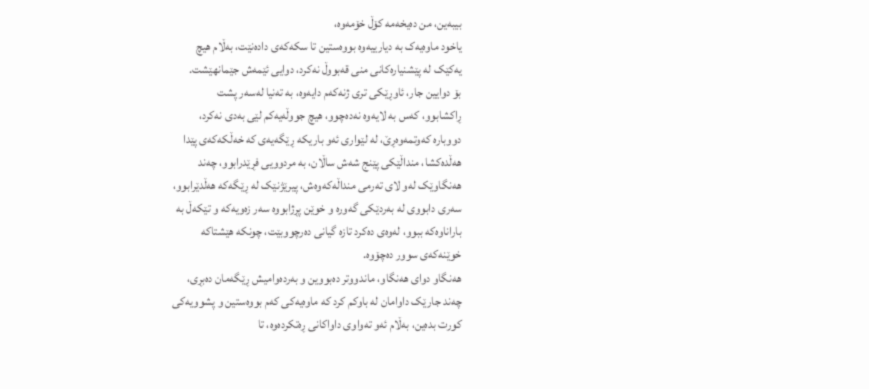بیبەین، من دەیخەمە کۆڵ خۆمەوە،
یاخود ماوەیەک بە دیارییەوە بووەستین تا سکەکەى دادەنێت، بەڵام هیچ
یەکێک لە پێشنیارەکانى منى قەبووڵ نەکرد، دوایی ئێمەش جێمانهێشت.
بۆ دوایین جار، ئاوڕێکى ترى ژنەکەم دایەوە، بە تەنیا لەسەر پشت
ڕاکشابوو، کەس بە لایەوە نەدەچوو، هیچ جووڵەیەکم لێى بەدى نەکرد،
دووبارە کەوتمەوەڕێ، لە لێوارى ئەو باریکە ڕێگەیەى کە خەڵکەکەى پێدا
هەڵدەکشا، منداڵێکى پێنج شەش ساڵان، بە مردوویی فڕێدرابوو، چەند
هەنگاوێک لەو لاى تەرمى منداڵەکەوەش، پیرێژنێک لە ڕێگەکە هەڵدێرابوو،
سەرى دابووى لە بەردێکى گەورە و خوێن پڕژابووە سەر زەویەکە و تێکەڵ بە
باراناوەکە ببوو، لەوەى دەکرد تازە گیانى دەرچووبێت، چونکە هێشتاکە
خوێنەکەى سوور دەچۆوە.
هەنگاو دواى هەنگاو، ماندووتر دەبووین و بەردەوامیش ڕێگەمان دەبڕى،
چەند جارێک داوامان لە باوکم کرد کە ماوەیەکى کەم بووەستین و پشوویەکى
کورت بدەین، بەڵام ئەو تەواوى داواکانى ڕەتکردەوە، تا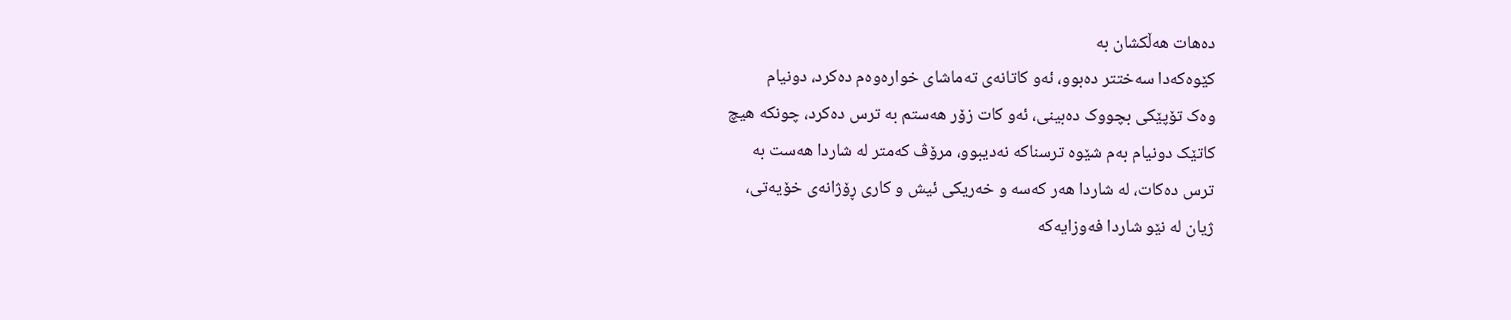دەهات هەڵکشان بە
کێوەکەدا سەختتر دەبوو، ئەو کاتانەى تەماشاى خوارەوەم دەکرد، دونیام
وەک تۆپێکى بچووک دەبینى، ئەو کات زۆر هەستم بە ترس دەکرد، چونکە هیچ
کاتێک دونیام بەم شێوە ترسناکە نەدیبوو، مرۆڤ کەمتر لە شاردا هەست بە
ترس دەکات، لە شاردا هەر کەسە و خەریکى ئیش و کارى ڕۆژانەى خۆیەتى،
ژیان لە نێو شاردا فەوزایەکە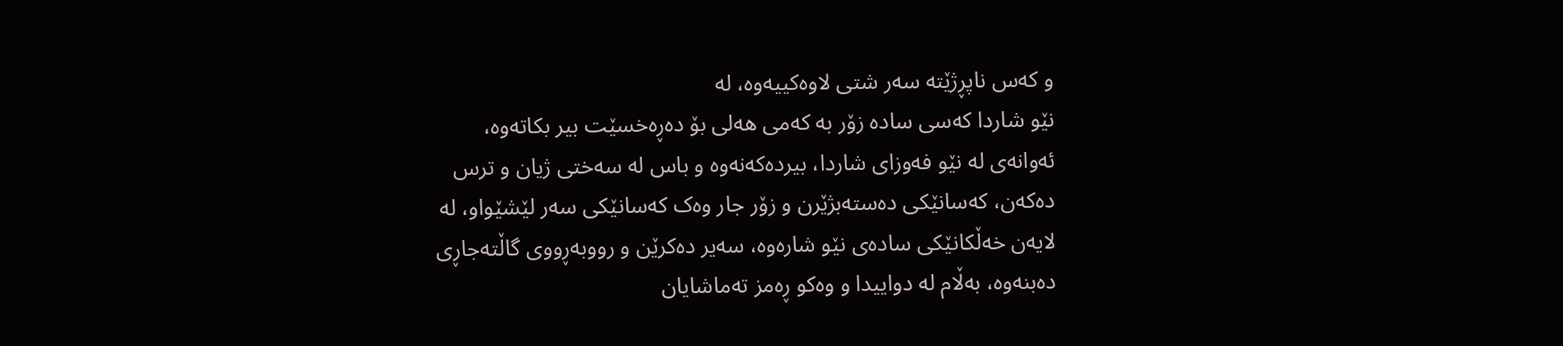و کەس ناپڕژێتە سەر شتى لاوەکییەوە، لە
نێو شاردا کەسى سادە زۆر بە کەمى هەلى بۆ دەڕەخسێت بیر بکاتەوە،
ئەوانەى لە نێو فەوزای شاردا، بیردەکەنەوە و باس لە سەختى ژیان و ترس
دەکەن، کەسانێکى دەستەبژێرن و زۆر جار وەک کەسانێکى سەر لێشێواو، لە
لایەن خەڵکانێکى سادەى نێو شارەوە، سەیر دەکرێن و رووبەڕووى گاڵتەجاڕى
دەبنەوە، بەڵام لە دواییدا و وەکو ڕەمز تەماشایان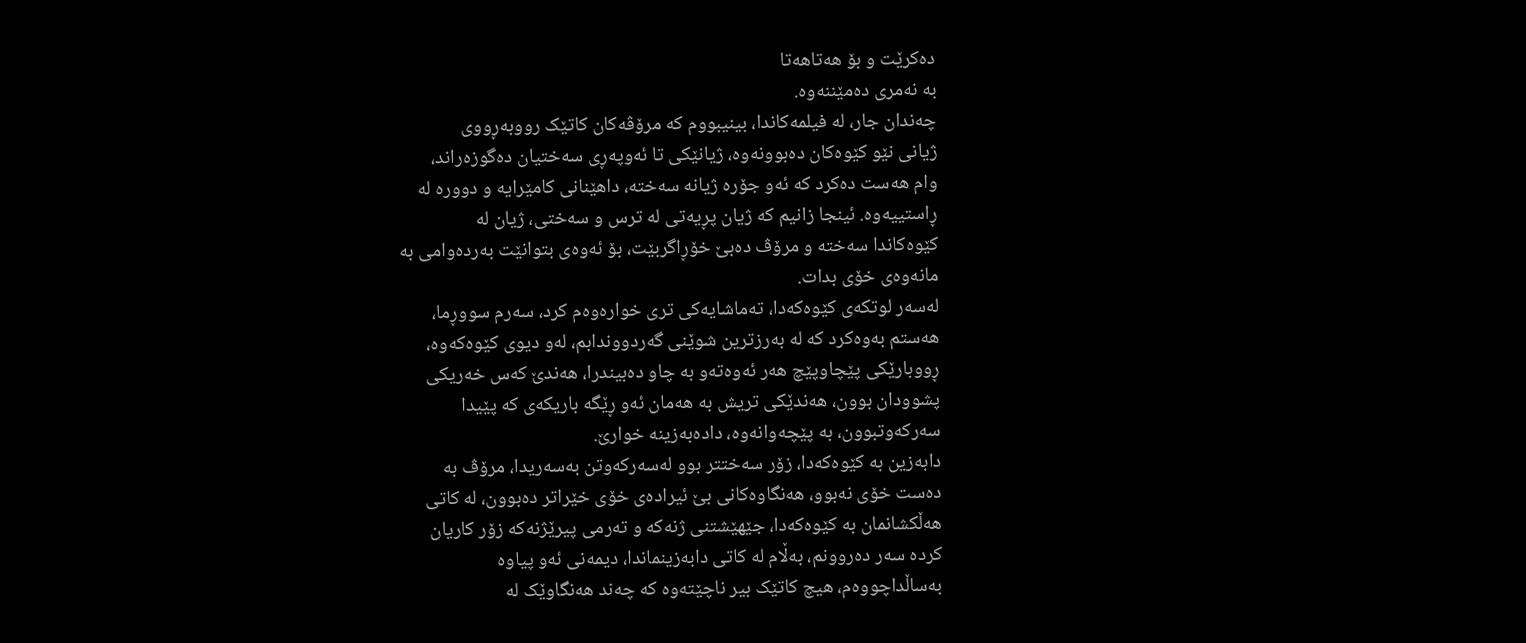دەکرێت و بۆ هەتاهەتا
بە نەمرى دەمێننەوە.
چەندان جار، لە فیلمەکاندا، بینیبووم کە مرۆڤەکان کاتێک رووبەڕووى
ژیانى نێو کێوەکان دەبوونەوە، ژیانێکى تا ئەوپەڕى سەختیان دەگوزەراند،
وام هەست دەکرد کە ئەو جۆرە ژیانە سەختە، داهێنانى کامێرایە و دوورە لە
ڕاستییەوە. ئینجا زانیم کە ژیان پڕیەتى لە ترس و سەختى، ژیان لە
کێوەکاندا سەختە و مرۆڤ دەبێ خۆڕاگربێت، بۆ ئەوەى بتوانێت بەردەوامى بە
مانەوەى خۆى بدات.
لەسەر لوتکەى کێوەکەدا، تەماشایەکى ترى خوارەوەم کرد، سەرم سووڕما،
هەستم بەوەکرد کە لە بەرزترین شوێنى گەردووندابم، لەو دیوى کێوەکەوە،
ڕووبارێکى پێچاوپێچ هەر ئەوەتەو بە چاو دەبیندرا، هەندێ کەس خەریکى
پشوودان بوون، هەندێکى تریش بە هەمان ئەو ڕێگە باریکەى کە پێیدا
سەرکەوتبوون، بە پێچەوانەوە، دادەبەزینە خوارێ.
دابەزین بە کێوەکەدا، زۆر سەختتر بوو لەسەرکەوتن بەسەریدا، مرۆڤ بە
دەست خۆى نەبوو، هەنگاوەکانى بێ ئیرادەى خۆى خێراتر دەبوون، لە کاتى
هەڵکشانمان بە کێوەکەدا، جێهێشتنى ژنەکە و تەرمى پیرێژنەکە زۆر کاریان
کردە سەر دەروونم، بەڵام لە کاتى دابەزینماندا، دیمەنى ئەو پیاوە
بەساڵداچووەم، هیچ کاتێک بیر ناچێتەوە کە چەند هەنگاوێک لە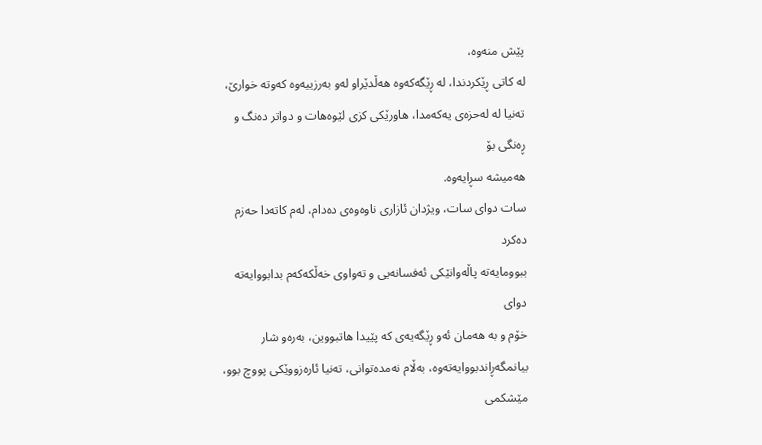پێش منەوە،
لە کاتى ڕێکردندا، لە ڕێگەکەوە هەڵدێراو لەو بەرزییەوە کەوتە خوارێ،
تەنیا لە لەحزەى یەکەمدا، هاورێکى کزى لێوەهات و دواتر دەنگ و ڕەنگى بۆ
هەمیشە سڕایەوە.
سات دواى سات، ویژدان ئازارى ناوەوەى دەدام، لەم کاتەدا حەزم دەکرد
ببوومایەتە پاڵەوانێکى ئەفسانەیی و تەواوى خەڵکەکەم بدابووایەتە دواى
خۆم و بە هەمان ئەو ڕێگەیەى کە پێیدا هاتبووین، بەرەو شار
بیانمگەڕاندبووایەتەوە، بەڵام نەمدەتوانى، تەنیا ئارەزووێکى پووچ بوو،
مێشکمى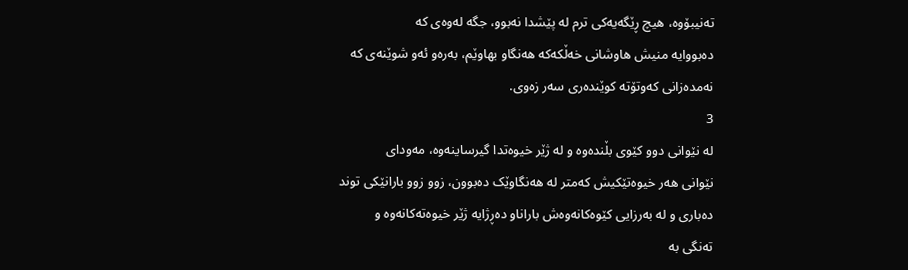تەنیبۆوە، هیچ ڕێگەیەکى ترم لە پێشدا نەبوو، جگە لەوەى کە
دەبووایە منیش هاوشانى خەڵکەکە هەنگاو بهاوێم، بەرەو ئەو شوێنەى کە
نەمدەزانى کەوتۆتە کوێندەرى سەر زەوى.
3
لە نێوانى دوو کێوى بڵندەوە و لە ژێر خیوەتدا گیرساینەوە، مەوداى
نێوانى هەر خیوەتێکیش کەمتر لە هەنگاوێک دەبوون، زوو زوو بارانێکى توند
دەبارى و لە بەرزایی کێوەکانەوەش باراناو دەڕژایە ژێر خیوەتەکانەوە و
تەنگى بە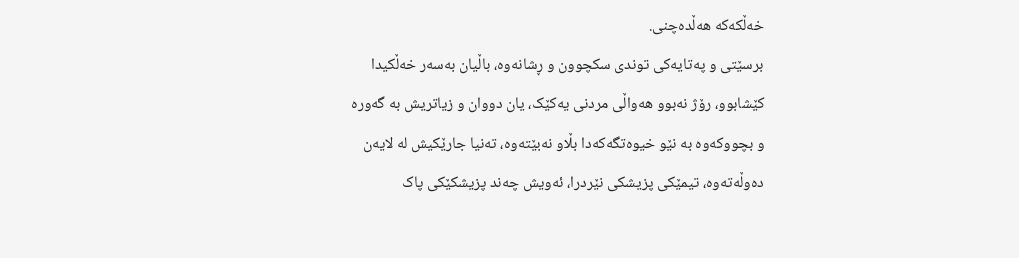خەڵکەکە هەڵدەچنى.
برسێتى و پەتایەکى توندى سکچوون و ڕشانەوە، باڵیان بەسەر خەڵکیدا
کێشابوو، رۆژ نەبوو هەواڵى مردنى یەکێک، یان دووان و زیاتریش بە گەورە
و بچووکەوە بە نێو خیوەتگەکەدا بڵاو نەبێتەوە، تەنیا جارێکیش لە لایەن
دەوڵەتەوە، تیمێکى پزیشکى نێردرا، ئەویش چەند پزیشکێکى پاک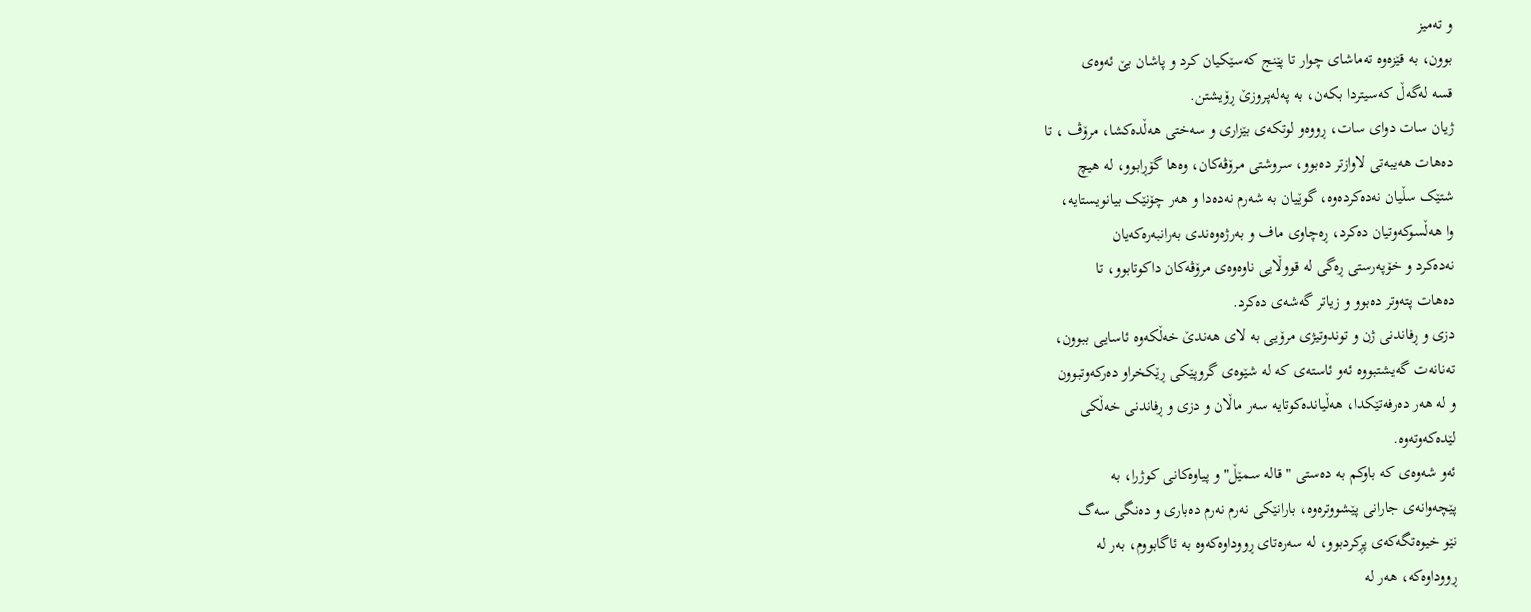و تەمیز
بوون، بە قێزەوە تەماشای چوار تا پێنج کەسێکیان کرد و پاشان بێ ئەوەى
قسە لەگەڵ کەسیتردا بکەن، بە پەلەپروزێ ڕۆیشتن.
ژیان سات دواى سات، ڕووەو لوتکەى بێزارى و سەختى هەڵدەکشا، مرۆڤ ، تا
دەهات هەیبەتى لاوازتر دەبوو، سروشتى مرۆڤەکان، وەها گۆڕابوو، لە هیچ
شتێک سڵیان نەدەکردەوە، گوێیان بە شەرم نەدەدا و هەر چۆنێک بیانویستایە،
وا هەڵسوکەوتیان دەکرد، ڕەچاوى ماف و بەرژەوەندى بەرانبەرەکەیان
نەدەکرد و خۆپەرستى ڕەگى لە قووڵایی ناوەوەى مرۆڤەکان داکوتابوو، تا
دەهات پتەوتر دەبوو و زیاتر گەشەى دەکرد.
دزى و ڕفاندنى ژن و توندوتیژى مرۆیی بە لاى هەندێ خەڵکەوە ئاسایی ببوون،
تەنانەت گەیشتبووە ئەو ئاستەى کە لە شێوەى گروپێکى ڕێکخراو دەرکەوتبوون
و لە هەر دەرفەتێکدا، هەڵیاندەکوتایە سەر ماڵان و دزى و ڕفاندنى خەڵکى
لێدەکەوتەوە.
ئەو شەوەى کە باوکم بە دەستى " قالە سمێڵ" و پیاوەکانى کوژرا، بە
پێچەوانەى جارانى پێشووترەوە، بارانێکى نەرم نەرم دەبارى و دەنگى سەگ
نێو خیوەتگەکەى پڕکردبوو، لە سەرەتاى ڕووداوەکەوە بە ئاگابووم، بەر لە
ڕووداوەکە، هەر لە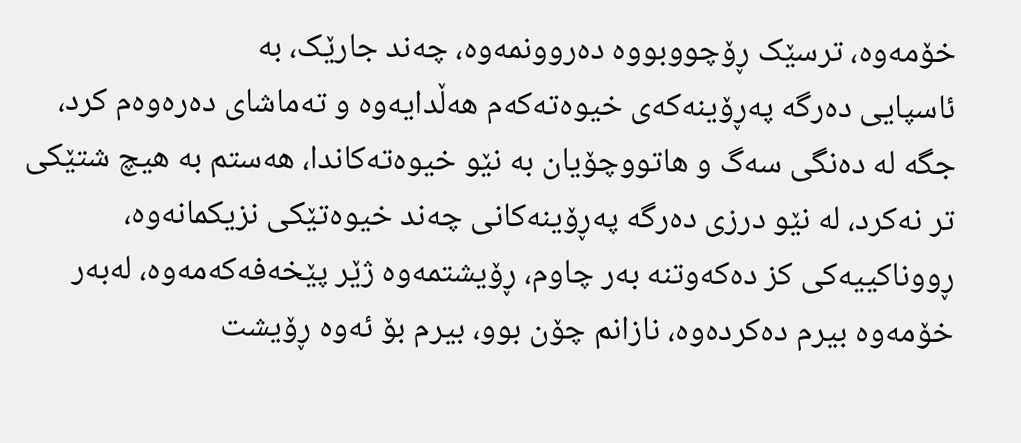خۆمەوە، ترسێک ڕۆچووبووە دەروونمەوە، چەند جارێک، بە
ئاسپایی دەرگە پەڕۆینەکەى خیوەتەکەم هەڵدایەوە و تەماشاى دەرەوەم کرد،
جگە لە دەنگى سەگ و هاتووچۆیان بە نێو خیوەتەکاندا، هەستم بە هیچ شتێکى
تر نەکرد، لە نێو درزى دەرگە پەڕۆینەکانى چەند خیوەتێکى نزیکمانەوە،
ڕووناکییەکى کز دەکەوتنە بەر چاوم، ڕۆیشتمەوە ژێر پێخەفەکەمەوە، لەبەر
خۆمەوە بیرم دەکردەوە، نازانم چۆن بوو، بیرم بۆ ئەوە ڕۆیشت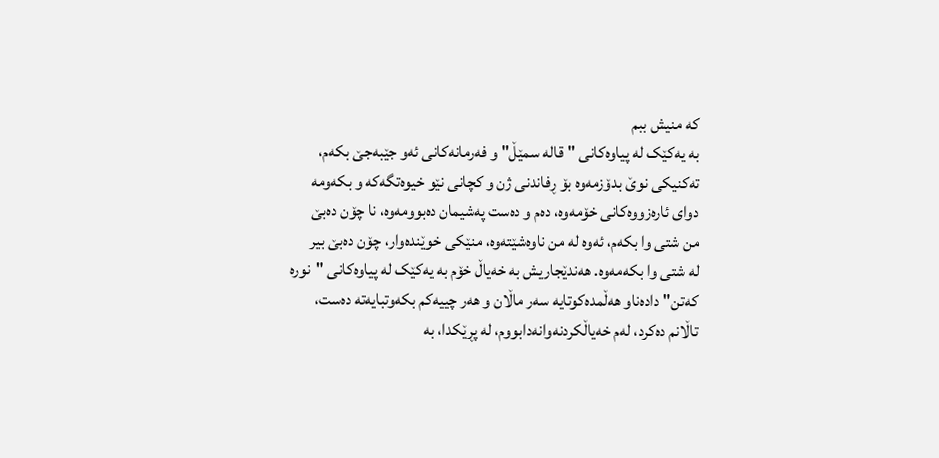کە منیش ببم
بە یەکێک لە پیاوەکانى "قالە سمێڵ" و فەرمانەکانى ئەو جێبەجێ بکەم،
تەکنیکى نوێ بدۆزمەوە بۆ ڕفاندنى ژن و کچانى نێو خیوەتگەکە و بکەومە
دواى ئارەزووەکانى خۆمەوە، دەم و دەست پەشیمان دەبوومەوە، نا چۆن دەبێ
من شتى وا بکەم، ئەوە لە من ناوەشێتەوە، منێکى خوێندەوار، چۆن دەبێ بیر
لە شتى وا بکەمەوە. هەندێجاریش بە خەیاڵ خۆم بە یەکێک لە پیاوەکانى "نورە
کەتن" دادەناو هەڵمدەکوتایە سەر ماڵان و هەر چییەکم بکەوتبایەتە دەست،
تاڵانم دەکرد، لەم خەیاڵکردنەوانەدابووم، لە پڕێکدا، بە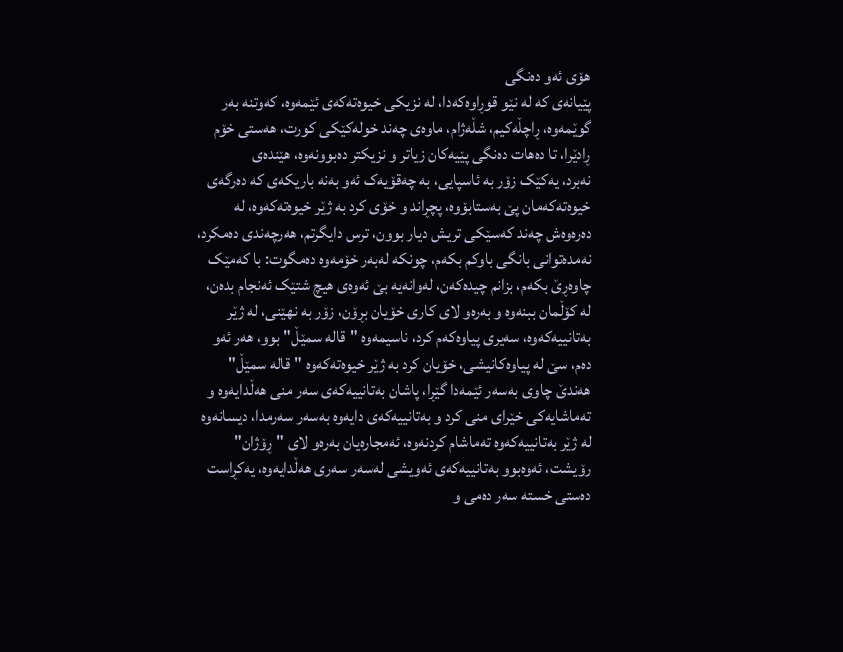هۆى ئەو دەنگى
پێیانەى کە لە نێو قوڕاوەکەدا، لە نزیکى خیوەتەکەى ئێمەوە، کەوتنە بەر
گوێمەوە، ڕاچڵەکیم، شڵەژام، ماوەی چەند خولەکێکى کورت، هەستى خۆم
ڕادێرا، تا دەهات دەنگى پێیەکان زیاتر و نزیکتر دەبوونەوە، هێندەى
نەبرد، یەکێک زۆر بە ئاسپایی، بە چەقۆیەک ئەو بەنە باریکەى کە دەرگەى
خیوەتەکەمان پێ بەستابۆوە، پچڕاند و خۆى کرد بە ژێر خیوەتەکەوە، لە
دەرەوەش چەند کەسێکى تریش دیار بوون، ترس دایگرتم، هەرچەندى دەمکرد،
نەمدەتوانى بانگى باوکم بکەم، چونکە لەبەر خۆمەوە دەمگوت: با کەمێک
چاوەڕێ بکەم، بزانم چیدەکەن، لەوانەیە بێ ئەوەى هیچ شتێک ئەنجام بدەن،
لە کۆڵمان ببنەوە و بەرەو لاى کارى خۆیان بڕۆن، زۆر بە نهێنى، لە ژێر
بەتانییەکەوە، سەیرى پیاوەکەم کرد، ناسیمەوە "قالە سمێڵ" بوو، هەر ئەو
دەم، سێ لە پیاوەکانیشى، خۆیان کرد بە ژێر خیوەتەکەوە "قالە سمێڵ"
هەندێ چاوی بەسەر ئێمەدا گێڕا، پاشان بەتانییەکەى سەر منی هەڵدایەوە و
تەماشایەکى خێرای منى کرد و بەتانییەکەی دایەوە بەسەر سەرمدا، دیسانەوە
لە ژێر بەتانییەکەوە تەماشام کردنەوە، ئەمجارەیان بەرەو لاى "ڕۆژان"
رۆیشت، ئەوەبوو بەتانییەکەى ئەویشی لەسەر سەرى هەڵدایەوە، یەکڕاست
دەستى خستە سەر دەمى و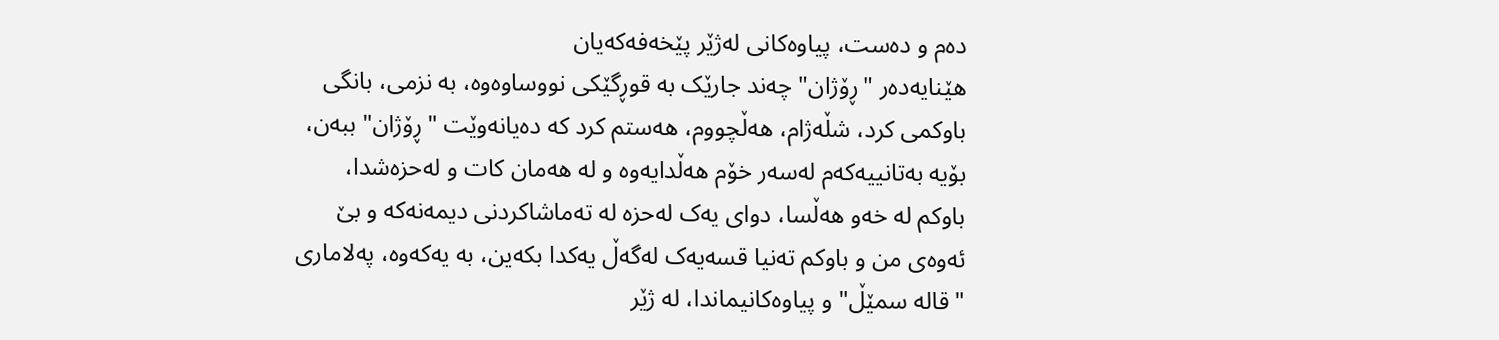دەم و دەست، پیاوەکانى لەژێر پێخەفەکەیان
هێنایەدەر "ڕۆژان" چەند جارێک بە قوڕگێکى نووساوەوە، بە نزمى، بانگى
باوکمى کرد، شڵەژام، هەڵچووم، هەستم کرد کە دەیانەوێت "ڕۆژان" ببەن،
بۆیە بەتانییەکەم لەسەر خۆم هەڵدایەوە و لە هەمان کات و لەحزەشدا،
باوکم لە خەو هەڵسا، دواى یەک لەحزە لە تەماشاکردنى دیمەنەکە و بێ
ئەوەى من و باوکم تەنیا قسەیەک لەگەڵ یەکدا بکەین، بە یەکەوە، پەلامارى
"قالە سمێڵ" و پیاوەکانیماندا، لە ژێر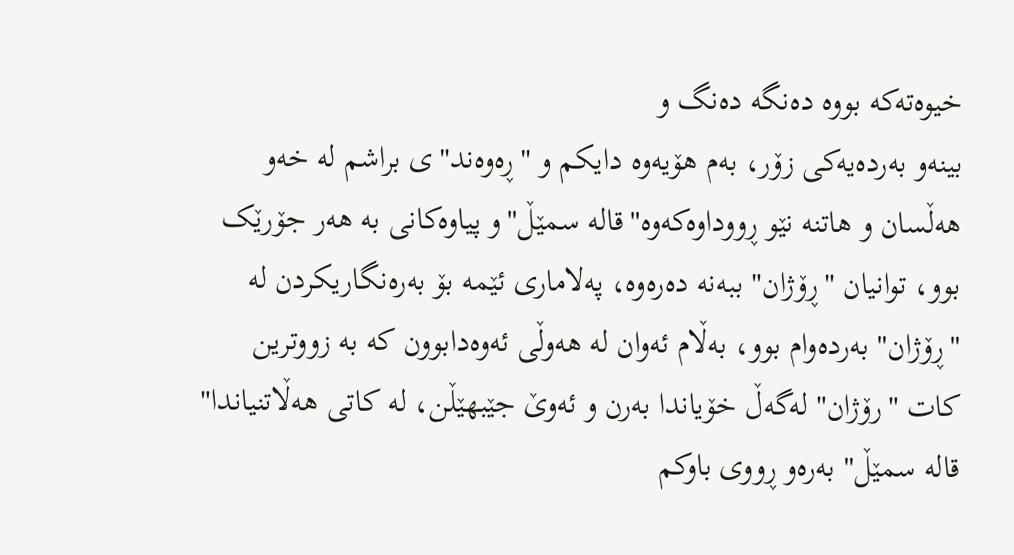خیوەتەکە بووە دەنگە دەنگ و
بینەو بەردەیەکى زۆر، بەم هۆیەوە دایکم و "ڕەوەند"ى براشم لە خەو
هەڵسان و هاتنە نێو ڕووداوەکەوە"قالە سمێڵ"و پیاوەکانى بە هەر جۆرێک
بوو، توانیان "ڕۆژان" ببەنە دەرەوە، پەلامارى ئێمە بۆ بەرەنگاریکردن لە
"ڕۆژان" بەردەوام بوو، بەڵام ئەوان لە هەوڵى ئەوەدابوون کە بە زووترین
کات "رۆژان" لەگەڵ خۆیاندا بەرن و ئەوێ جێبهێڵن، لە کاتى هەڵاتنیاندا"
قالە سمێڵ" بەرەو ڕووى باوکم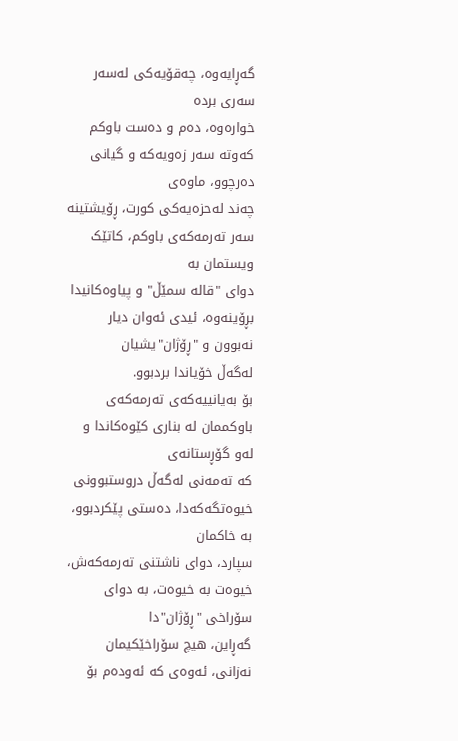گەڕایەوە، چەقۆیەکى لەسەر سەرى بردە
خوارەوە، دەم و دەست باوکم کەوتە سەر زەویەکە و گیانى دەرچوو، ماوەى
چەند لەحزەیەکى کورت، ڕۆیشتینە سەر تەرمەکەى باوکم، کاتێک ویستمان بە
دواى "قالە سمێڵ" و پیاوەکانیدا بڕۆینەوە، ئیدى ئەوان دیار نەبوون و "ڕۆژان"یشیان
لەگەڵ خۆیاندا بردبوو.
بۆ بەیانییەکەى تەرمەکەى باوکممان لە بنارى کێوەکاندا و لەو گۆڕستانەى
کە تەمەنى لەگەڵ دروستبوونى خیوەتگەکەدا، دەستى پێکردبوو، بە خاکمان
سپارد، دواى ناشتنى تەرمەکەش، خیوەت بە خیوەت، بە دواى سۆراخى "ڕۆژان"دا
گەڕاین، هیچ سۆراخێکیمان نەزانى، ئەوەى کە ئەودەم بۆ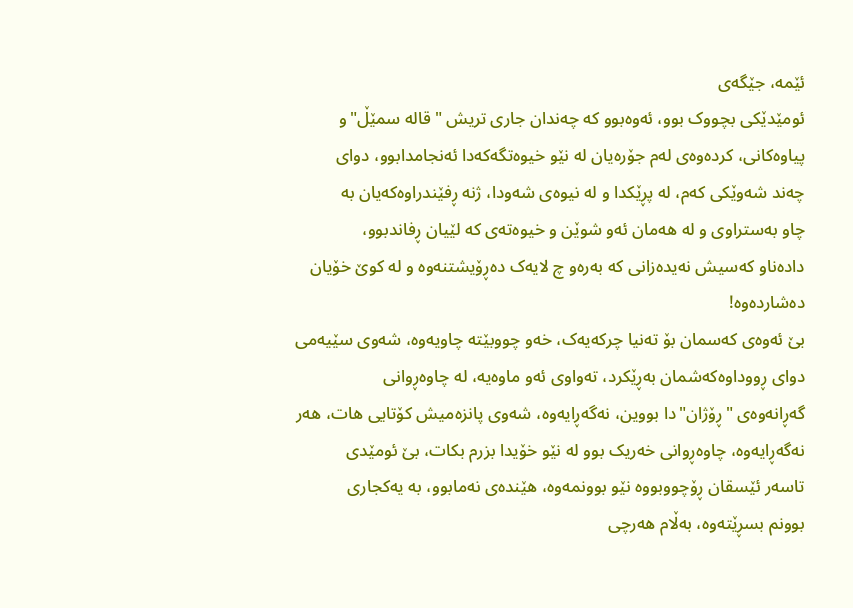ئێمە، جێگەى
ئومێدێکى بچووک بوو، ئەوەبوو کە چەندان جارى تریش "قالە سمێڵ"و
پیاوەکانى، کردەوەى لەم جۆرەیان لە نێو خیوەتگەکەدا ئەنجامدابوو، دواى
چەند شەوێکى کەم، لە پڕێکدا و لە نیوەى شەودا، ژنە ڕفێندراوەکەیان بە
چاو بەستراوى و لە هەمان ئەو شوێن و خیوەتەى کە لێیان ڕفاندبوو،
دادەناو کەسیش نەیدەزانى کە بەرەو چ لایەک دەڕۆیشتنەوە و لە کوێ خۆیان
دەشاردەوە!
بێ ئەوەى کەسمان بۆ تەنیا چرکەیەک، خەو چووبێتە چاویەوە، شەوى سێیەمى
دواى ڕووداوەکەشمان بەڕێکرد، تەواوى ئەو ماوەیە، لە چاوەڕوانى
گەڕانەوەى "ڕۆژان"دا بووین، نەگەڕایەوە، شەوى پانزەمیش کۆتایی هات، هەر
نەگەڕایەوە، چاوەڕوانى خەریک بوو لە نێو خۆیدا بزرم بکات، بێ ئومێدى
تاسەر ئێسقان ڕۆچووبووە نێو بوونمەوە، هێندەى نەمابوو، بە یەکجارى
بوونم بسڕێتەوە، بەڵام هەرچى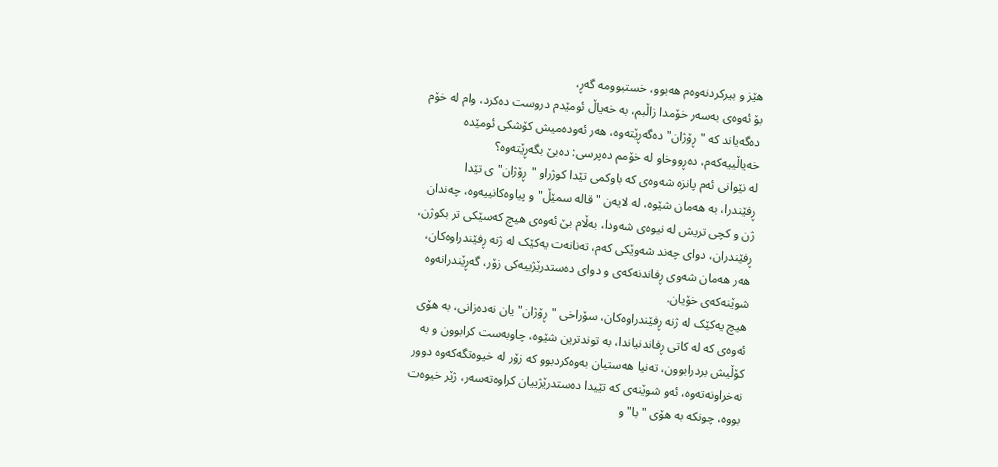هێز و بیرکردنەوەم هەبوو، خستبوومە گەڕ،
بۆ ئەوەى بەسەر خۆمدا زاڵبم، بە خەیاڵ ئومێدم دروست دەکرد، وام لە خۆم
دەگەیاند کە "ڕۆژان" دەگەڕێتەوە، هەر ئەودەمیش کۆشکى ئومێدە
خەیاڵییەکەم، دەڕووخاو لە خۆمم دەپرسى: دەبێ بگەڕێتەوە؟
لە نێوانى ئەم پانزە شەوەى کە باوکمى تێدا کوژراو "ڕۆژان"ى تێدا
ڕفێندرا، بە هەمان شێوە، لە لایەن "قالە سمێڵ"و پیاوەکانییەوە، چەندان
ژن و کچى تریش لە نیوەى شەودا، بەڵام بێ ئەوەى هیچ کەسێکى تر بکوژن،
ڕفێندران، دواى چەند شەوێکى کەم، تەنانەت یەکێک لە ژنە ڕفێندراوەکان،
هەر هەمان شەوى ڕفاندنەکەى و دواى دەستدرێژییەکى زۆر، گەڕێندرانەوە
شوێنەکەى خۆیان.
هیچ یەکێک لە ژنە ڕفێندراوەکان، سۆراخى "ڕۆژان"یان نەدەزانى، بە هۆى
ئەوەى کە لە کاتى ڕفاندنیاندا، بە توندترین شێوە، چاوبەست کرابوون و بە
کۆڵیش بردرابوون، تەنیا هەستیان بەوەکردبوو کە زۆر لە خیوەتگەکەوە دوور
نەخراونەتەوە، ئەو شوێنەى کە تێیدا دەستدرێژییان کراوەتەسەر، ژێر خیوەت
بووە، چونکە بە هۆى "با"و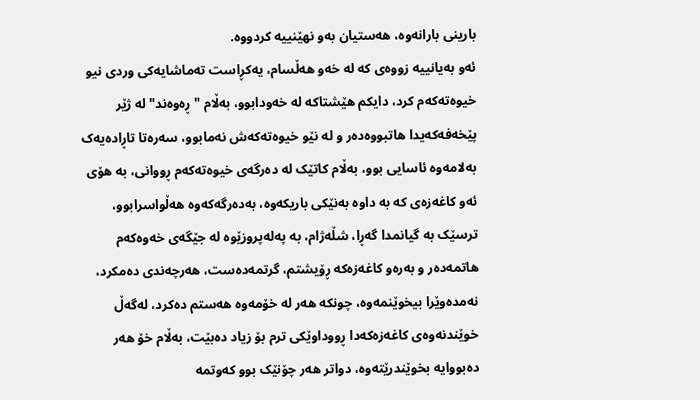بارینى بارانەوە، هەستیان بەو نهێنییە کردووە.
ئەو بەیانییە زووەى کە لە خەو هەڵسام، یەکڕاست تەماشایەکى وردى نیو
خیوەتەکەم کرد، دایکم هێشتاکە لە خەودابوو، بەڵام "ڕەوەند" لە ژێر
پێخەفەکەیدا هاتبووەدەر و لە نێو خیوەتەکەش نەمابوو، سەرەتا تاڕادەیەک
بەلامەوە ئاسایی بوو، بەڵام کاتێک لە دەرگەى خیوەتەکەم ڕووانى، بە هۆى
ئەو کاغەزەى کە بە داوە بەنێکى باریکەوە، بەدەرگەکەوە هەڵواسرابوو،
ترسێک بە گیانمدا گەڕا، شڵەژام، بە پەلەپروزێوە لە جێگەى خەوەکەم
هاتمەدەر و بەرەو کاغەزەکە ڕۆیشتم، گرتمەدەست، هەرچەندى دەمکرد،
نەمدەوێرا بیخوێنمەوە، چونکە هەر لە خۆمەوە هەستم دەکرد، لەگەڵ
خوێندنەوەى کاغەزەکەدا ڕووداوێکى ترم بۆ زیاد دەبێت، بەڵام خۆ هەر
دەبووایە بخوێندرێتەوە، دواتر هەر چۆنێک بوو کەوتمە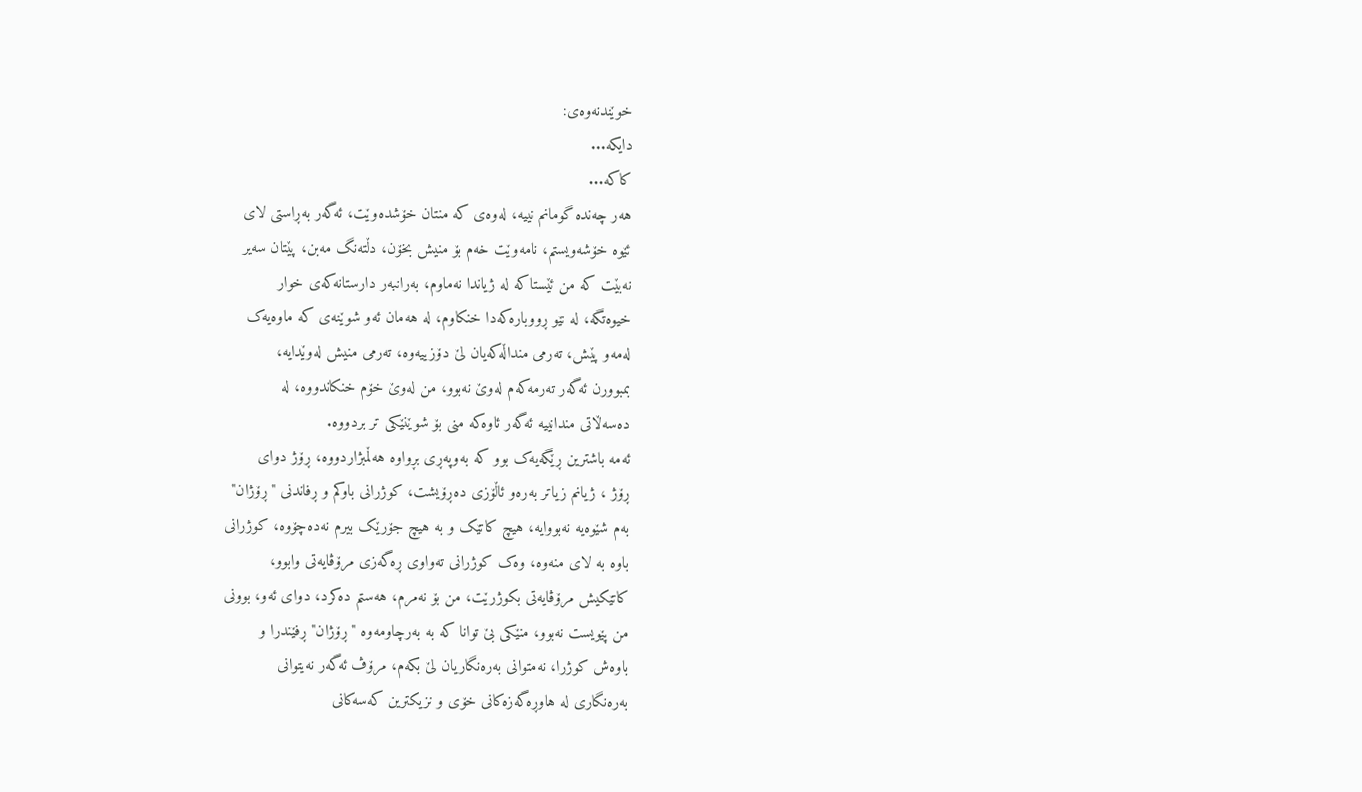خوێندنەوەى:
دایکە...
کاکە...
هەر چەندە گومانم نییە، لەوەى کە منتان خۆشدەوێت، ئەگەر بەڕاستى لاى
ئێوە خۆشەویستم، نامەوێت خەم بۆ منیش بخۆن، دڵتەنگ مەبن، پێتان سەیر
نەبێت کە من ئێستاکە لە ژیاندا نەماوم، بەرانبەر دارستانەکەى خوار
خیوەتگە، لە نێو ڕووبارەکەدا خنکاوم، لە هەمان ئەو شوێنەى کە ماوەیەک
لەمەو پێش، تەرمى منداڵەکەیان لێ دۆزییەوە، تەرمى منیش لەوێدایە،
بمبوورن ئەگەر تەرمەکەم لەوێ نەبوو، من لەوێ خۆم خنکاندووە، لە
دەسەڵاتى مندانییە ئەگەر ئاوەکە منى بۆ شوێنێکى تر بردووە.
ئەمە باشترین ڕێگەیەک بوو کە بەوپەڕى بڕواوە هەڵمبژاردووە، ڕۆژ دواى
ڕۆژ ، ژیانم زیاتر بەرەو ئاڵۆزى دەڕۆیشت، کوژرانى باوکم و ڕفاندنى "ڕۆژان"
بەم شێوەیە نەبووایە، هیچ کاتێک و بە هیچ جۆرێک بیرم نەدەچۆوە، کوژرانى
باوە بە لاى منەوە، وەک کوژرانى تەواوى ڕەگەزى مرۆڤایەتى وابوو،
کاتێکیش مرۆڤایەتى بکوژرێت، من بۆ نەمرم، هەستم دەکرد، دواى ئەو، بوونى
من پێویست نەبوو، منێکى بێ توانا کە بە بەرچاومەوە "ڕۆژان" ڕفێندرا و
باوەش کوژرا، نەمتوانى بەرەنگاریان لێ بکەم، مرۆڤ ئەگەر نەیتوانى
بەرەنگارى لە هاوڕەگەزەکانى خۆى و نزیکترین کەسەکانى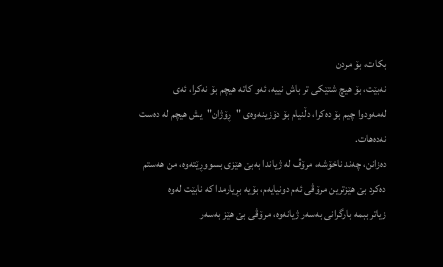بکات، بۆ مردن
نەبێت، بۆ هیچ شتێکى تر باش نییە، ئەو کاتە هیچم بۆ نەکرا، ئەى
لەمەودوا چیم بۆ دەکرا، دڵنیام بۆ دۆزینەوەى "ڕۆژان"یش هیچم لە دەست
نەدەهات.
دەزانن، چەند ناخۆشە، مرۆڤ لە ژیاندا بەبێ هێزى بسووڕێتەوە، من هەستم
دەکرد بێ هێزترین مرۆڤى ئەم دونیایەم، بۆیە بڕیارمدا کە نابێت لەوە
زیاتر ببمە بارگرانى بەسەر ژیانەوە، مرۆڤى بێ هێز بەسەر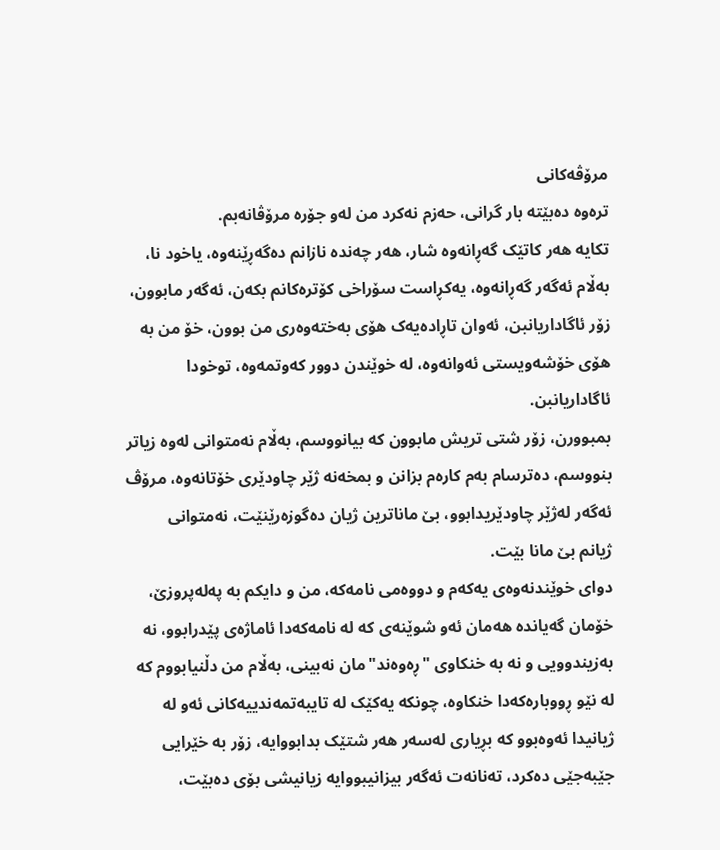مرۆڤەکانى
ترەوە دەبێتە بار گرانى، حەزم نەکرد من لەو جۆرە مرۆڤانەبم.
تکایە هەر کاتێک گەڕانەوە شار، هەر چەندە نازانم دەگەڕێنەوە، یاخود نا،
بەڵام ئەگەر گەڕانەوە، یەکڕاست سۆراخى کۆترەکانم بکەن، ئەگەر مابوون،
زۆر ئاگاداریانبن، ئەوان تاڕادەیەک هۆى بەختەوەرى من بوون، خۆ من بە
هۆى خۆشەویستى ئەوانەوە، لە خوێندن دوور کەوتمەوە، توخودا ئاگاداریانبن.
بمبوورن، زۆر شتى تریش مابوون کە بیانووسم، بەڵام نەمتوانى لەوە زیاتر
بنووسم، دەترسام بەم کارەم بزانن و بمخەنە ژێر چاودێرى خۆتانەوە، مرۆڤ
ئەگەر لەژێر چاودێریدابوو، بێ ماناترین ژیان دەگوزەرێنێت، نەمتوانى
ژیانم بێ مانا بێت.
دواى خوێندنەوەى یەکەم و دووەمى نامەکە، من و دایکم بە پەلەپروزێ،
خۆمان گەیاندە هەمان ئەو شوێنەى کە لە نامەکەدا ئاماژەى پێدرابوو، نە
بەزیندوویی و نە بە خنکاوى "ڕەوەند"مان نەبینى، بەڵام من دڵنیابووم کە
لە نێو ڕووبارەکەدا خنکاوە، چونکە یەکێک لە تایبەتمەندییەکانى ئەو لە
ژیانیدا ئەوەبوو کە بڕیارى لەسەر هەر شتێک بدابووایە، زۆر بە خێرایی
جێبەجێى دەکرد، تەنانەت ئەگەر بیزانیبووایە زیانیشى بۆى دەبێت،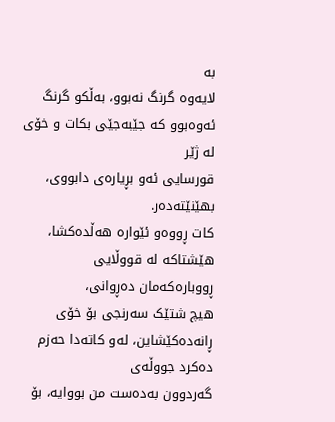بە
لایەوە گرنگ نەبوو، بەڵکو گرنگ ئەوەبوو کە جێبەجێى بکات و خۆى لە ژێر
قورسایی ئەو بڕیارەى دابووى، بهێنێتەدەر.
کات ڕووەو ئێوارە هەڵدەکشا، هێشتاکە لە قووڵایی ڕووبارەکەمان دەڕوانى،
هیچ شتێک سەرنجى بۆ خۆى ڕانەدەکێشاین، لەو کاتەدا حەزم دەکرد جووڵەى
گەردوون بەدەست من بووایە، بۆ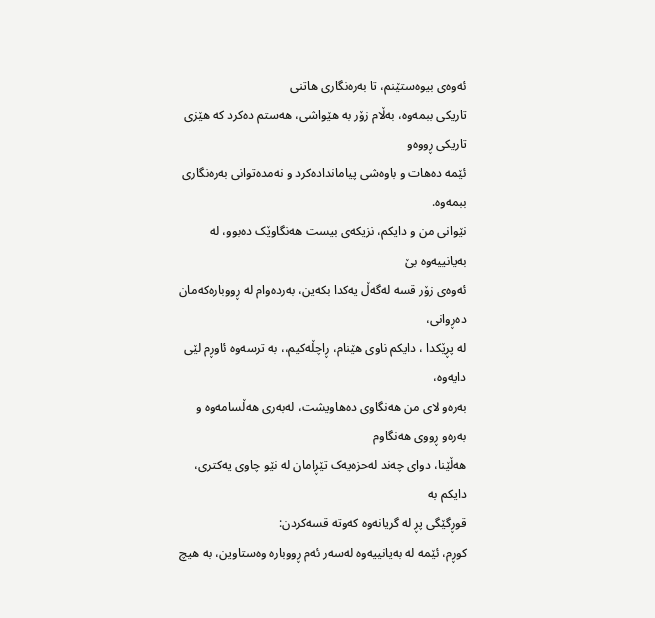ئەوەى بیوەستێنم، تا بەرەنگارى هاتنى
تاریکى ببمەوە، بەڵام زۆر بە هێواشى، هەستم دەکرد کە هێزى تاریکى ڕووەو
ئێمە دەهات و باوەشى پیاماندادەکرد و نەمدەتوانى بەرەنگارى ببمەوە.
نێوانى من و دایکم، نزیکەى بیست هەنگاوێک دەبوو، لە بەیانییەوە بێ
ئەوەى زۆر قسە لەگەڵ یەکدا بکەین، بەردەوام لە ڕووبارەکەمان دەڕوانى،
لە پڕێکدا ، دایکم ناوى هێنام، ڕاچڵەکیم،، بە ترسەوە ئاوڕم لێى دایەوە،
بەرەو لاى من هەنگاوى دەهاویشت، لەبەرى هەڵسامەوە و بەرەو ڕووى هەنگاوم
هەڵێنا، دواى چەند لەحزەیەک تێڕامان لە نێو چاوى یەکترى، دایکم بە
قوڕگێگى پڕ لە گریانەوە کەوتە قسەکردن:
کوڕم، ئێمە لە بەیانییەوە لەسەر ئەم ڕووبارە وەستاوین، بە هیچ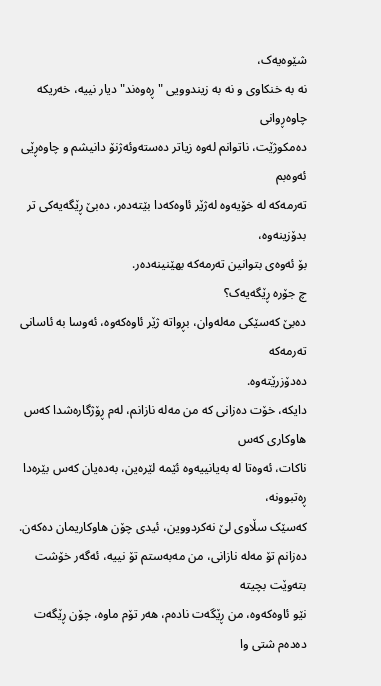شێوەیەک،
نە بە خنکاوی و نە بە زیندوویی "ڕەوەند" دیار نییە، خەریکە چاوەڕوانى
دەمکوژێت، ناتوانم لەوە زیاتر دەستەوئەژنۆ دانیشم و چاوەڕێى ئەوەبم
تەرمەکە لە خۆیەوە لەژێر ئاوەکەدا بێتەدەر، دەبێ ڕێگەیەکى تر بدۆزینەوە،
بۆ ئەوەى بتوانین تەرمەکە بهێنینەدەر.
چ جۆرە ڕێگەیەک؟
دەبێ کەسێکى مەلەوان، بڕواتە ژێر ئاوەکەوە، ئەوسا بە ئاسانى تەرمەکە
دەدۆزرێتەوە.
دایکە، خۆت دەزانى کە من مەلە نازانم، لەم ڕۆژگارەشدا کەس هاوکارى کەس
ناکات، ئەوەتا لە بەیانییەوە ئێمە لێرەین، بەدەیان کەس بێرەدا ڕەتبوونە،
کەسێک سڵاوی لێ نەکردووین، ئیدى چۆن هاوکاریمان دەکەن.
دەزانم تۆ مەلە نازانى، من مەبەستم تۆ نییە، ئەگەر خۆشت بتەوێت بچیتە
نێو ئاوەکەوە، من ڕێگەت نادەم، هەر تۆم ماوە، چۆن ڕێگەت دەدەم شتى وا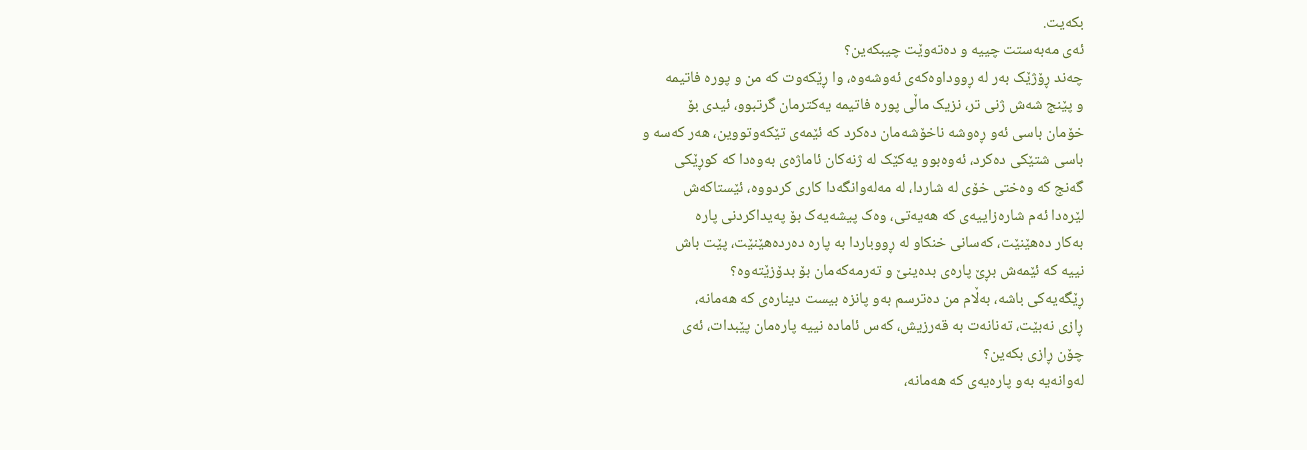بکەیت.
ئەى مەبەستت چییە و دەتەوێت چیبکەین؟
چەند ڕۆژێک بەر لە ڕووداوەکەى ئەوشەوە، وا ڕێکەوت کە من و پورە فاتیمە
و پێنج شەش ژنى تر، نزیک ماڵى پورە فاتیمە یەکترمان گرتبوو، ئیدى بۆ
خۆمان باسى ئەو ڕەوشە ناخۆشەمان دەکرد کە ئێمەى تێکەوتووین، هەر کەسە و
باسى شتێکى دەکرد، ئەوەبوو یەکێک لە ژنەکان ئاماژەى بەوەدا کە کوڕێکى
گەنج کە وەختى خۆى لە شاردا، لە مەلەوانگەدا کارى کردووە، ئێستاکەش
لێرەدا ئەم شارەزاییەى کە هەیەتى، وەک پیشەیەک بۆ پەیداکردنى پارە
بەکار دەهێنێت، کەسانى خنکاو لە ڕووباردا بە پارە دەردەهێنێت، پێت باش
نییە کە ئێمەش بڕێ پارەى بدەینێ و تەرمەکەمان بۆ بدۆزێتەوە؟
ڕێگەیەکى باشە، بەڵام من دەترسم بەو پانزە بیست دینارەى کە هەمانە،
ڕازى نەبێت، تەنانەت بە قەرزیش، کەس ئامادە نییە پارەمان پێبدات، ئەى
چۆن ڕازى بکەین؟
لەوانەیە بەو پارەیەى کە هەمانە،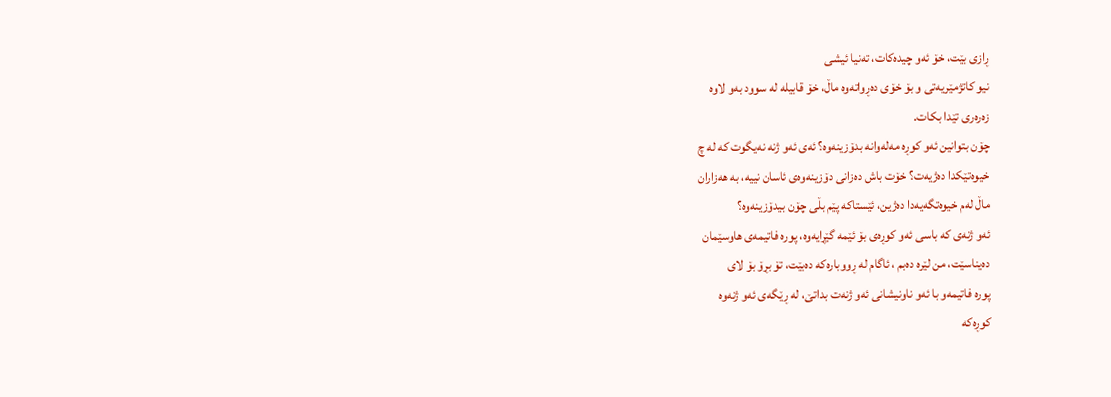ڕازى بێت، خۆ ئەو چیدەکات، تەنیا ئیشى
نیو کاتژمێریەتى و بۆ خۆى دەڕواتەوە ماڵ، خۆ قابیلە لە سوود بەو لاوە
زەرەرى تێدا بکات.
چۆن بتوانین ئەو کوڕە مەلەوانە بدۆزینەوە؟ ئەى ئەو ژنە نەیگوت کە لە چ
خیوەتێکدا دەژیەت؟ خۆت باش دەزانى دۆزینەوەى ئاسان نییە، بە هەزاران
ماڵ لەم خیوەتگەیەدا دەژین، ئێستاکە پێم بڵى چۆن بیدۆزینەوە؟
ئەو ژنەى کە باسى ئەو کوڕەى بۆ ئێمە گێڕایەوە، پورە فاتیمەى هاوسێمان
دەیناسێت، من لێرە دەبم ، ئاگام لە ڕووبارەکە دەبێت، تۆ بڕۆ بۆ لاى
پورە فاتیمەو با ئەو ناونیشانى ئەو ژنەت بداتێ، لە ڕێگەى ئەو ژنەوە
کوڕەکە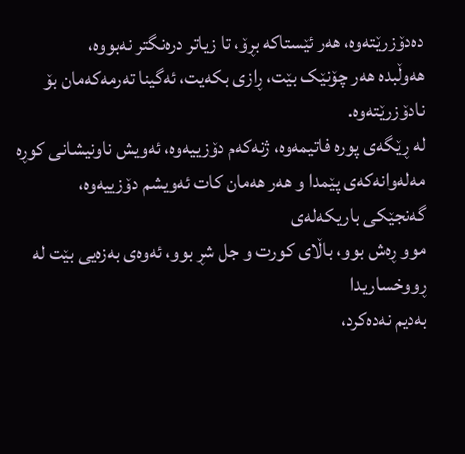دەدۆزرێتەوە، هەر ئێستاکە بڕۆ، تا زیاتر درەنگتر نەبووە،
هەوڵبدە هەر چۆنێک بێت، ڕازى بکەیت، ئەگینا تەرمەکەمان بۆ نادۆزرێتەوە.
لە ڕێگەى پورە فاتیمەوە، ژنەکەم دۆزییەوە، ئەویش ناونیشانى کوڕە
مەلەوانەکەى پێمدا و هەر هەمان کات ئەویشم دۆزییەوە، گەنجێکى باریکەلەى
موو ڕەش بوو، باڵاى کورت و جل شڕ بوو، ئەوەى بەزەیی بێت لە ڕووخساریدا
بەدیم نەدەکرد،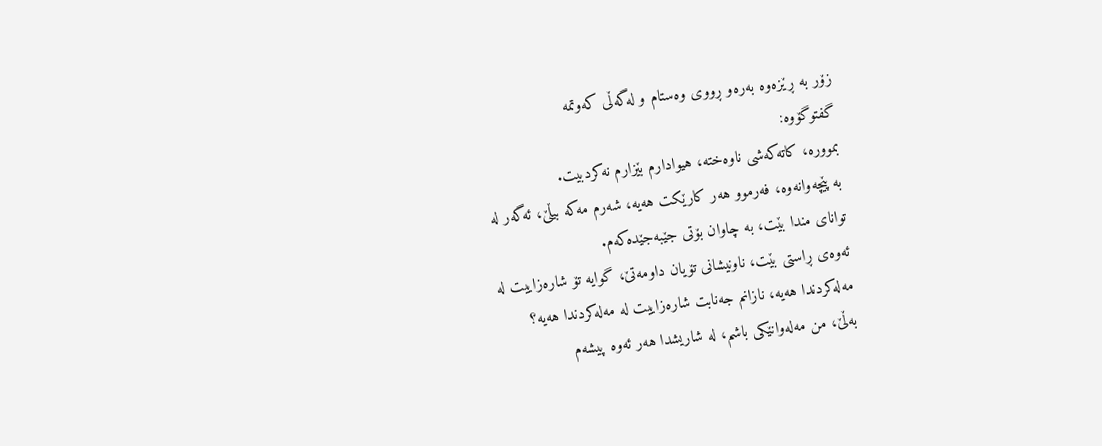زۆر بە ڕێزەوە بەرەو ڕووى وەستام و لەگەڵى کەوتمە
گفتوگۆوە:
بموورە، کاتەکەشى ناوەختە، هیوادارم بێزارم نەکردبیت.
بە پێچەوانەوە، فەرموو هەر کارێکت هەیە، شەرم مەکە بیڵێ، ئەگەر لە
تواناى مندا بێت، بە چاوان بۆتى جێبەجێدەکەم.
ئەوەى ڕاستى بێت، ناونیشانى تۆیان داومەتێ، گوایە تۆ شارەزاییت لە
مەلەکردندا هەیە، نازانم جەنابت شارەزاییت لە مەلەکردندا هەیە؟
بەڵێ، من مەلەوانێکى باشم، لە شاریشدا هەر ئەوە پیشەم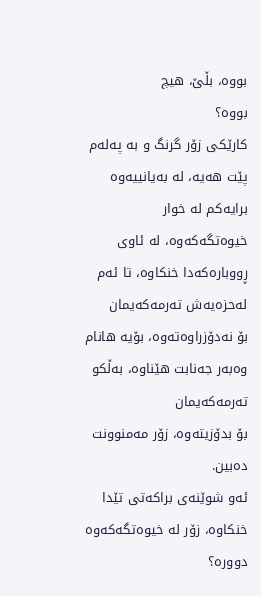بووە، بڵێ، هیچ
بووە؟
کارێکى زۆر گرنگ و بە پەلەم پێت هەیە، لە بەیانییەوە برایەکم لە خوار
خیوەتگەکەوە، لە ئاوى ڕووبارەکەدا خنکاوە، تا ئەم لەحزەیەش تەرمەکەیمان
بۆ نەدۆزراوەتەوە، بۆیە هانام وەبەر جەنابت هێناوە، بەڵکو تەرمەکەیمان
بۆ بدۆزیتەوە، زۆر مەمنوونت دەبین.
ئەو شوێنەى براکەتى تێدا خنکاوە، زۆر لە خیوەتگەکەوە دوورە؟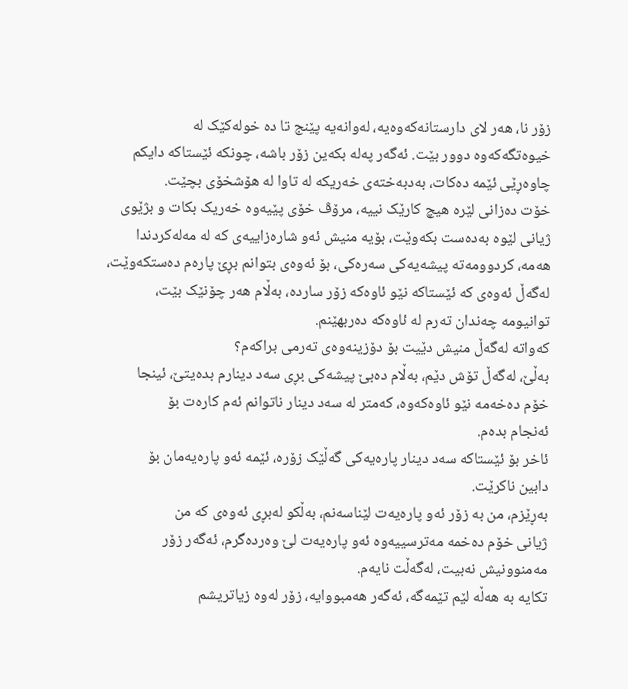زۆر نا، هەر لاى دارستانەکەوەیە، لەوانەیە پێنج تا دە خولەکێک لە
خیوەتگەکەوە دوور بێت. ئەگەر پەلە بکەین زۆر باشە، چونکە ئێستاکە دایکم
چاوەڕێى ئێمە دەکات، بەدبەختەى خەریکە لە تاوا لە هۆشخۆى بچێت.
خۆت دەزانى لێرە هیچ کارێک نییە، مرۆڤ خۆى پێیەوە خەریک بکات و بژێوى
ژیانى لێوە بەدەست بکەوێت، بۆیە منیش ئەو شارەزاییەى کە لە مەلەکردندا
هەمە، کردوومەتە پیشەیەکى سەرەکى، بۆ ئەوەى بتوانم بڕێ پارەم دەستکەوێت،
لەگەڵ ئەوەى کە ئێستاکە نێو ئاوەکە زۆر ساردە، بەڵام هەر چۆنێک بێت،
توانیومە چەندان تەرم لە ئاوەکە دەربهێنم.
کەواتە لەگەڵ منیش دێیت بۆ دۆزینەوەى تەرمى براکەم؟
بەڵێ، لەگەڵ تۆش دێم، بەڵام دەبێ پیشەکى بڕى سەد دینارم بدەیتێ، ئینجا
خۆم دەخەمە نێو ئاوەکەوە، کەمتر لە سەد دینار ناتوانم ئەم کارەت بۆ
ئەنجام بدەم.
ئاخر بۆ ئێستاکە سەد دینار پارەیەکى گەڵێک زۆرە، ئێمە ئەو پارەیەمان بۆ
دابین ناکرێت.
بەڕێزم، من بە زۆر ئەو پارەیەت لێناسەنم، بەڵکو لەبڕى ئەوەى کە من
ژیانى خۆم دەخمە مەترسییەوە ئەو پارەیەت لێ وەردەگرم، ئەگەر زۆر
مەمنوونیش نەبیت، لەگەڵت نایەم.
تکایە بە هەڵە لێم تێمەگە، ئەگەر هەمبووایە، زۆر لەوە زیاتریشم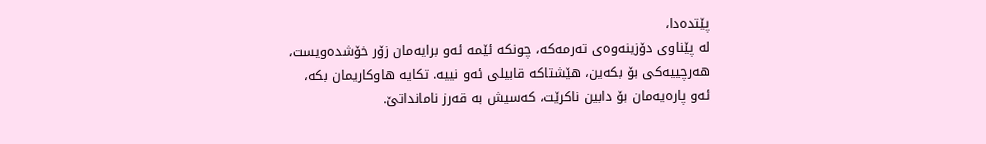پێتدەدا،
لە پێناوى دۆزینەوەى تەرمەکە، چونکە ئێمە ئەو برایەمان زۆر خۆشدەویست،
هەرچییەکى بۆ بکەین، هێشتاکە قابیلى ئەو نییە. تکایە هاوکاریمان بکە،
ئەو پارەیەمان بۆ دابین ناکرێت، کەسیش بە قەرز نامانداتێ.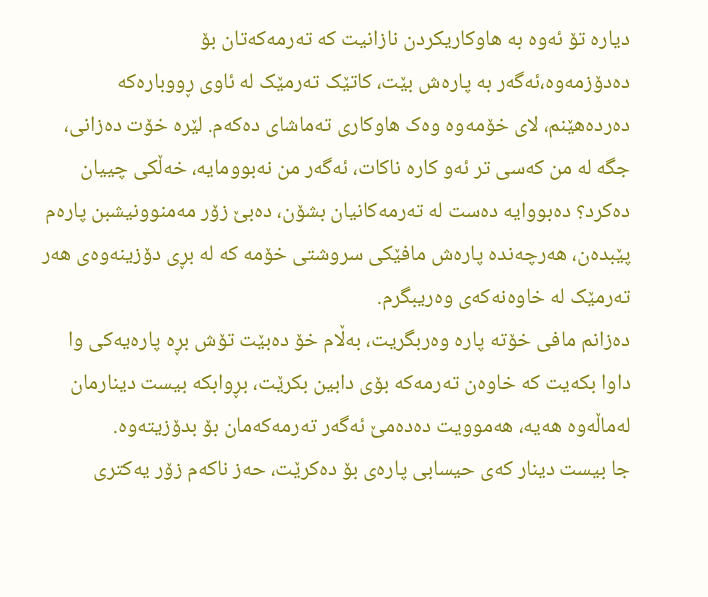دیارە تۆ ئەوە بە هاوکاریکردن نازانیت کە تەرمەکەتان بۆ
دەدۆزمەوە،ئەگەر بە پارەش بێت، کاتێک تەرمێک لە ئاوى ڕووبارەکە
دەردەهێنم، لاى خۆمەوە وەک هاوکاری تەماشاى دەکەم. لێرە خۆت دەزانى،
جگە لە من کەسى تر ئەو کارە ناکات، ئەگەر من نەبوومایە، خەڵکى چییان
دەکرد؟ دەبووایە دەست لە تەرمەکانیان بشۆن، دەبێ زۆر مەمنوونیشبن پارەم
پێبدەن، هەرچەندە پارەش مافێکى سروشتى خۆمە کە لە بڕى دۆزینەوەى هەر
تەرمێک لە خاوەنەکەى وەریبگرم.
دەزانم مافى خۆتە پارە وەربگریت، بەڵام خۆ دەبێت تۆش بڕە پارەیەکى وا
داوا بکەیت کە خاوەن تەرمەکە بۆى دابین بکرێت، بڕوابکە بیست دینارمان
لەماڵەوە هەیە، هەموویت دەدەمێ ئەگەر تەرمەکەمان بۆ بدۆزیتەوە.
جا بیست دینار کەى حیسابى پارەى بۆ دەکرێت، حەز ناکەم زۆر یەکترى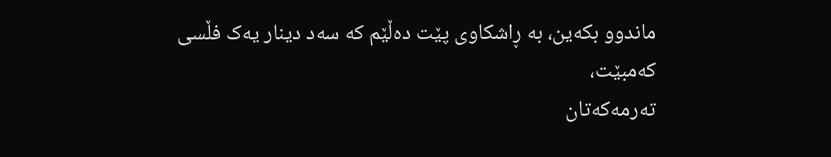ماندوو بکەین، بە ڕاشکاوى پێت دەڵێم کە سەد دینار یەک فڵسى کەمبێت،
تەرمەکەتان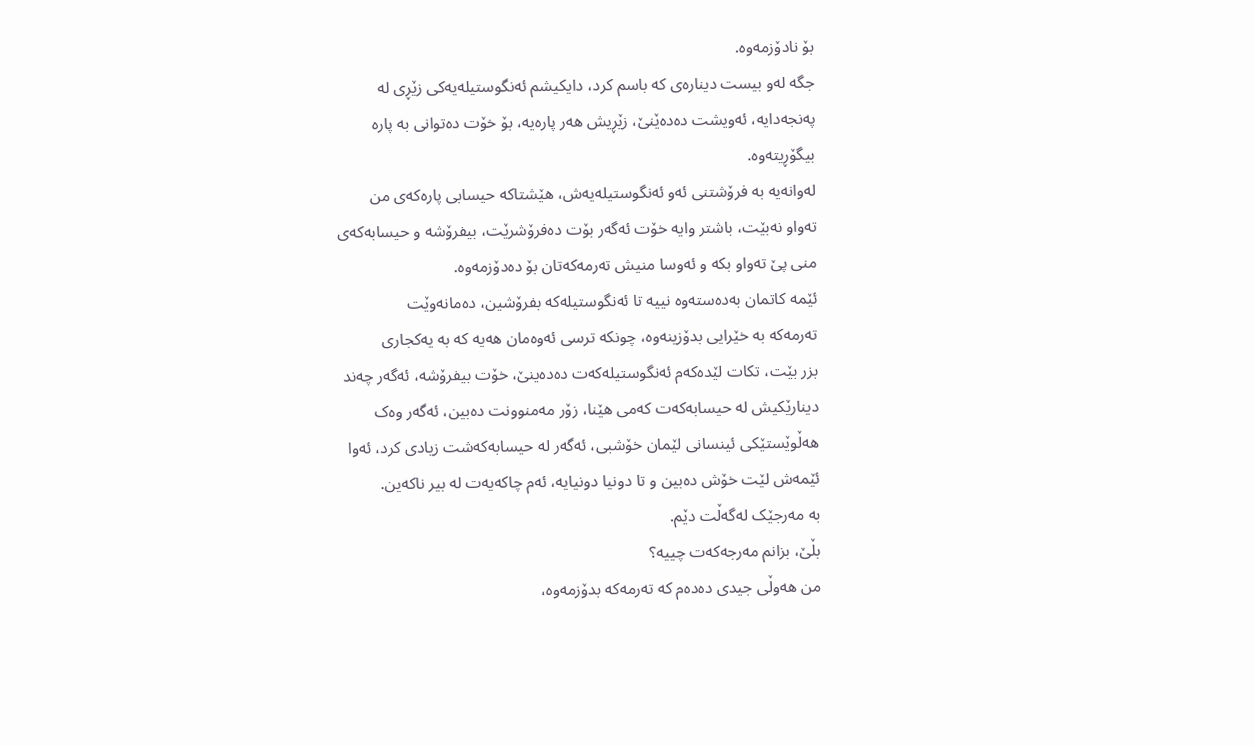بۆ نادۆزمەوە.
جگە لەو بیست دینارەى کە باسم کرد، دایکیشم ئەنگوستیلەیەکى زێڕى لە
پەنجەدایە، ئەویشت دەدەێنێ، زێڕیش هەر پارەیە، بۆ خۆت دەتوانى بە پارە
بیگۆڕیتەوە.
لەوانەیە بە فرۆشتنى ئەو ئەنگوستیلەیەش، هێشتاکە حیسابى پارەکەى من
تەواو نەبێت، باشتر وایە خۆت ئەگەر بۆت دەفرۆشرێت، بیفرۆشە و حیسابەکەى
منى پێ تەواو بکە و ئەوسا منیش تەرمەکەتان بۆ دەدۆزمەوە.
ئێمە کاتمان بەدەستەوە نییە تا ئەنگوستیلەکە بفرۆشین، دەمانەوێت
تەرمەکە بە خێرایی بدۆزینەوە، چونکە ترسى ئەوەمان هەیە کە بە یەکجارى
بزر بێت، تکات لێدەکەم ئەنگوستیلەکەت دەدەینێ، خۆت بیفرۆشە، ئەگەر چەند
دینارێکیش لە حیسابەکەت کەمى هێنا، زۆر مەمنوونت دەبین، ئەگەر وەک
هەڵوێستێکى ئینسانی لێمان خۆشبى، ئەگەر لە حیسابەکەشت زیادى کرد، ئەوا
ئێمەش لێت خۆش دەبین و تا دونیا دونیایە، ئەم چاکەیەت لە بیر ناکەین.
بە مەرجێک لەگەڵت دێم.
بڵێ، بزانم مەرجەکەت چییە؟
من هەوڵى جیدى دەدەم کە تەرمەکە بدۆزمەوە،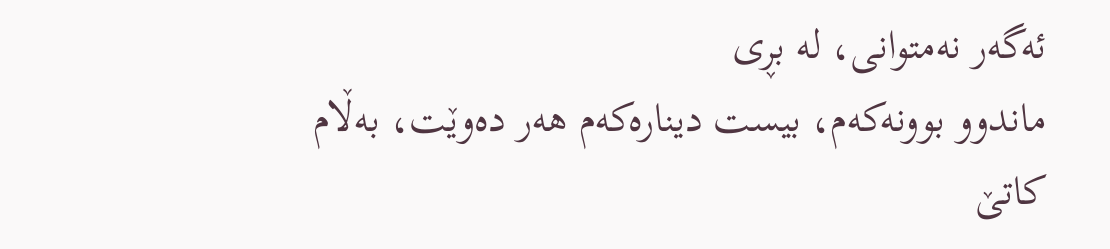ئەگەر نەمتوانى، لە بڕى
ماندوو بوونەکەم، بیست دینارەکەم هەر دەوێت، بەڵام کاتێ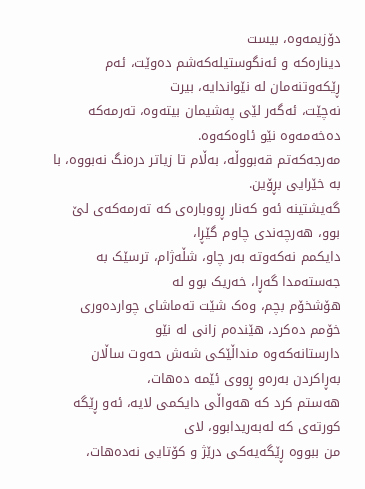دۆزیمەوە، بیست
دینارەکە و ئەنگوستیلەکەشم دەوێت، ئەم ڕێکەوتنەمان لە نێواندایە، بیرت
نەچێت، ئەگەر لێى پەشیمان بیتەوە، تەرمەکە دەخەمەوە نێو ئاوەکەوە.
مەرجەکەتم قەبووڵە، بەڵام تا زیاتر درەنگ نەبووە، با بە خێرایی بڕۆین.
گەیشتینە ئەو کەنار ڕووبارەى کە تەرمەکەى لێ بوو، هەرچەندى چاوم گێڕا،
دایکمم نەکەوتە بەر چاو، شڵەژام، ترسێک بە جەستەمدا گەڕا، خەریک بوو لە
هۆشخۆم بچم، وەک شێت تەماشاى چواردەورى خۆمم دەکرد، هێندەم زانى لە نێو
دارستانەکەوە منداڵێکى شەش حەوت ساڵان بەڕاکردن بەرەو ڕووى ئێمە دەهات،
هەستم کرد کە هەواڵى دایکمى لایە، ئەو ڕێگە کورتەى کە لەبەریدابوو، لاى
من ببووە ڕێگەیەکى درێژ و کۆتایی نەدەهات،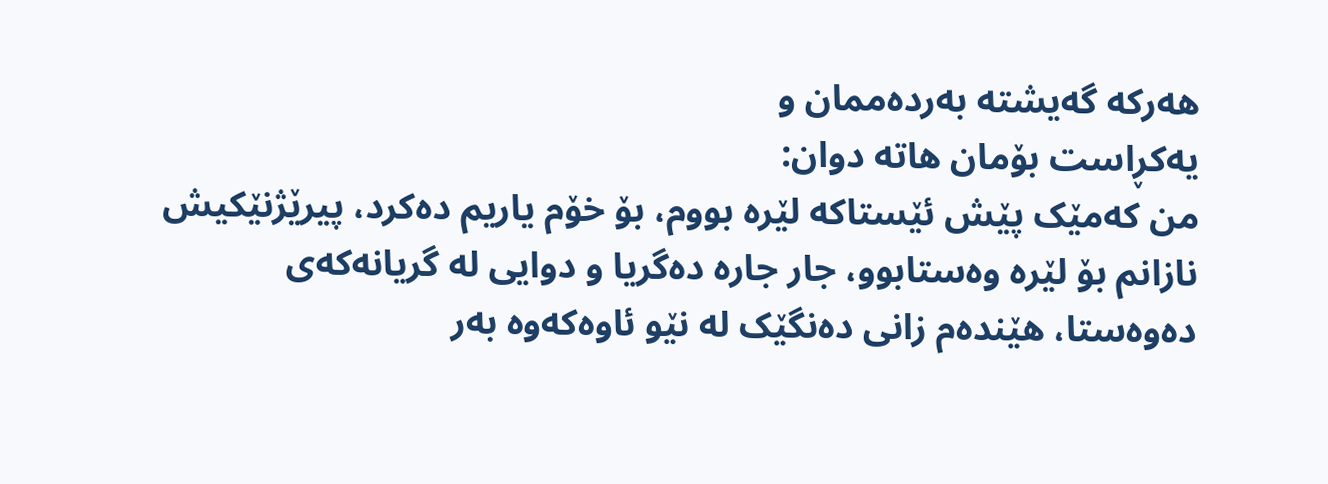هەرکە گەیشتە بەردەممان و
یەکڕاست بۆمان هاتە دوان:
من کەمێک پێش ئێستاکە لێرە بووم، بۆ خۆم یاریم دەکرد، پیرێژنێکیش
نازانم بۆ لێرە وەستابوو، جار جارە دەگریا و دوایی لە گریانەکەى
دەوەستا، هێندەم زانى دەنگێک لە نێو ئاوەکەوە بەر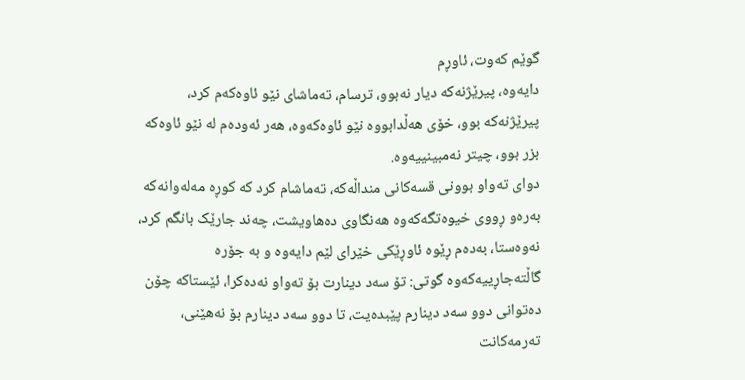گوێم کەوت، ئاوڕم
دایەوە، پیرێژنەکە دیار نەبوو، ترسام، تەماشاى نێو ئاوەکەم کرد،
پیرێژنەکە بوو، خۆى هەڵدابووە نێو ئاوەکەوە، هەر ئەودەم لە نێو ئاوەکە
بزر بوو، چیتر نەمبینییەوە.
دواى تەواو بوونى قسەکانى منداڵەکە، تەماشام کرد کە کوڕە مەلەوانەکە
بەرەو ڕووى خیوەتگەکەوە هەنگاوى دەهاویشت، چەند جارێک بانگم کرد،
نەوەستا، بەدەم ڕێوە ئاوڕێکى خێراى لێم دایەوە و بە جۆرە
گاڵتەجاڕییەکەوە گوتى: تۆ سەد دینارت بۆ تەواو نەدەکرا، ئێستاکە چۆن
دەتوانى دوو سەد دینارم پێبدەیت، تا دوو سەد دینارم بۆ نەهێنى،
تەرمەکانت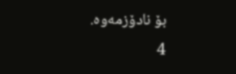بۆ نادۆزمەوە.
4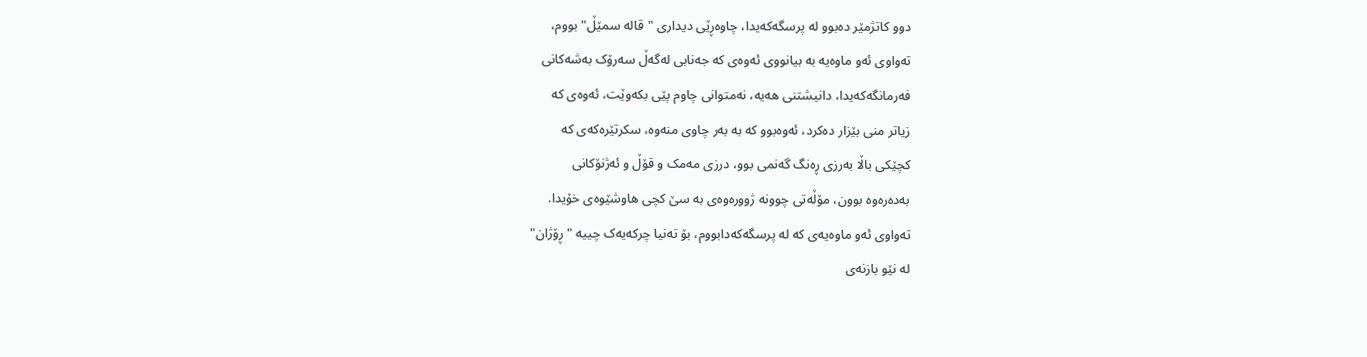دوو کاتژمێر دەبوو لە پرسگەکەیدا، چاوەڕێى دیدارى "قالە سمێڵ" بووم،
تەواوى ئەو ماوەیە بە بیانووى ئەوەى کە جەنابى لەگەڵ سەرۆک بەشەکانى
فەرمانگەکەیدا، دانیشتنى هەیە، نەمتوانى چاوم پێى بکەوێت، ئەوەى کە
زیاتر منى بێزار دەکرد، ئەوەبوو کە بە بەر چاوى منەوە، سکرتێرەکەى کە
کچێکى باڵا بەرزى ڕەنگ گەنمى بوو، درزى مەمک و قۆڵ و ئەژنۆکانى
بەدەرەوە بوون، مۆڵەتى چوونە ژوورەوەى بە سێ کچى هاوشێوەى خۆیدا.
تەواوى ئەو ماوەیەى کە لە پرسگەکەدابووم، بۆ تەنیا چرکەیەک چییە "ڕۆژان"
لە نێو بازنەى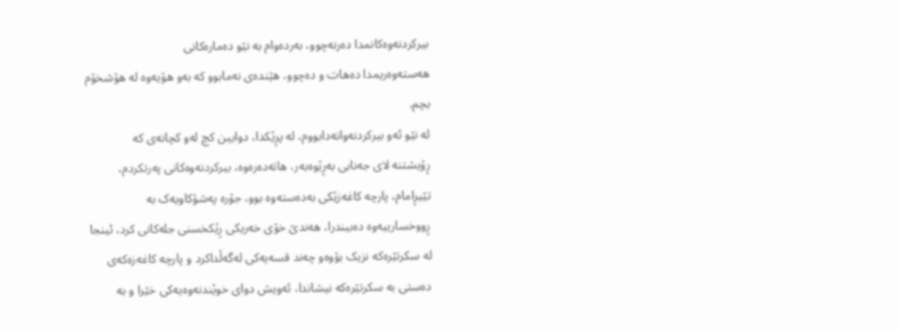بیرکردنەوەکانمدا دەرنەچوو، بەردەوام بە نێو دەمارەکانى
هەستەوەریمدا دەهات و دەچوو، هێندەى نەمابوو کە بەو هۆیەوە لە هۆشخۆم
بچم.
لە نێو ئەو بیرکردنەوانەدابووم، لە پڕێکدا، دوایین کچ لەو کچانەى کە
ڕۆیشتنە لاى جەنابى بەڕێوەبەر، هاتەدەرەوە، بیرکردنەوەکانى پەرتکردم،
تێیڕامام، پارچە کاغەزێکى بەدەستەوە بوو، جۆرە پەشۆکاویەک بە
ڕووخسارییەوە دەبیندرا، هەندێ خۆى خەریکى ڕێکخسنى جلەکانى کرد، ئینجا
لە سکرتێرەکە نزیک بۆوەو چەند قسەیەکى لەگەڵداکرد و پارچە کاغەزەکەى
دەستى بە سکرتێرەکە نیشاندا، ئەویش دواى خوێندنەوەیەکى خێرا و بە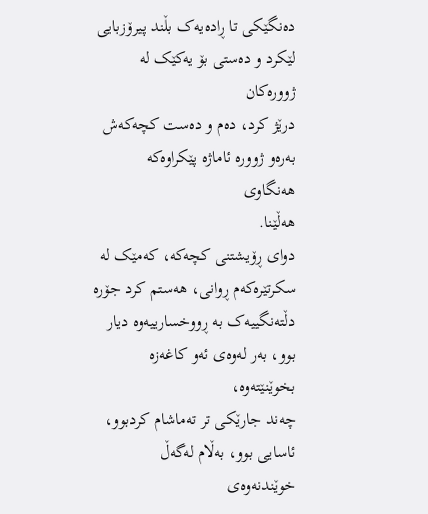دەنگێکى تا ڕادەیەک بڵند پیرۆزبایی لێکرد و دەستى بۆ یەکێک لە ژوورەکان
درێژ کرد، دەم و دەست کچەکەش بەرەو ژوورە ئاماژە پێکراوەکە هەنگاوى
هەڵێنا.
دواى ڕۆیشتنى کچەکە، کەمێک لە سکرتێرەکەم ڕوانى، هەستم کرد جۆرە
دڵتەنگییەک بە ڕووخسارییەوە دیار بوو، بەر لەوەى ئەو کاغەزە بخوێنێتەوە،
چەند جارێکى تر تەماشام کردبوو، ئاسایی بوو، بەڵام لەگەڵ خوێندنەوەى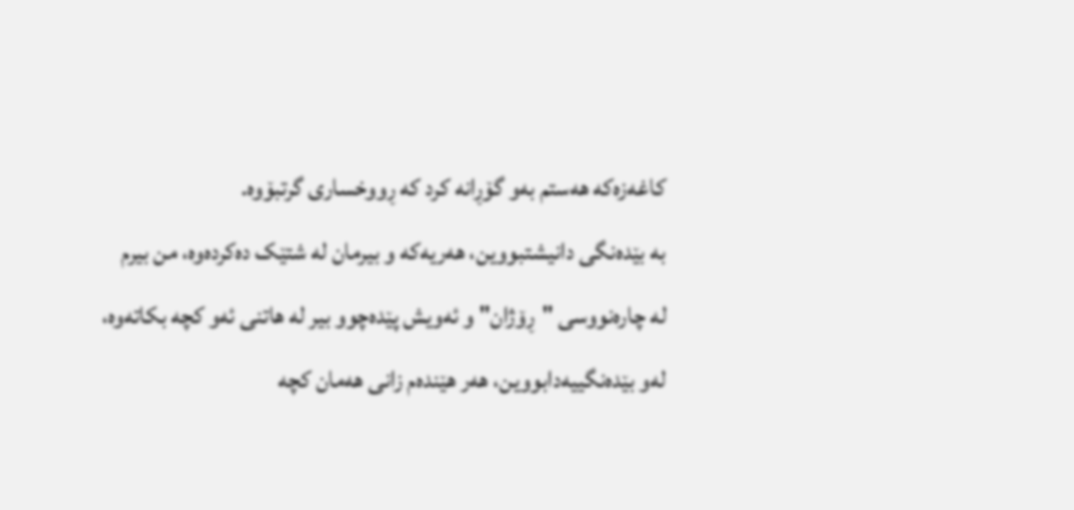کاغەزەکە هەستم بەو گۆڕانە کرد کە ڕووخسارى گرتبۆوە.
بە بێدەنگى دانیشتبووین، هەریەکە و بیرمان لە شتێک دەکردەوە، من بیرم
لە چارەنووسى "ڕۆژان" و ئەویش پێدەچوو بیر لە هاتنى ئەو کچە بکاتەوە،
لەو بێدەنگییەدابووین، هەر هێندەم زانى هەمان کچە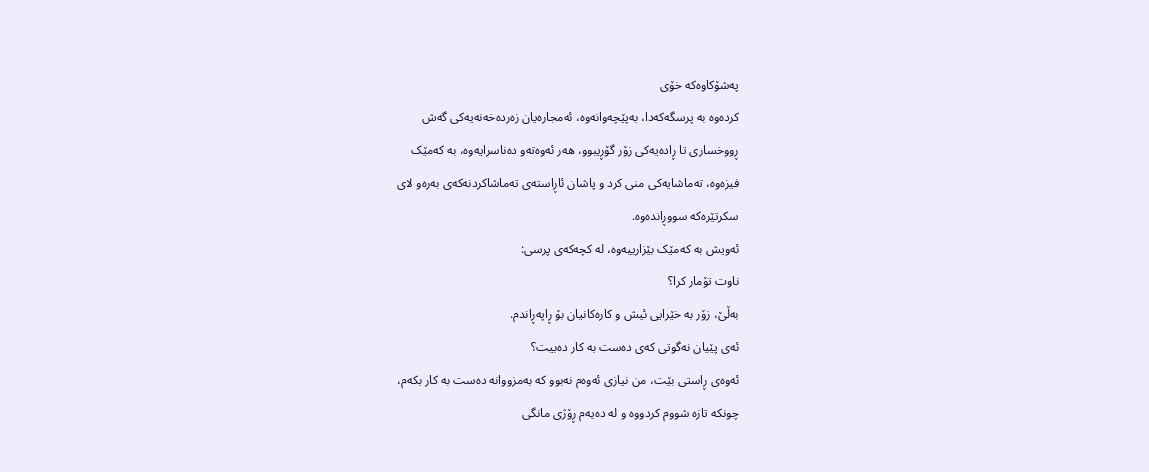پەشۆکاوەکە خۆى
کردەوە بە پرسگەکەدا، بەپێچەوانەوە، ئەمجارەیان زەردەخەنەیەکى گەش
ڕووخسارى تا ڕادەیەکى زۆر گۆڕیبوو، هەر ئەوەتەو دەناسرایەوە، بە کەمێک
فیزەوە، تەماشایەکى منى کرد و پاشان ئاڕاستەى تەماشاکردنەکەى بەرەو لاى
سکرتێرەکە سووڕاندەوە.
ئەویش بە کەمێک بێزارییەوە، لە کچەکەى پرسى:
ناوت تۆمار کرا؟
بەڵێ، زۆر بە خێرایی ئیش و کارەکانیان بۆ ڕاپەڕاندم.
ئەى پێیان نەگوتى کەى دەست بە کار دەبیت؟
ئەوەى ڕاستى بێت، من نیازى ئەوەم نەبوو کە بەمزووانە دەست بە کار بکەم،
چونکە تازە شووم کردووە و لە دەیەم ڕۆژى مانگى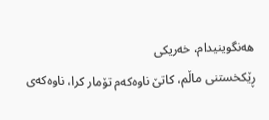هەنگوینیدام، خەریکى
ڕێکخستنى ماڵم، کاتێ ناوەکەم تۆمار کرا، ناوەکەى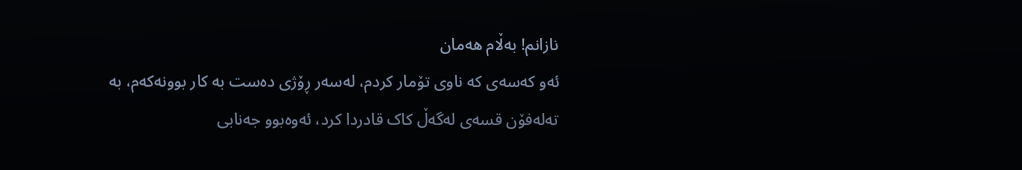نازانم! بەڵام هەمان
ئەو کەسەى کە ناوى تۆمار کردم، لەسەر ڕۆژى دەست بە کار بوونەکەم، بە
تەلەفۆن قسەى لەگەڵ کاک قادردا کرد، ئەوەبوو جەنابى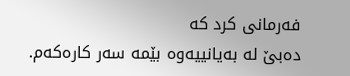فەرمانى کرد کە
دەبێ لە بەیانییەوە بێمە سەر کارەکەم.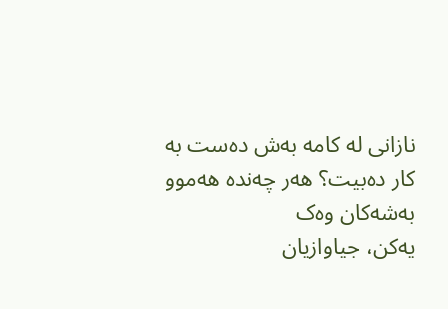نازانى لە کامە بەش دەست بە کار دەبیت؟ هەر چەندە هەموو بەشەکان وەک
یەکن، جیاوازیان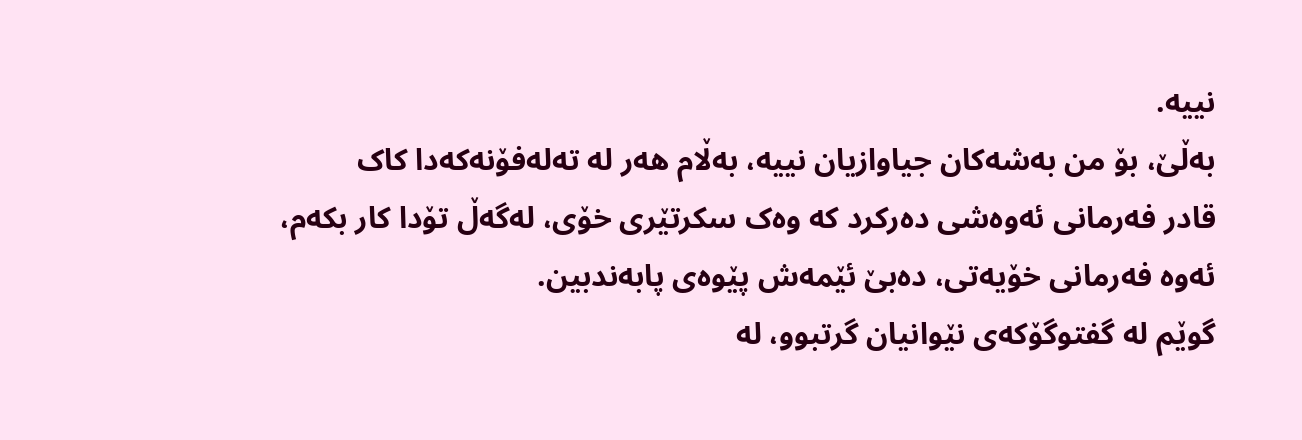نییە.
بەڵێ، بۆ من بەشەکان جیاوازیان نییە، بەڵام هەر لە تەلەفۆنەکەدا کاک
قادر فەرمانى ئەوەشى دەرکرد کە وەک سکرتێرى خۆى، لەگەڵ تۆدا کار بکەم،
ئەوە فەرمانى خۆیەتى، دەبێ ئێمەش پێوەى پابەندبین.
گوێم لە گفتوگۆکەى نێوانیان گرتبوو، لە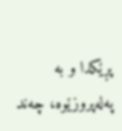پڕێکدا و بە پەلەپروزێوە، چەند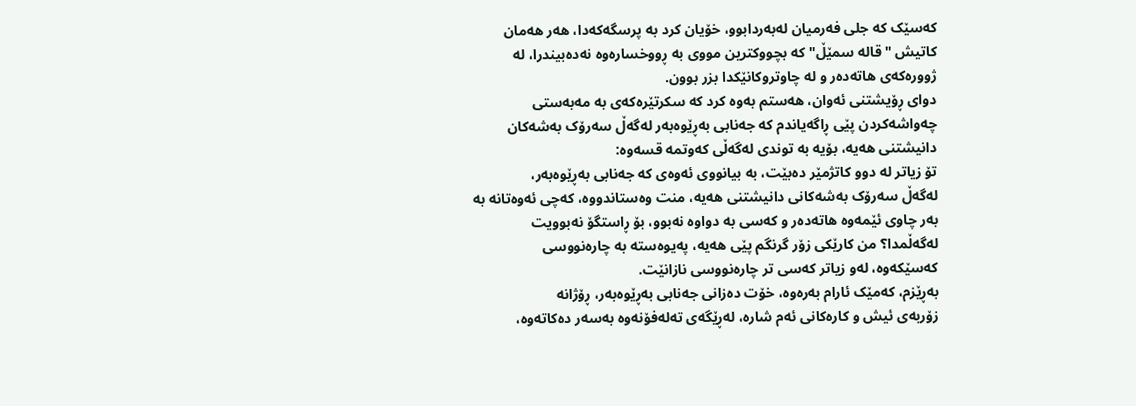کەسێک کە جلى فەرمیان لەبەردابوو، خۆیان کرد بە پرسگەکەدا، هەر هەمان
کاتیش "قالە سمێڵ" کە بچووکترین مووى بە ڕووخسارەوە نەدەبیندرا، لە
ژوورەکەى هاتەدەر و لە چاوتروکانێکدا بزر بوون.
دواى ڕۆیشتنى ئەوان، هەستم بەوە کرد کە سکرتێرەکەى بە مەبەستى
چەواشەکردن پێى ڕاگەیاندم کە جەنابى بەڕێوەبەر لەگەڵ سەرۆک بەشەکان
دانیشتنى هەیە، بۆیە بە توندى لەگەڵى کەوتمە قسەوە:
تۆ زیاتر لە دوو کاتژمێر دەبێت، بە بیانووى ئەوەى کە جەنابى بەڕێوەبەر،
لەگەڵ سەرۆک بەشەکانى دانیشتنى هەیە، منت وەستاندووە، کەچى ئەوەتانە بە
بەر چاوى ئێمەوە هاتەدەر و کەسى بە دواوە نەبوو، بۆ ڕاستگۆ نەبوویت
لەگەڵمدا؟ من کارێکى زۆر گرنگم پێى هەیە، پەیوەستە بە چارەنووسى
کەسێکەوە، لەو زیاتر کەسى تر چارەنووسى نازانێت.
بەڕێزم، کەمێک ئارام بەرەوە، خۆت دەزانى جەنابى بەڕێوەبەر، ڕۆژانە
زۆربەى ئیش و کارەکانى ئەم شارە، لەڕێگەى تەلەفۆنەوە بەسەر دەکاتەوە،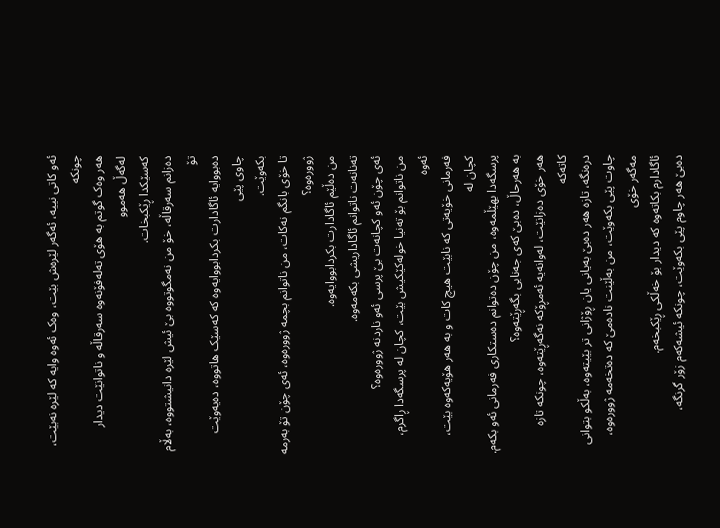ئەو کاتى نییە، ئەگەر لێرەش بێت، وەک ئەوە وایە کە لێرە نەبێت، چونکە
هەر وەک گوتم بە هۆى تەلەفۆنەوە سەرقاڵە و ناتوانێت دیدار لەگەڵ هەموو
کەسێکدا ڕێکبخات.
دەزانم سەرقاڵە، خۆ من نەمگوتووە بێ ئیش لێرە دانیشتووە، بەڵام تۆ
دەبووایە ئاگادارت بکردابووایەوە کە کەسێک هاتووە، دەیەوێت چاوى پێى
بکەوێت.
تا خۆى بانگم نەکات، من ناتوانم بچمە ژوورەوە، ئەى چۆن تۆ بەرمە
ژوورەوە؟
من دەڵێم ئاگادارت بکردابووایەوە.
تەنانەت ناتوانم ئاگاداریشى بکەمەوە.
ئەى چۆن ئەو کچانەت بێ پرسى ئەو ناردنە ژوورەوە؟
من ناتوانم بۆ تەنیا خولەکێکیش بێت، کچان لە پرسگەدا ڕاگرم، ئەوە
فەرمانى خۆیەتى کە نابێت هیچ کات و بە هەر هۆیەکەوە بێت، کچان لە
پرسگەدا بهێڵمەوە، من چۆن دەتوانم دەستکارى فەرمانى ئەو بکەم.
بە هەرحاڵ، دەبێ کەى جەنابى بگەڕێتەوە؟
هەر خۆى دەزانێت، لەوانەیە ئەمڕۆکە نەگەڕێتەوە، چونکە تازە کاتەکە
درەنگە، تازە هەر دەبێ بەیانى یان ڕۆژانى تر بێیتەوە، بەڵکو بتوانى
چاوت پێى بکەوێت، من بەڵێنت نادەمێ کە دەتخەمە ژوورەوە، مەگەر خۆى
ئاگادارم بکاتەوە کە دیدار بۆ خەڵکى ڕێکبخەم.
دەبێ هەر چاوم پێى بکەوێت، چونکە ئیشەکەم زۆر گرنگە،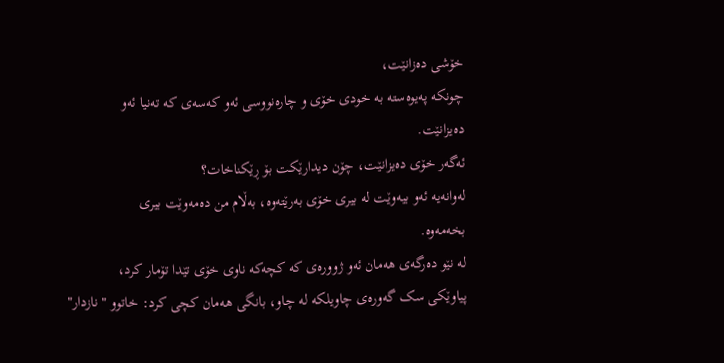خۆشى دەزانێت،
چونکە پەیوەستە بە خودى خۆى و چارەنووسى ئەو کەسەى کە تەنیا ئەو
دەیزانێت.
ئەگەر خۆى دەیزانێت، چۆن دیدارێکت بۆ ڕێکناخات؟
لەوانەیە ئەو بیەوێت لە بیرى خۆى بەرێتەوە، بەڵام من دەمەوێت بیرى
بخەمەوە.
لە نێو دەرگەى هەمان ئەو ژوورەى کە کچەکە ناوى خۆى تێدا تۆمار کرد،
پیاوێکى سک گەورەى چاویلکە لە چاو، بانگى هەمان کچى کرد: خاتوو "نازدار"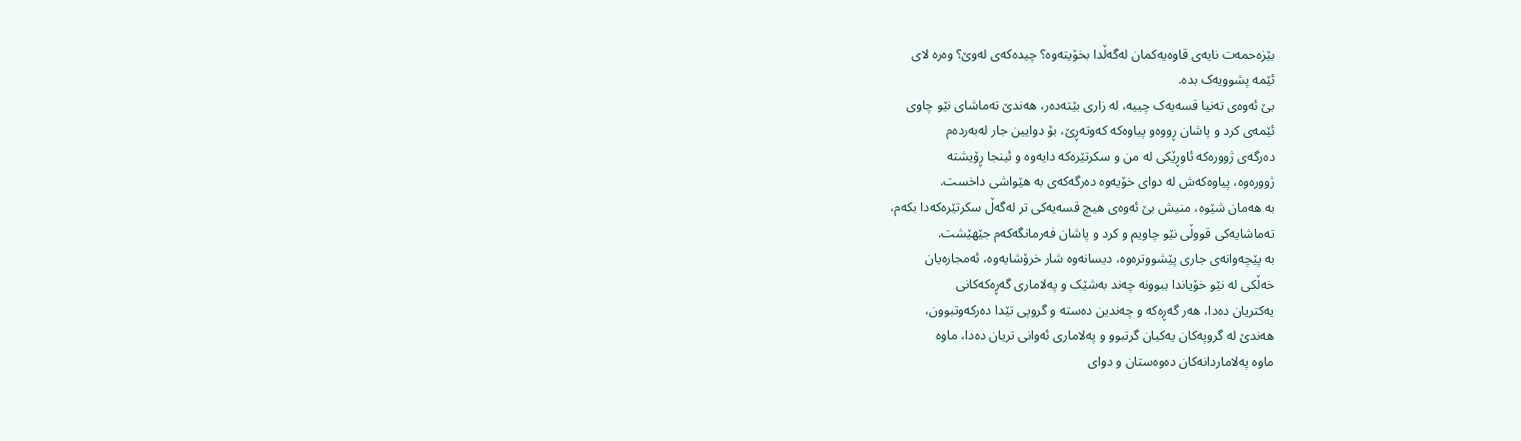بێزەحمەت نایەى قاوەیەکمان لەگەڵدا بخۆیتەوە؟ چیدەکەى لەوێ؟ وەرە لاى
ئێمە پشوویەک بدە.
بێ ئەوەى تەنیا قسەیەک چییە، لە زارى بێتەدەر، هەندێ تەماشاى نێو چاوى
ئێمەى کرد و پاشان ڕووەو پیاوەکە کەوتەڕێ، بۆ دوایین جار لەبەردەم
دەرگەى ژوورەکە ئاوڕێکى لە من و سکرتێرەکە دایەوە و ئینجا ڕۆیشتە
ژوورەوە، پیاوەکەش لە دواى خۆیەوە دەرگەکەی بە هێواشى داخست.
بە هەمان شێوە، منیش بێ ئەوەى هیچ قسەیەکى تر لەگەڵ سکرتێرەکەدا بکەم،
تەماشایەکى قووڵى نێو چاویم و کرد و پاشان فەرمانگەکەم جێهێشت.
بە پێچەوانەى جارى پێشووترەوە، دیسانەوە شار خرۆشایەوە، ئەمجارەیان
خەڵکى لە نێو خۆیاندا ببوونە چەند بەشێک و پەلامارى گەڕەکەکانى
یەکتریان دەدا، هەر گەڕەکە و چەندین دەستە و گروپى تێدا دەرکەوتبوون،
هەندێ لە گروپەکان یەکیان گرتبوو و پەلامارى ئەوانى تریان دەدا، ماوە
ماوە پەلاماردانەکان دەوەستان و دواى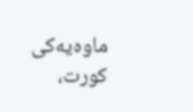ماوەیەکى کورت،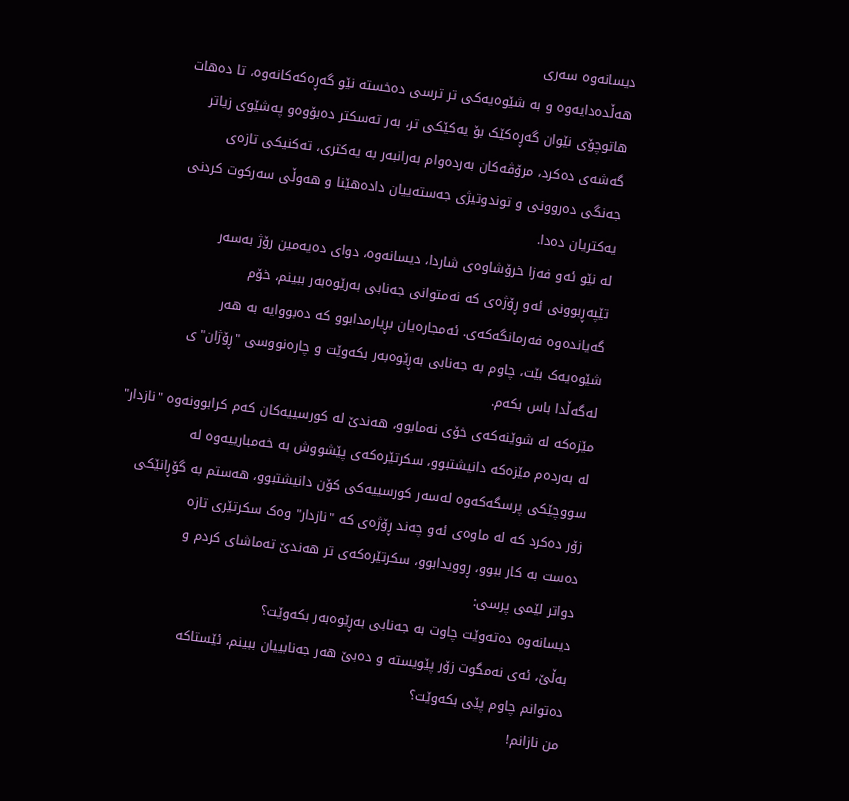دیسانەوە سەری
هەڵدەدایەوە و بە شێوەیەکى تر ترسى دەخستە نێو گەڕەکەکانەوە، تا دەهات
هاتوچۆى نێوان گەڕەکێک بۆ یەکێکى تر، بەر تەسکتر دەبۆوەو پەشێوى زیاتر
گەشەى دەکرد، مرۆڤەکان بەردەوام بەرانبەر بە یەکترى، تەکنیکى تازەی
جەنگى دەروونی و توندوتیژى جەستەییان دادەهێنا و هەوڵى سەرکوت کردنى
یەکتریان دەدا.
لە نێو ئەو فەزا خرۆشاوەى شاردا، دیسانەوە، دواى دەیەمین رۆژ بەسەر
تێپەڕبوونى ئەو ڕۆژەى کە نەمتوانى جەنابى بەرێوەبەر ببینم، خۆم
گەیاندەوە فەرمانگەکەى. ئەمجارەیان بڕیارمدابوو کە دەبووایە بە هەر
شێوەیەک بێت، چاوم بە جەنابى بەڕێوەبەر بکەوێت و چارەنووسى "ڕۆژان"ى
لەگەڵدا باس بکەم.
مێزەکە لە شوێنەکەى خۆى نەمابوو، هەندێ لە کورسییەکان کەم کرابوونەوە "نازدار"
لە بەردەم مێزەکە دانیشتبوو، سکرتێرەکەى پێشووش بە خەمبارییەوە لە
سووچێکى پرسگەکەوە لەسەر کورسییەکى کۆن دانیشتبوو، هەستم بە گۆڕانێکى
زۆر دەکرد کە لە ماوەى ئەو چەند ڕۆژەى کە "نازدار" وەک سکرتێرى تازە
دەست بە کار ببوو، ڕوویدابوو، سکرتێرەکەى تر هەندێ تەماشاى کردم و
دواتر لێمى پرسى:
دیسانەوە دەتەوێت چاوت بە جەنابى بەڕێوەبەر بکەوێت؟
بەڵێ، ئەى نەمگوت زۆر پێویستە و دەبێ هەر جەنابییان ببینم، ئێستاکە
دەتوانم چاوم پێى بکەوێت؟
من نازانم!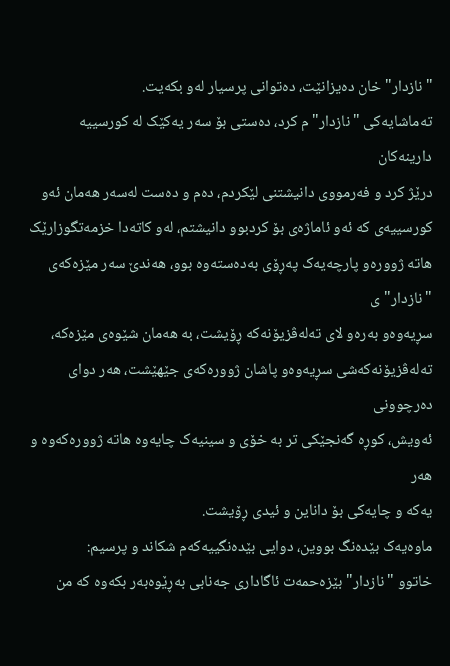"نازدار"خان دەیزانێت، دەتوانى پرسیار لەو بکەیت.
تەماشایەکى "نازدار"م کرد، دەستى بۆ سەر یەکێک لە کورسییە دارینەکان
درێژ کرد و فەرمووى دانیشتنى لێکردم، دەم و دەست لەسەر هەمان ئەو
کورسییەى کە ئەو ئاماژەى بۆ کردبوو دانیشتم، لەو کاتەدا خزمەتگوزارێک
هاتە ژوورەو پارچەیەک پەڕۆى بەدەستەوە بوو، هەندێ سەر مێزەکەى "نازدار"ى
سڕیەوەو بەرەو لاى تەلەڤزیۆنەکە ڕۆیشت، بە هەمان شێوەى مێزەکە،
تەلەڤزیۆنەکەشى سڕیەوەو پاشان ژوورەکەى جێهێشت، هەر دواى دەرچوونى
ئەویش، کوڕە گەنجێکى تر بە خۆی و سینیەک چایەوە هاتە ژوورەکەوە و هەر
یەکە و چایەکى بۆ داناین و ئیدى ڕۆیشت.
ماوەیەک بێدەنگ بووین، دوایی بێدەنگییەکەم شکاند و پرسیم:
خاتوو "نازدار" بێزەحمەت ئاگادارى جەنابى بەڕێوەبەر بکەوە کە من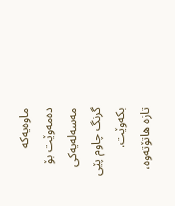ماوەیەکە دەمەوێت بۆ مەسەلەیەکى گرنگ چاوم پێى بکەوێت.
تازە هاتۆتەوە،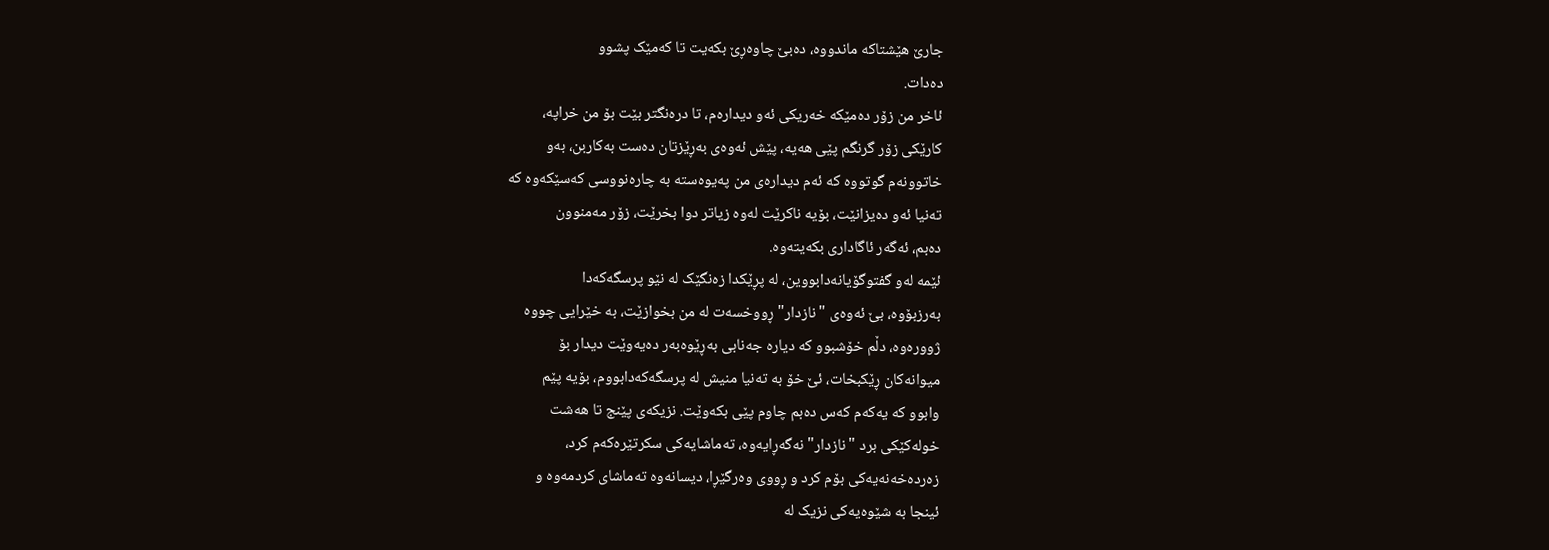جارێ هێشتاکە ماندووە، دەبێ چاوەڕێ بکەیت تا کەمێک پشوو
دەدات.
ئاخر من زۆر دەمێکە خەریکى ئەو دیدارەم، تا درەنگتر بێت بۆ من خراپە،
کارێکى زۆر گرنگم پێى هەیە، پێش ئەوەى بەڕێزتان دەست بەکاربن، بەو
خاتوونەم گوتووە کە ئەم دیدارەى من پەیوەستە بە چارەنووسى کەسێکەوە کە
تەنیا ئەو دەیزانێت، بۆیە ناکرێت لەوە زیاتر دوا بخرێت، زۆر مەمنوون
دەبم، ئەگەر ئاگادارى بکەیتەوە.
ئێمە لەو گفتوگۆیانەدابووین، لە پڕێکدا زەنگێک لە نێو پرسگەکەدا
بەرزبۆوە، بێ ئەوەى "نازدار" ڕووخسەت لە من بخوازێت، بە خێرایی چووە
ژوورەوە، دڵم خۆشبوو کە دیارە جەنابى بەڕێوەبەر دەیەوێت دیدار بۆ
میوانەکان ڕێکبخات، ئێ خۆ بە تەنیا منیش لە پرسگەکەدابووم، بۆیە پێم
وابوو کە یەکەم کەس دەبم چاوم پێى بکەوێت. نزیکەى پێنج تا هەشت
خولەکێکى برد "نازدار" نەگەڕایەوە، تەماشایەکى سکرتێرەکەم کرد،
زەردەخەنەیەکى بۆم کرد و ڕووى وەرگێڕا، دیسانەوە تەماشاى کردمەوە و
ئینجا بە شێوەیەکى نزیک لە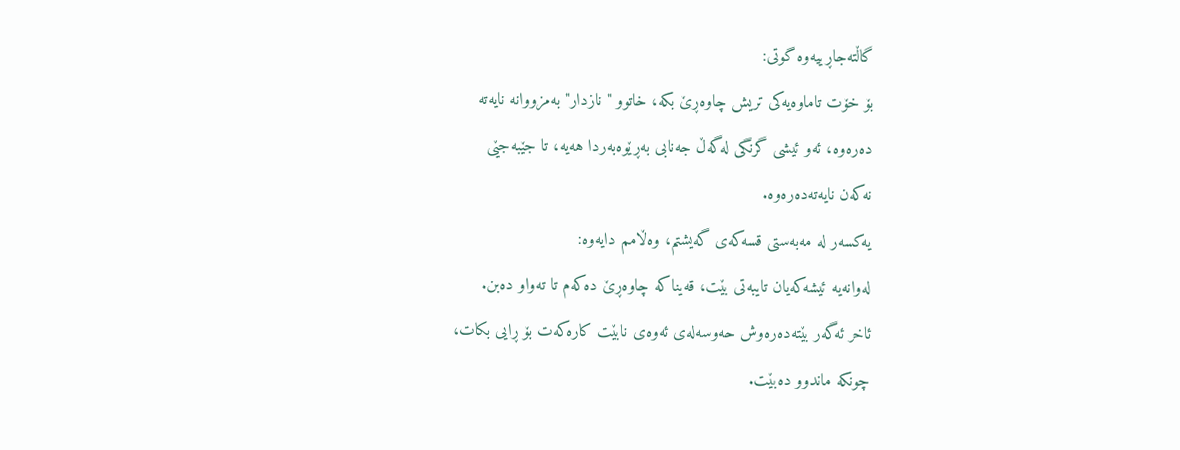گاڵتەجاڕییەوە گوتى:
بۆ خۆت تاماوەیەکى تریش چاوەڕێ بکە، خاتوو "نازدار" بەمزووانە نایەتە
دەرەوە، ئەو ئیشى گرنگى لەگەڵ جەنابى بەڕێوەبەردا هەیە، تا جێبەجێى
نەکەن نایەتەدەرەوە.
یەکسەر لە مەبەستى قسەکەى گەیشتم، وەڵامم دایەوە:
لەوانەیە ئیشەکەیان تایبەتى بێت، قەیناکە چاوەڕێ دەکەم تا تەواو دەبن.
ئاخر ئەگەر بێتەدەرەوش حەوسەلەى ئەوەى نابێت کارەکەت بۆ ڕایی بکات،
چونکە ماندوو دەبێت.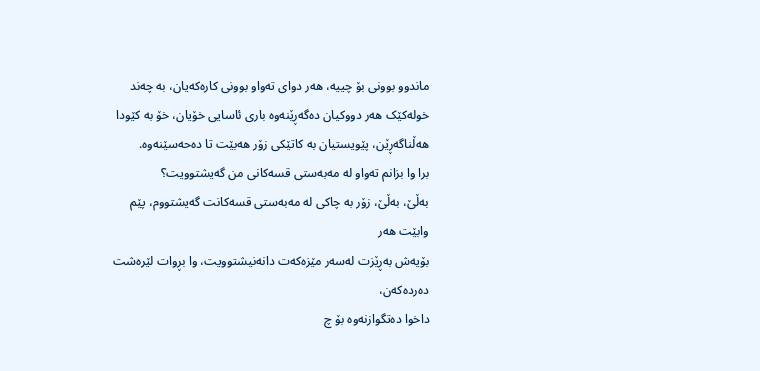ماندوو بوونى بۆ چییە، هەر دواى تەواو بوونى کارەکەیان، بە چەند
خولەکێک هەر دووکیان دەگەڕێنەوە بارى ئاسایی خۆیان، خۆ بە کێودا
هەڵناگەڕێن، پێویستیان بە کاتێکى زۆر هەبێت تا دەحەسێنەوە.
برا وا بزانم تەواو لە مەبەستى قسەکانى من گەیشتوویت؟
بەڵێ، بەڵێ، زۆر بە چاکى لە مەبەستى قسەکانت گەیشتووم، پێم وابێت هەر
بۆیەش بەڕێزت لەسەر مێزەکەت دانەنیشتوویت، وا بڕوات لێرەشت دەردەکەن،
داخوا دەتگوازنەوە بۆ چ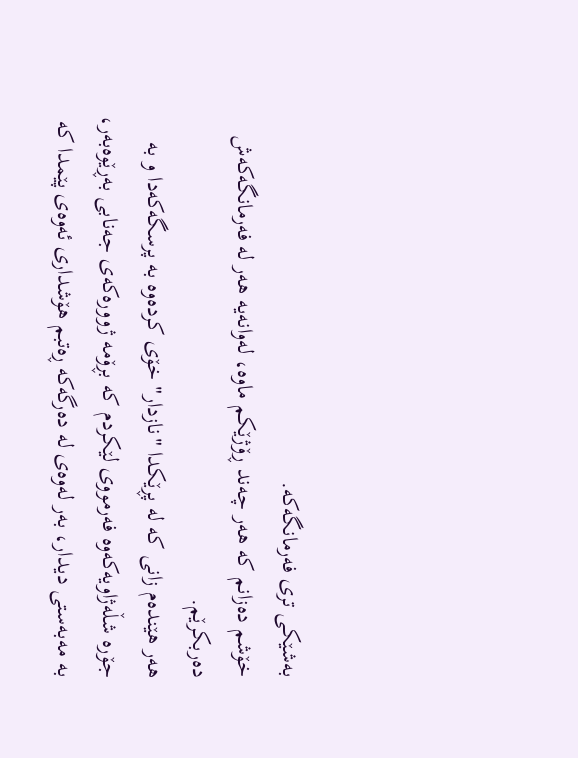بەشێکى ترى فەرمانگەکە.
خۆشم دەزانم کە هەر چەند ڕۆژێکم ماوە، لەوانەیە هەر لە فەرمانگەکەش
دەربکرێم.
هەر هێندەم زانى کە لە پڕێکدا "نازدار" خۆى کردەوە بە پرسگەکەدا و بە
جۆرە شڵەژاویەکەوە فەرمووى لێکردم کە بڕۆمە ژوورەکەى جەنابى بەڕێوەبەر،
بە مەبەستى دیدار، بەر لەوەى لە دەرگەکە ڕەتبم هۆشدارى ئەوەى پێمدا کە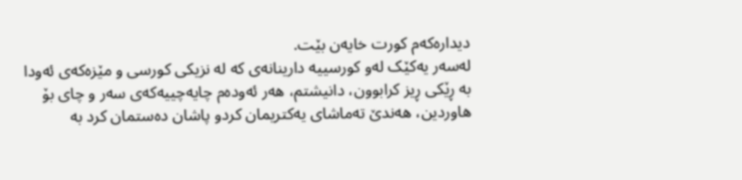دیدارەکەم کورت خایەن بێت.
لەسەر یەکێک لەو کورسییە دارینانەى کە لە نزیکى کورسى و مێزەکەى ئەودا
بە ڕێکى ڕیز کرابوون، دانیشتم، هەر ئەودەم چایەچییەکەى سەر و چاى بۆ
هاوردین، هەندێ تەماشاى یەکتریمان کردو پاشان دەستمان کرد بە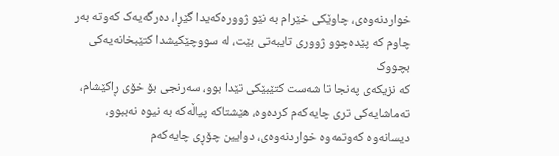خواردنەوەى، چاوێکى خێرام بە نێو ژوورەکەیدا گێڕا، دەرگەیەک کەوتە بەر
چاوم کە پێدەچوو ژوورى تایبەتى بێت، لە سووچێکیشدا کتێبخانەیەکى بچووک
کە نزیکەى پەنجا تا شەست کتێبێکى تێدا بوو، سەرنجى بۆ خۆى ڕاکێشام،
تەماشایەکى ترى چایەکەم کردەوە، هێشتاکە پیاڵەکە بە نیوە نەببوو،
دیسانەوە کەوتمەوە خواردنەوەى، دوایین چۆڕى چایەکەم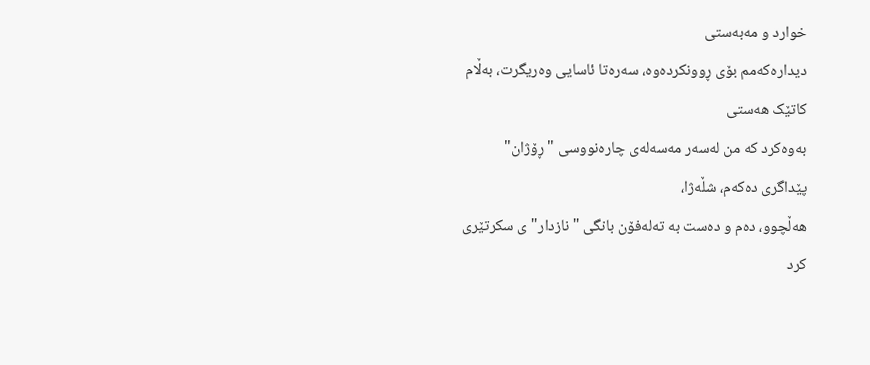خوارد و مەبەستى
دیدارەکەمم بۆى ڕوونکردەوە، سەرەتا ئاسایی وەریگرت، بەڵام کاتێک هەستى
بەوەکرد کە من لەسەر مەسەلەى چارەنووسى "ڕۆژان" پێداگرى دەکەم، شڵەژا،
هەڵچوو، دەم و دەست بە تەلەفۆن بانگى "نازدار"ى سکرتێرى کرد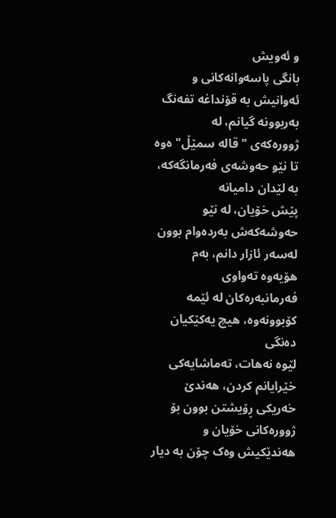و ئەویش
بانگى پاسەوانەکانى و ئەوانیش بە قۆنداغە تفەنگ بەربوونە گیانم، لە
ژوورەکەى "قالە سمێڵ"ەوە تا نێو حەوشەى فەرمانگەکە، بە لێدان دامیانە
پێش خۆیان، لە نێو حەوشەکەش بەردەوام بوون لەسەر ئازار دانم، بەم
هۆیەوە تەواوى فەرمانبەرەکان لە ئێمە کۆبوونەوە، هیچ یەکێکیان دەنگى
لێوە نەهات، تەماشایەکى خێرایانم کردن، هەندێ خەریکى ڕۆیشتن بوون بۆ
ژوورەکانى خۆیان و هەندێکیش وەک چۆن بە دیار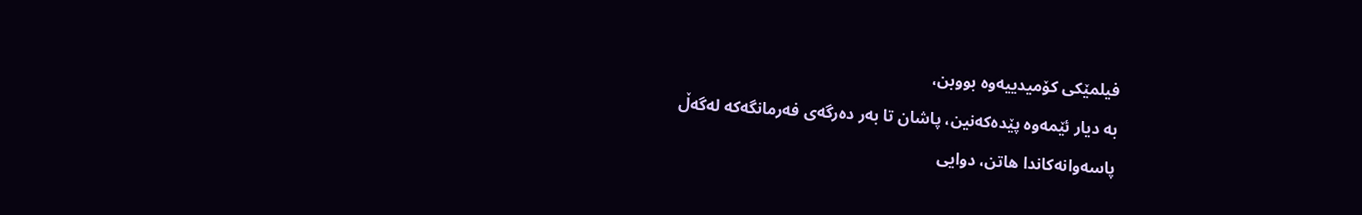فیلمێکى کۆمیدییەوە بووبن،
بە دیار ئێمەوە پێدەکەنین، پاشان تا بەر دەرگەى فەرمانگەکە لەگەڵ
پاسەوانەکاندا هاتن، دوایی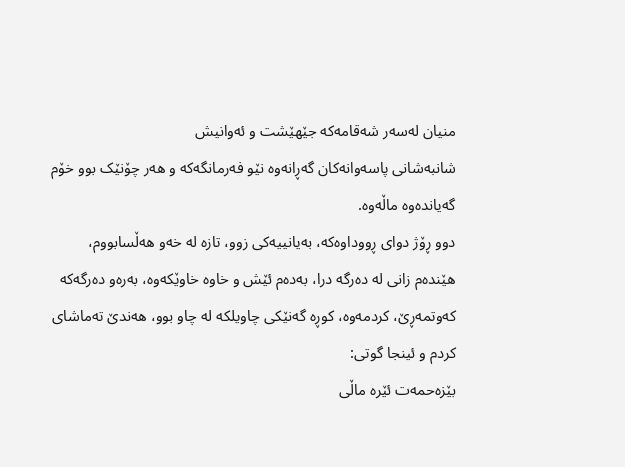منیان لەسەر شەقامەکە جێهێشت و ئەوانیش
شانبەشانى پاسەوانەکان گەڕانەوە نێو فەرمانگەکە و هەر چۆنێک بوو خۆم
گەیاندەوە ماڵەوە.
دوو ڕۆژ دواى ڕووداوەکە، بەیانییەکى زوو، تازە لە خەو هەڵسابووم،
هێندەم زانى لە دەرگە درا، بەدەم ئێش و خاوە خاوێکەوە، بەرەو دەرگەکە
کەوتمەڕێ، کردمەوە، کوڕە گەنێکى چاویلکە لە چاو بوو، هەندێ تەماشاى
کردم و ئینجا گوتى:
بێزەحمەت ئێرە ماڵى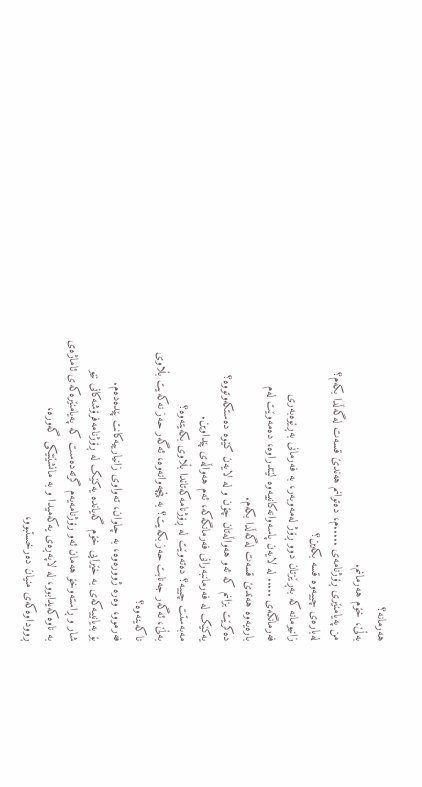هەرمانە؟
بەڵێ، خۆم هەرمانم.
من پەیامنێرى ڕۆژنامەى .....م، دەتوانم هەندێ قسەت لەگەڵدا بکەم؟
لەبارەى چییەوە قسە بکەین؟
زانیومانە کە بەڕێزتان دوو ڕۆژ لەمەوبەر، بە فەرمانى بەڕێوەبەرى
فەرمانگەى ..... لە لایەن پاسەوانەکانییەوە لێتدراوە، دەمەوێت لەم
بارەیەوە هەندێ قسەت لەگەڵدا بکەم.
دەکرێت بزانم کە ئەو هەواڵەتان چۆن و لە لایەن کێوە دەستکەوتووە؟
یەکێک لە فەرمانبەرانى فەرمانگەکە، ئەم هەواڵەى پێداوین.
مەبەستت چییە؟ دەتەوێت لە ڕۆژنامەکەتاندا بڵاوى بکەیتەوە؟
بەڵێ، ئەگەر جەنابت حەز بکەیت؟ بە پێچەوانەوە، ئەگەر حەز نەکەیت بڵاوى
ناکەینەوە؟
فەرموو، وەرە ژوورەوە، بە چاوان، تەواوى زانیارییەکانت پێدەدەم.
بۆ بەیانییەکەى بە خێرایی خۆم گەیاندە یەکێک لە ڕۆژنامەفرۆشەکانى نێو
شار و ڕاستەوخۆ هەمان ئەو رۆژنامەیەم گرتەدەست کە پەیامنێرەکەى ئاماژەى
بە ناوەکەیدابوو، لە لاپەڕەى یەکەمیدا و بە مانشێتێکى گەورە،
ڕووداوەکەى منیان دەرخستبوو،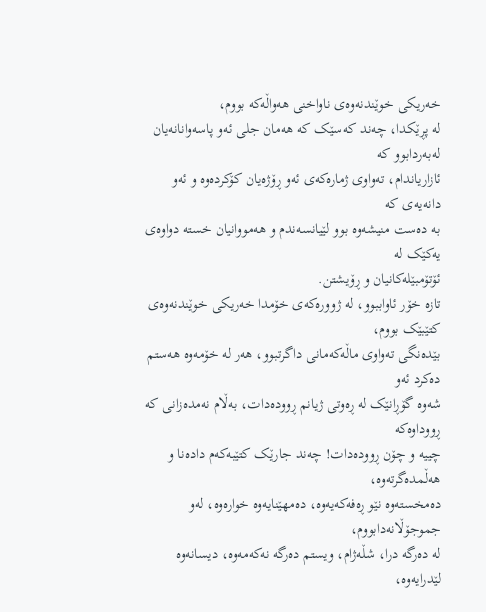خەریکى خوێندنەوەى ناواخنى هەواڵەکە بووم،
لە پڕێکدا، چەند کەسێک کە هەمان جلى ئەو پاسەوانانەیان لەبەردابوو کە
ئازاریاندام، تەواوى ژمارەکەى ئەو ڕۆژەیان کۆکردەوە و ئەو دانەیەى کە
بە دەست منیشەوە بوو لێیانسەندم و هەمووانیان خستە دواوەى یەکێک لە
ئۆتۆمبێلەکانیان و ڕۆیشتن.
تازە خۆر ئاواببوو، لە ژوورەکەى خۆمدا خەریکى خوێندنەوەى کتێبێک بووم،
بێدەنگى تەواوى ماڵەکەمانى داگرتبوو، هەر لە خۆمەوە هەستم دەکرد ئەو
شەوە گۆڕانێک لە ڕەوتى ژیانم ڕوودەدات، بەڵام نەمدەزانى کە ڕووداوەکە
چییە و چۆن ڕوودەدات! چەند جارێک کتێبەکەم دادەنا و هەڵمدەگرتەوە،
دەمخستەوە نێو ڕەفەکەیەوە، دەمهێنایەوە خوارەوە، لەو جموجۆڵانەدابووم،
لە دەرگە درا، شڵەژام، ویستم دەرگە نەکەمەوە، دیسانەوە لێدرایەوە،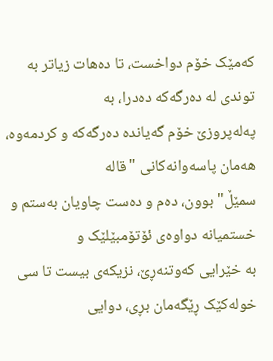کەمێک خۆم دواخست، تا دەهات زیاتر بە توندى لە دەرگەکە دەدرا، بە
پەلەپروزێ خۆم گەیاندە دەرگەکە و کردمەوە، هەمان پاسەوانەکانى "قالە
سمێڵ" بوون، دەم و دەست چاویان بەستم و خستمیانە دواوەى ئۆتۆمبێلێک و
بە خێرایی کەوتنەڕێ، نزیکەى بیست تا سى خولەکێک ڕێگەمان بڕى، دوایی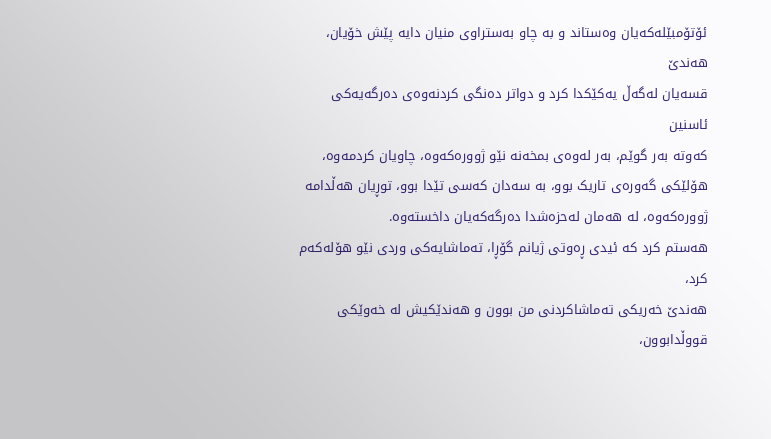ئۆتۆمبێلەکەیان وەستاند و بە چاو بەستراوى منیان دایە پێش خۆیان، هەندێ
قسەیان لەگەڵ یەکێکدا کرد و دواتر دەنگى کردنەوەى دەرگەیەکى ئاسنین
کەوتە بەر گوێم، بەر لەوەى بمخەنە نێو ژوورەکەوە، چاویان کردمەوە،
هۆلێکى گەورەى تاریک بوو، بە سەدان کەسى تێدا بوو، توڕیان هەڵدامە
ژوورەکەوە، لە هەمان لەحزەشدا دەرگەکەیان داخستەوە.
هەستم کرد کە ئیدى ڕەوتى ژیانم گۆڕا، تەماشایەکى وردى نێو هۆلەکەم کرد،
هەندێ خەریکى تەماشاکردنى من بوون و هەندێکیش لە خەوێکى قووڵدابوون،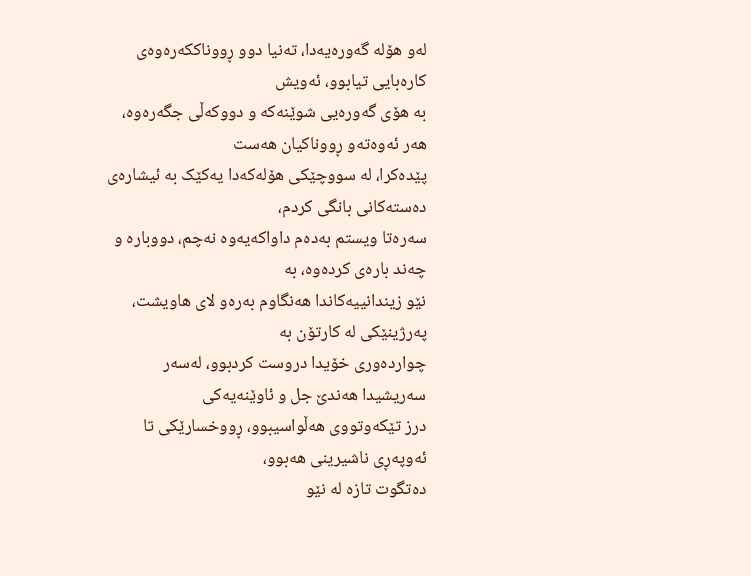لەو هۆلە گەورەیەدا، تەنیا دوو ڕووناککەرەوەى کارەبایی تیابوو، ئەویش
بە هۆى گەورەیی شوێنەکە و دووکەڵى جگەرەوە، هەر ئەوەتەو ڕووناکیان هەست
پێدەکرا، لە سووچێکى هۆلەکەدا یەکێک بە ئیشارەى دەستەکانى بانگى کردم،
سەرەتا ویستم بەدەم داواکەیەوە نەچم، دووبارە و چەند بارەى کردەوە، بە
نێو زیندانییەکاندا هەنگاوم بەرەو لاى هاویشت، پەرژینێکى لە کارتۆن بە
چواردەورى خۆیدا دروست کردبوو، لەسەر سەریشیدا هەندێ جل و ئاوێنەیەکى
درز تێکەوتووى هەڵواسیبوو، ڕووخسارێکى تا ئەوپەڕى ناشیرینى هەبوو،
دەتگوت تازە لە نێو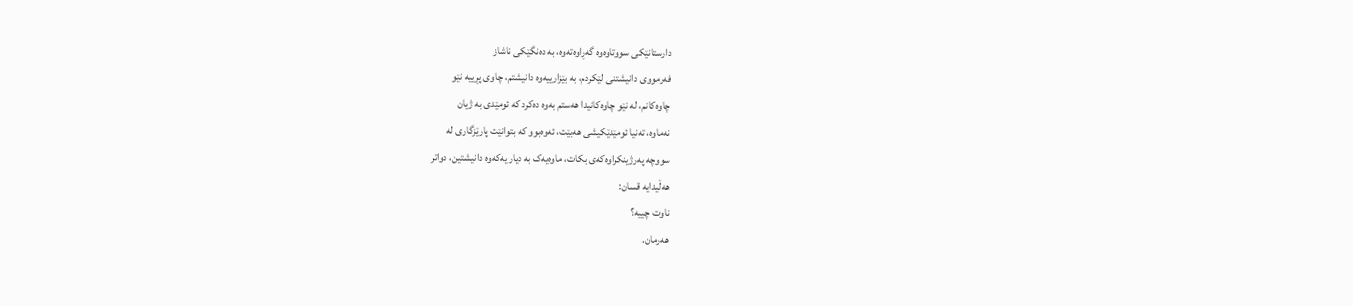دارستانێکى سووتاوەوە گەڕاوەتەوە، بە دەنگێکى ناشاز
فەرمووى دانیشتنى لێکردم، بە بێزارییەوە دانیشتم، چاوى پڕییە نێو
چاوەکانم، لە نێو چاوەکانیدا هەستم بەوە دەکرد کە ئومێدى بە ژیان
نەماوە، تەنیا ئومێدێکیشى هەبێت، ئەوەبوو کە بتوانێت پارێزگارى لە
سووچە پەرژینکراوەکەى بکات، ماوەیەک بە دیار یەکەوە دانیشتین، دواتر
هەڵیدایە قسان:
ناوت چییە؟
هەرمان.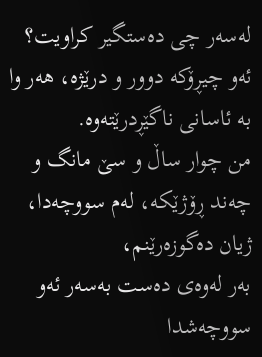لەسەر چى دەستگیر کراویت؟
ئەو چیڕۆکە دوور و درێژە، هەر وا بە ئاسانى ناگێڕدرێتەوە.
من چوار ساڵ و سێ مانگ و چەند ڕۆژێکە، لەم سووچەدا، ژیان دەگوزەرێنم،
بەر لەوەى دەست بەسەر ئەو سووچەشدا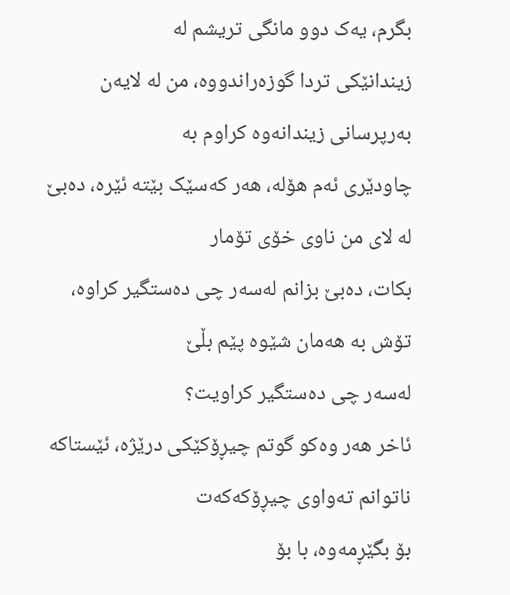بگرم، یەک دوو مانگى تریشم لە
زیندانێکى تردا گوزەراندووە، من لە لایەن بەرپرسانى زیندانەوە کراوم بە
چاودێرى ئەم هۆلە، هەر کەسێک بێتە ئێرە، دەبێ لە لاى من ناوى خۆى تۆمار
بکات، دەبێ بزانم لەسەر چى دەستگیر کراوە، تۆش بە هەمان شێوە پێم بڵێ
لەسەر چى دەستگیر کراویت؟
ئاخر هەر وەکو گوتم چیڕۆکێکى درێژە، ئێستاکە ناتوانم تەواوى چیڕۆکەکەت
بۆ بگێڕمەوە، با بۆ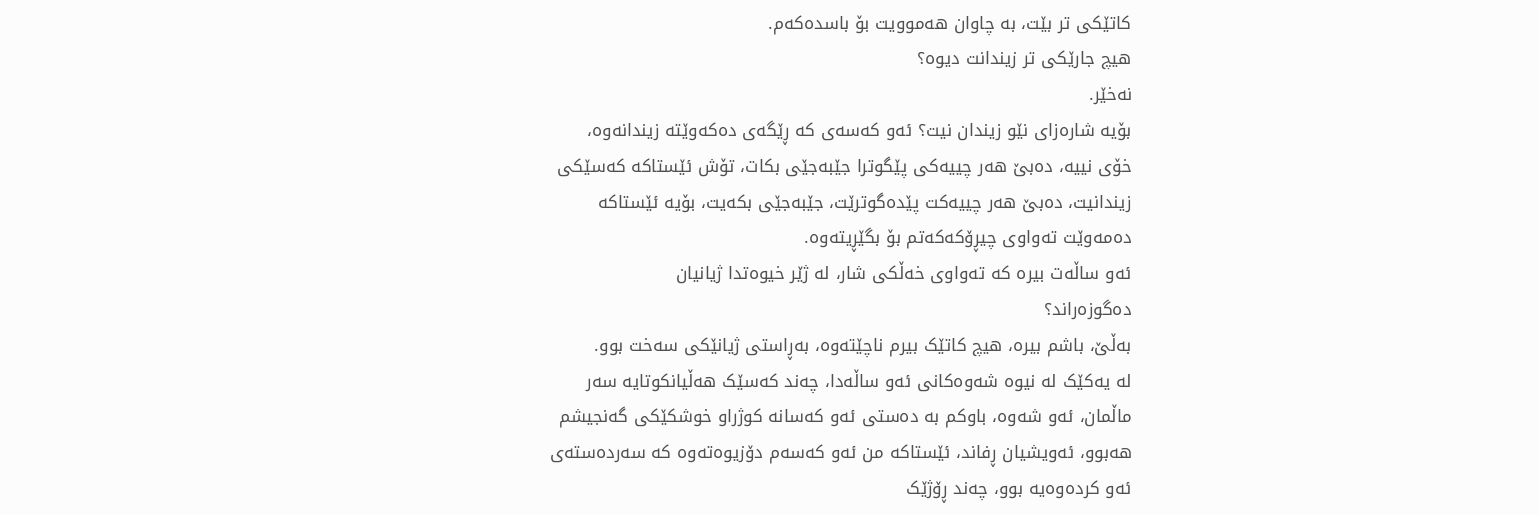کاتێکى تر بێت، بە چاوان هەموویت بۆ باسدەکەم.
هیچ جارێکى تر زیندانت دیوە؟
نەخێر.
بۆیە شارەزای نێو زیندان نیت؟ ئەو کەسەى کە ڕێگەى دەکەوێتە زیندانەوە،
خۆى نییە، دەبێ هەر چییەکى پێگوترا جێبەجێى بکات، تۆش ئێستاکە کەسێکى
زیندانیت، دەبێ هەر چییەکت پێدەگوترێت، جێبەجێى بکەیت، بۆیە ئێستاکە
دەمەوێت تەواوى چیڕۆکەکەتم بۆ بگێڕیتەوە.
ئەو ساڵەت بیرە کە تەواوى خەڵکى شار، لە ژێر خیوەتدا ژیانیان
دەگوزەراند؟
بەڵێ، باشم بیرە، هیچ کاتێک بیرم ناچێتەوە، بەڕاستى ژیانێکى سەخت بوو.
لە یەکێک لە نیوە شەوەکانى ئەو ساڵەدا، چەند کەسێک هەڵیانکوتایە سەر
ماڵمان، ئەو شەوە، باوکم بە دەستى ئەو کەسانە کوژراو خوشکێکی گەنجیشم
هەبوو، ئەویشیان ڕفاند، ئێستاکە من ئەو کەسەم دۆزیوەتەوە کە سەردەستەى
ئەو کردەوەیە بوو، چەند ڕۆژێک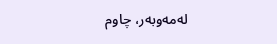لەمەوبەر، چاوم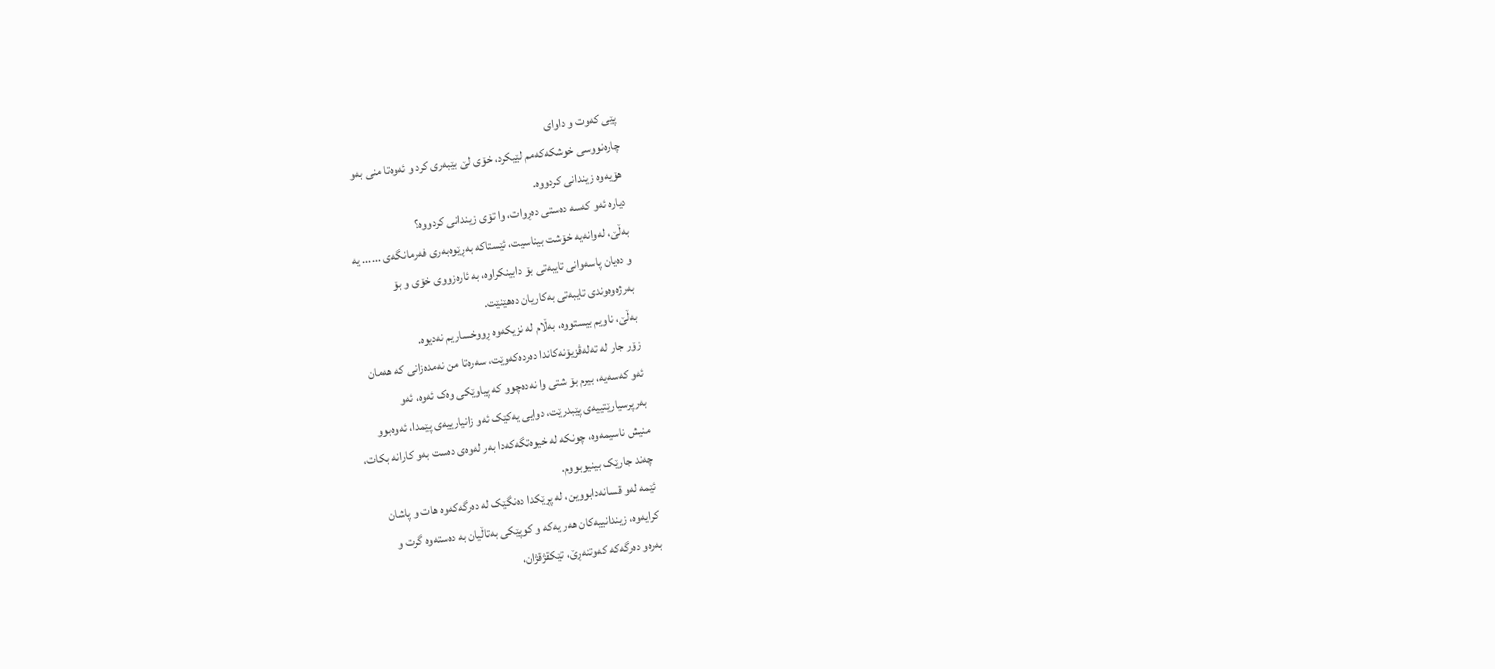پێى کەوت و داواى
چارەنووسى خوشکەکەمم لێیکرد، خۆى لێ بێبەرى کرد و ئەوەتا منى بەو
هۆیەوە زیندانى کردووە.
دیارە ئەو کەسە دەستى دەڕوات، وا تۆى زیندانى کردووە؟
بەڵێ، لەوانەیە خۆشت بیناسیت، ئێستاکە بەڕێوەبەرى فەرمانگەى ...... یە
و دەیان پاسەوانى تایبەتى بۆ دابینکراوە، بە ئارەزووى خۆى و بۆ
بەرژەوەوندى تایبەتى بەکاریان دەهێنێت.
بەڵێ، ناویم بیستووە، بەڵام لە نزیکەوە ڕووخساریم نەدیوە.
زۆر جار لە تەلەڤزیۆنەکاندا دەردەکەوێت، سەرەتا من نەمدەزانى کە هەمان
ئەو کەسەیە، بیرم بۆ شتى وا نەدەچوو کە پیاوێکى وەک ئەوە، ئەو
بەرپرسیارێتییەى پێبدرێت، دوایی یەکێک ئەو زانیارییەى پێمدا، ئەوەبوو
منیش ناسیمەوە، چونکە لە خیوەتگەکەدا بەر لەوەى دەست بەو کارانە بکات،
چەند جارێک بینیوبووم.
ئێمە لەو قسانەدابووین، لە پڕێکدا دەنگێک لە دەرگەکەوە هات و پاشان
کرایەوە، زیندانییەکان هەر یەکە و کوپێکى بەتاڵیان بە دەستەوە گرت و
بەرەو دەرگەکە کەوتنەڕێ، تێکقژقژان،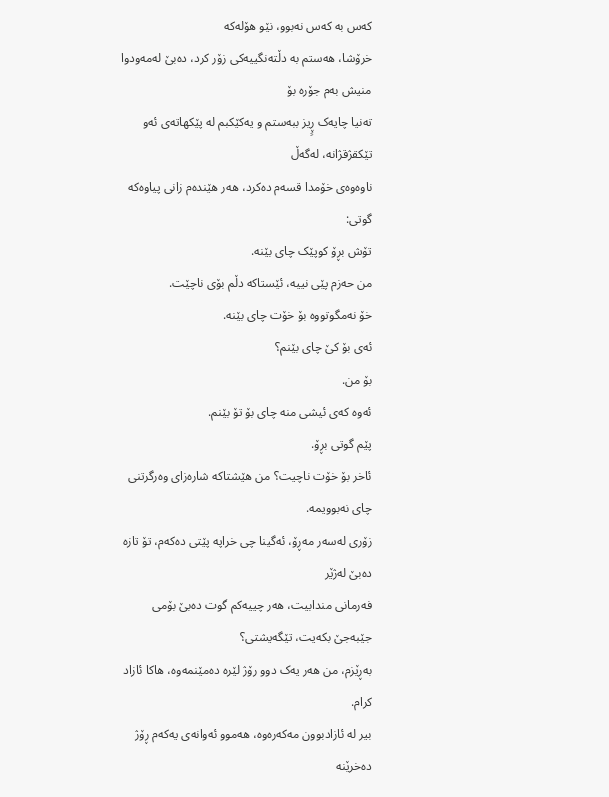کەس بە کەس نەبوو، نێو هۆلەکە
خرۆشا، هەستم بە دڵتەنگییەکى زۆر کرد، دەبێ لەمەودوا منیش بەم جۆرە بۆ
تەنیا چایەک ڕٍیز ببەستم و یەکێکبم لە پێکهاتەى ئەو تێکقژقژانە، لەگەڵ
ناوەوەى خۆمدا قسەم دەکرد، هەر هێندەم زانى پیاوەکە گوتى:
تۆش بڕۆ کوپێک چاى بێنە.
من حەزم پێى نییە، ئێستاکە دڵم بۆى ناچێت.
خۆ نەمگوتووە بۆ خۆت چاى بێنە.
ئەى بۆ کێ چاى بێنم؟
بۆ من.
ئەوە کەى ئیشى منە چاى بۆ تۆ بێنم.
پێم گوتى بڕۆ.
ئاخر بۆ خۆت ناچیت؟ من هێشتاکە شارەزای وەرگرتنى چاى نەبوویمە.
زۆرى لەسەر مەڕۆ، ئەگینا چى خراپە پێتى دەکەم، تۆ تازە دەبێ لەژێر
فەرمانى مندابیت، هەر چییەکم گوت دەبێ بۆمى جێبەجێ بکەیت، تێگەیشتى؟
بەڕێزم، من هەر یەک دوو رۆژ لێرە دەمێنمەوە، هاکا ئازاد کرام.
بیر لە ئازادبوون مەکەرەوە، هەموو ئەوانەى یەکەم ڕۆژ دەخرێنە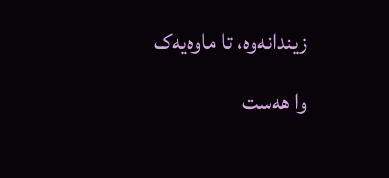زیندانەوە، تا ماوەیەک وا هەست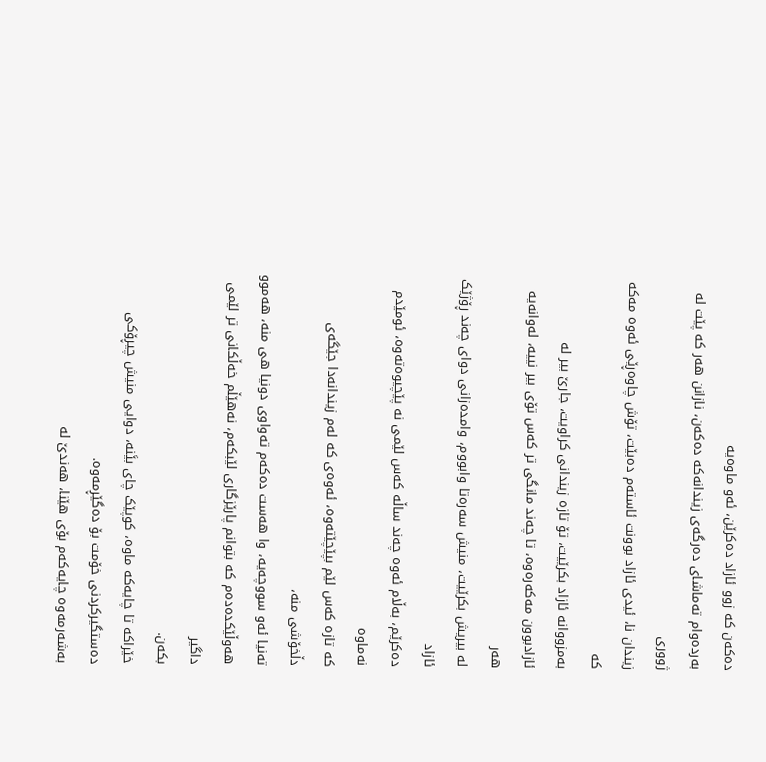دەکەن کە زوو ئازاد دەکرێن، ئەو ماوەیە
بەردەوام تەماشاى دەرگەى زیندانەکە دەکەن، نازانن هەر کە پێت لە ژوورى
زیندان نا، ئیدى ئازاد بوونت ئاستەم دەبێت، تۆش چاوەڕێى ئەوە مەکە کە
بەمزووانە ئازاد بکرێیت، تۆ تازە زیندانى کراویت، جارێ بیر لە
ئازادبوون مەکەرەوە، تا چەند مانگی تر کەس تۆى بیر نییە، لەوانەیە هەر
لە بیریش بکرێیت، منیش سەرەتا وابووم، وامدەزانى دواى چەند ڕۆژێک ئازاد
دەکرێم، بەڵام ئەوە چەند ساڵە کەس لێمى نە پێچیوەتەوە، ئومێدم نەماوە
کە تازە کەس لێم بپێچێتەوە، ئەوەى کە لەم زیندانەدا جێگەى دڵخۆشى منە،
تەنیا ئەو سووچەیە، وا هەست دەکەم تەواوى دونیا هى منە، هەموو
هەوڵێکدەدەم کە بتوانم پارێزگارى لێبکەم، نەهێڵم خەڵکانى تر لێمى داگیر
بکەن.
خێراکە تا چایەکە ماوە، کوپێک چاى بێَنە، دوایی منیش چیڕۆکى
دەستگیرکردنى خۆمت بۆ دەگێڕمەوە.
بەشەرمەوە چایەکەم بۆى هێنا، هەندێ لە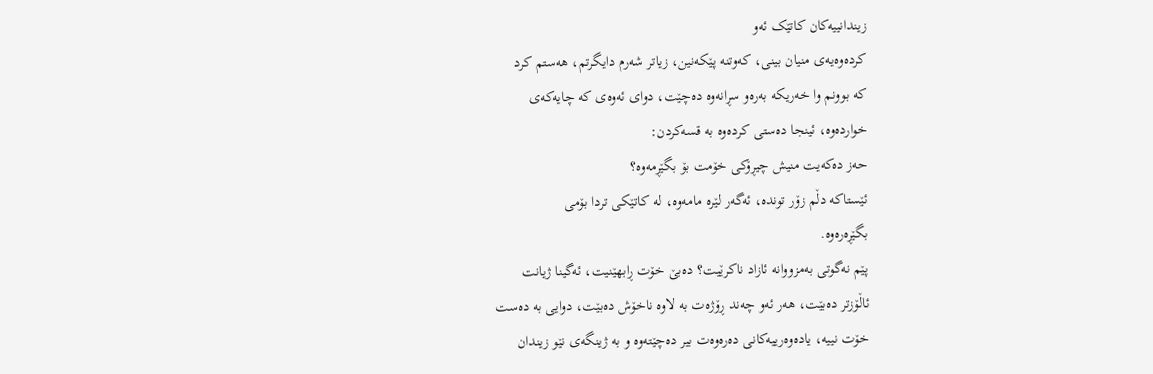زیندانییەکان کاتێک ئەو
کردەوەیەى منیان بینى، کەوتنە پێکەنین، زیاتر شەرم دایگرتم، هەستم کرد
کە بوونم وا خەریکە بەرەو سڕانەوە دەچێت، دواى ئەوەى کە چایەکەى
خواردەوە، ئینجا دەستى کردەوە بە قسەکردن:
حەز دەکەیت منیش چیڕۆکى خۆمت بۆ بگێڕمەوە؟
ئێستاکە دڵم زۆر توندە، ئەگەر لێرە مامەوە، لە کاتێکى تردا بۆمى
بگێڕەرەوە.
پێم نەگوتى بەمزووانە ئازاد ناکرێیت؟ دەبێ خۆت ڕابهێنیت، ئەگینا ژیانت
ئاڵۆزتر دەبێت، هەر ئەو چەند ڕۆژەت بە لاوە ناخۆش دەبێت، دوایی بە دەست
خۆت نییە، یادەوەرییەکانى دەرەوەت بیر دەچێتەوە و بە ژینگەی نێو زیندان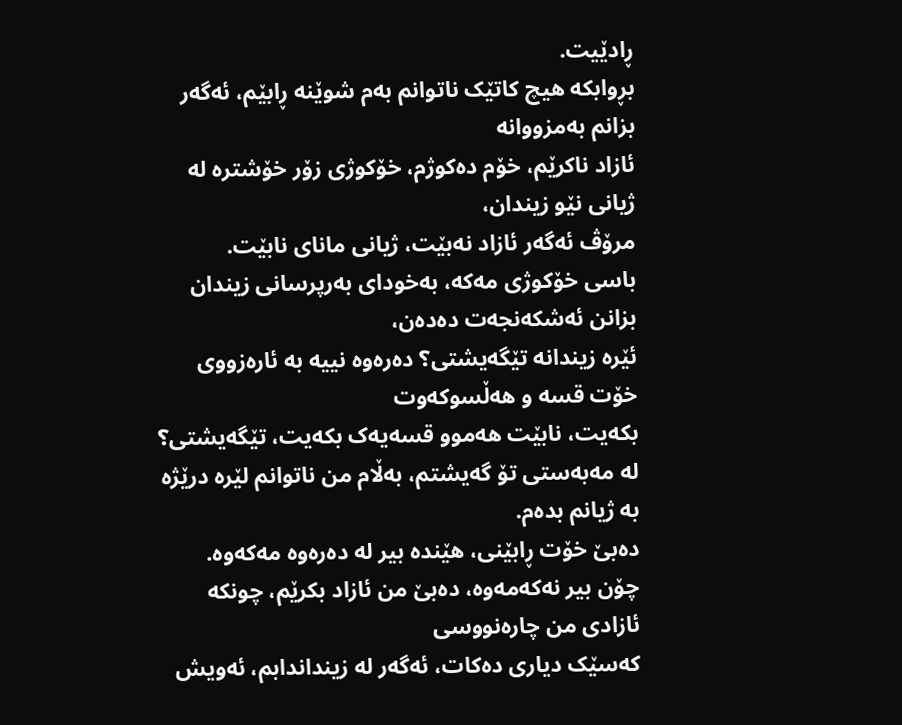ڕادێیت.
بڕوابکە هیچ کاتێک ناتوانم بەم شوێنە ڕابێم، ئەگەر بزانم بەمزووانە
ئازاد ناکرێم، خۆم دەکوژم، خۆکوژى زۆر خۆشترە لە ژیانى نێو زیندان،
مرۆڤ ئەگەر ئازاد نەبێت، ژیانى ماناى نابێت.
باسى خۆکوژى مەکە، بەخوداى بەرپرسانى زیندان بزانن ئەشکەنجەت دەدەن،
ئێرە زیندانە تێگەیشتى؟ دەرەوە نییە بە ئارەزووى خۆت قسە و هەڵسوکەوت
بکەیت، نابێت هەموو قسەیەک بکەیت، تێگەیشتى؟
لە مەبەستى تۆ گەیشتم، بەڵام من ناتوانم لێرە درێژە بە ژیانم بدەم.
دەبێ خۆت ڕابێنى، هێندە بیر لە دەرەوە مەکەوە.
چۆن بیر نەکەمەوە، دەبێ من ئازاد بکرێم، چونکە ئازادى من چارەنووسى
کەسێک دیارى دەکات، ئەگەر لە زینداندابم، ئەویش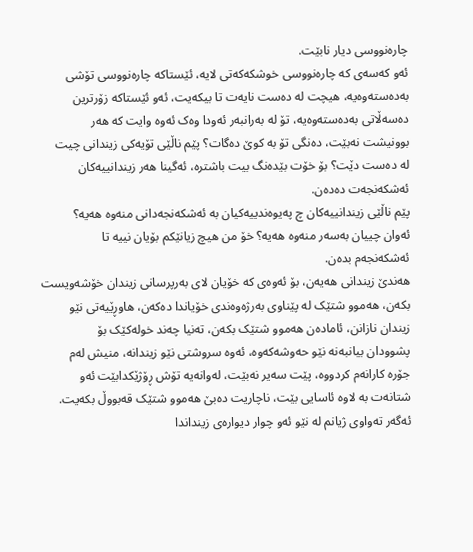چارەنووسى دیار نابێت.
ئەو کەسەى کە چارەنووسى خوشکەکەتى لایە، ئێستاکە چارەنووسى تۆشى
بەدەستەوەیە، هیچت لە دەست نایەت تا بیکەیت، ئەو ئێستاکە زۆرترین
دەسەڵاتى بەدەستەوەیە، تۆ لە بەرانبەر ئەودا وەک ئەوە وایت کە هەر
بوونیشت نەبێت، دەنگى تۆ بە کوێ دەگات؟ پێم ناڵێى تۆیەکى زیندانى چیت
لە دەست دێت؟ بۆ خۆت بێدەنگ بیت باشترە، ئەگینا هەر زیندانییەکان
ئەشکەنجەت دەدەن.
پێم ناڵێی زیندانییەکان چ پەیوەندییەکیان بە ئەشکەنجەدانى منەوە هەیە؟
ئەوان چییان بەسەر منەوە هەیە؟ خۆ من هیچ زیانێکم بۆیان نییە تا
ئەشکەنجەم بدەن.
هەندێ زیندانى هەیەن، بۆ ئەوەى کە خۆیان لاى بەرپرسانى زیندان خۆشەویست
بکەن، هەموو شتێک لە پێناوى بەرژەوەندى خۆیاندا دەکەن، هاوڕێیەتى نێو
زیندان نازانن، ئامادەن هەموو شتێک بکەن، تەنیا چەند خولەکێک بۆ
پشوودان بیانبەنە نێو حەوشەکەوە، ئەوە سروشتى نێو زیندانە، منیش لەم
جۆرە کارانەم کردووە، پێت سەیر نەبێت، لەوانەیە تۆش ڕۆژێکدابێت ئەو
شتانەت بە لاوە ئاسایی بێت، ناچاریت دەبێ هەموو شتێک قەبووڵ بکەیت.
ئەگەر تەواوى ژیانم لە نێو ئەو چوار دیوارەى زینداندا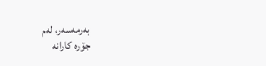بەرمەسەر، لەم
جۆرە کارانە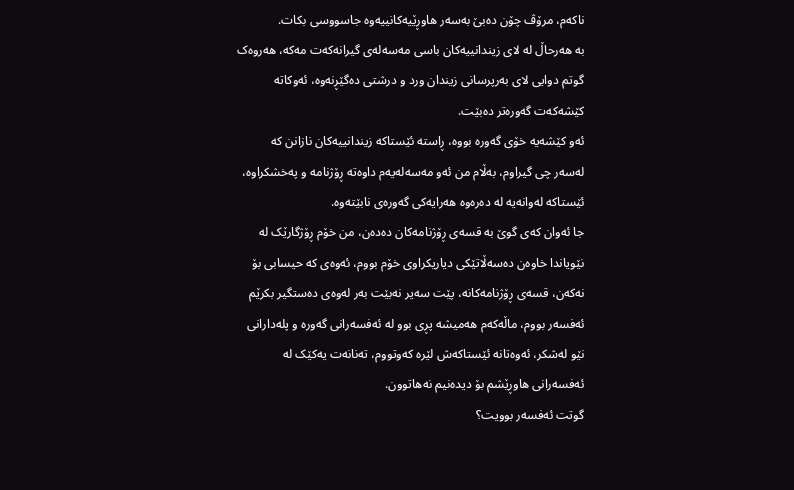ناکەم، مرۆڤ چۆن دەبێ بەسەر هاوڕێیەکانییەوە جاسووسى بکات.
بە هەرحاڵ لە لاى زیندانییەکان باسى مەسەلەى گیرانەکەت مەکە، هەروەک
گوتم دوایی لاى بەرپرسانى زیندان ورد و درشتى دەگێڕنەوە، ئەوکاتە
کێشەکەت گەورەتر دەبێت.
ئەو کێشەیە خۆى گەورە بووە، ڕاستە ئێستاکە زیندانییەکان نازانن کە
لەسەر چى گیراوم، بەڵام من ئەو مەسەلەیەم داوەتە ڕۆژنامە و پەخشکراوە،
ئێستاکە لەوانەیە لە دەرەوە هەرایەکى گەورەى نابێتەوە.
جا ئەوان کەى گوێ بە قسەى ڕۆژنامەکان دەدەن، من خۆم ڕۆژگارێک لە
نێویاندا خاوەن دەسەڵاتێکى دیاریکراوى خۆم بووم، ئەوەى کە حیسابى بۆ
نەکەن، قسەى ڕۆژنامەکانە، پێت سەیر نەبێت بەر لەوەى دەستگیر بکرێم
ئەفسەر بووم، ماڵەکەم هەمیشە پڕى بوو لە ئەفسەرانى گەورە و پلەدارانى
نێو لەشکر، ئەوەتانە ئێستاکەش لێرە کەوتووم، تەنانەت یەکێک لە
ئەفسەرانى هاوڕێشم بۆ دیدەنیم نەهاتوون.
گوتت ئەفسەر بوویت؟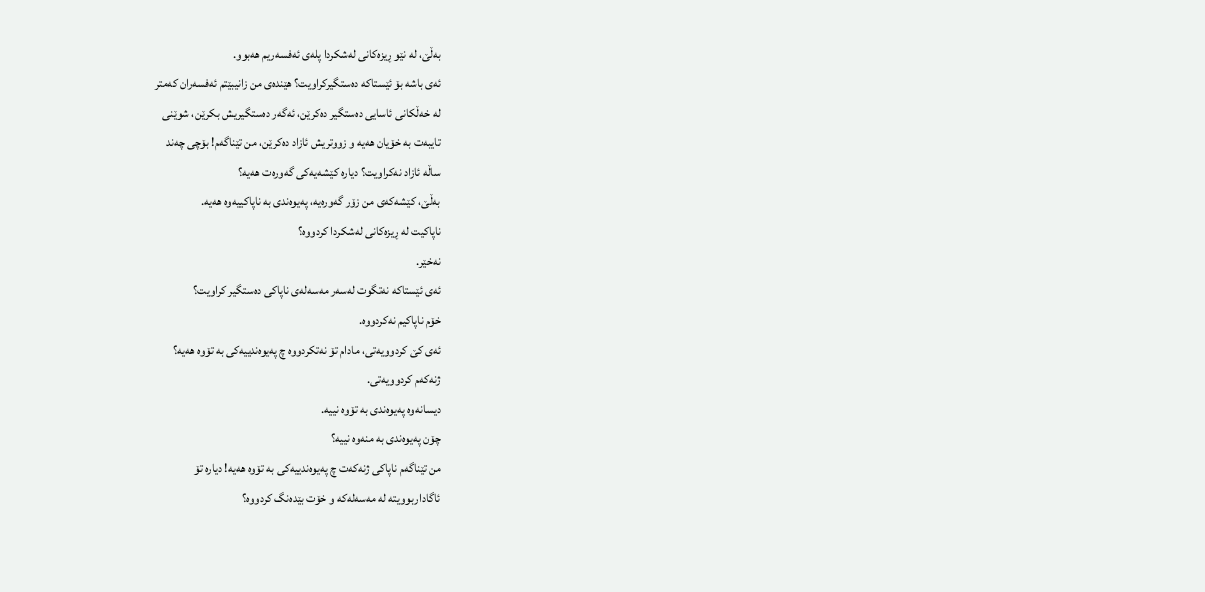بەڵێ، لە نێو ڕیزەکانى لەشکردا پلەى ئەفسەریم هەبوو.
ئەى باشە بۆ ئێستاکە دەستگیرکراویت؟ هێندەى من زانیبێتم ئەفسەران کەمتر
لە خەڵکانى ئاسایی دەستگیر دەکرێن، ئەگەر دەستگیریش بکرێن، شوێنى
تایبەت بە خۆیان هەیە و زووتریش ئازاد دەکرێن، من تێناگەم! بۆچى چەند
ساڵە ئازاد نەکراویت؟ دیارە کێشەیەکى گەورەت هەیە؟
بەڵێ، کێشەکەى من زۆر گەورەیە، پەیوەندى بە ناپاکییەوە هەیە.
ناپاکیت لە ڕیزەکانى لەشکردا کردووە؟
نەخێر.
ئەى ئێستاکە نەتگوت لەسەر مەسەلەى ناپاکى دەستگیر کراویت؟
خۆم ناپاکیم نەکردووە.
ئەى کێ کردوویەتى، مادام تۆ نەتکردووە چ پەیوەندییەکى بە تۆوە هەیە؟
ژنەکەم کردوویەتى.
دیسانەوە پەیوەندى بە تۆوە نییە.
چۆن پەیوەندى بە منەوە نییە؟
من تێناگەم ناپاکى ژنەکەت چ پەیوەندییەکى بە تۆوە هەیە! دیارە تۆ
ئاگاداربوویتە لە مەسەلەکە و خۆت بێدەنگ کردووە؟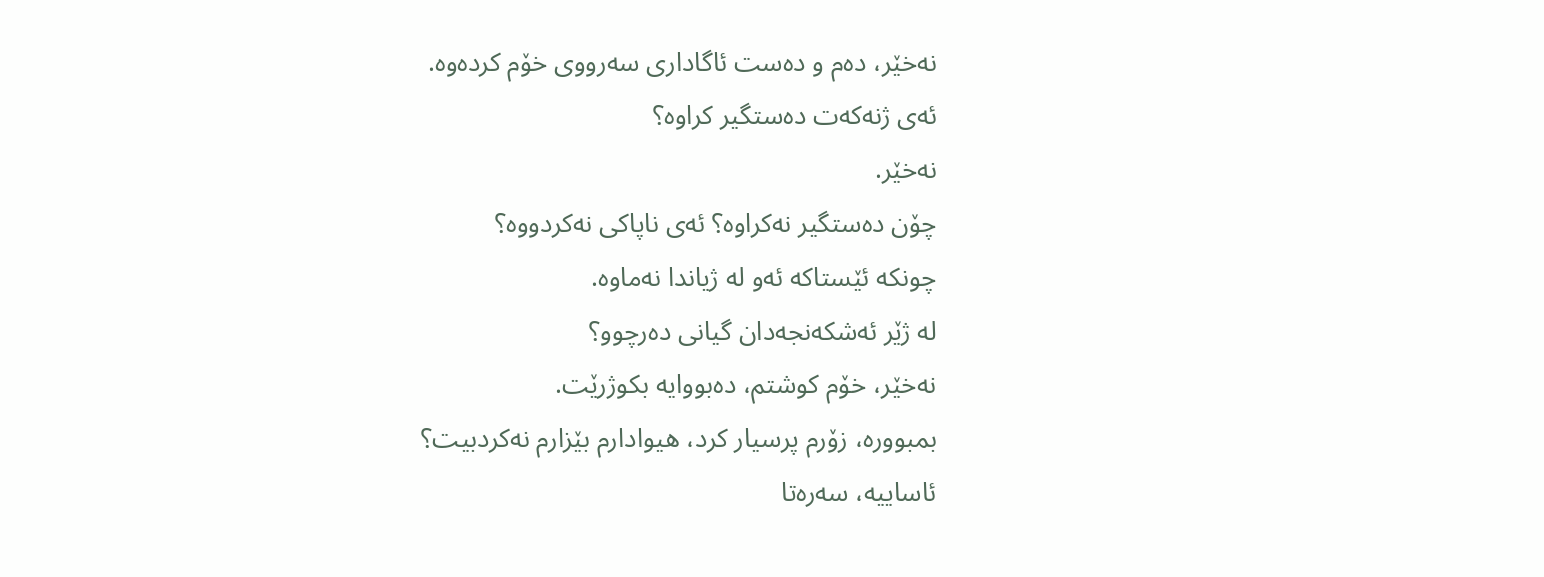نەخێر، دەم و دەست ئاگادارى سەرووى خۆم کردەوە.
ئەى ژنەکەت دەستگیر کراوە؟
نەخێر.
چۆن دەستگیر نەکراوە؟ ئەى ناپاکى نەکردووە؟
چونکە ئێستاکە ئەو لە ژیاندا نەماوە.
لە ژێر ئەشکەنجەدان گیانى دەرچوو؟
نەخێر، خۆم کوشتم، دەبووایە بکوژرێت.
بمبوورە، زۆرم پرسیار کرد، هیوادارم بێزارم نەکردبیت؟
ئاساییە، سەرەتا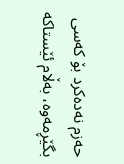حەزم نەدەکرد بۆ کەسى بگێڕمەوە، بەڵام ئێستاکە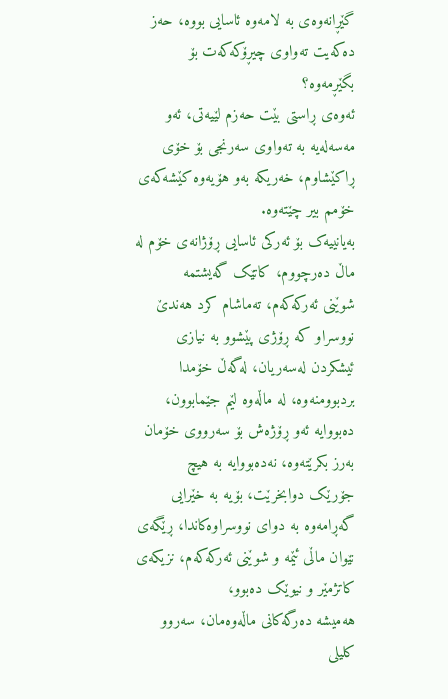گێڕانەوەى بە لامەوە ئاسایی بووە، حەز دەکەیت تەواوى چیڕۆکەکەت بۆ
بگێڕمەوە؟
ئەوەى ڕاستى بێت حەزم لێیەتى، ئەو مەسەلەیە بە تەواوى سەرنجى بۆ خۆى
ڕاکێشاوم، خەریکە بەو هۆیەوە کێشەکەى خۆمم بیر چێتەوە.
بەیانییەک بۆ ئەرکى ئاسایی ڕۆژانەى خۆم لە ماڵ دەرچووم، کاتێک گەیشتمە
شوێنى ئەرکەکەم، تەماشام کرد هەندێ نووسراو کە ڕۆژى پێشوو بە نیازى
ئیشکردن لەسەریان، لەگەڵ خۆمدا بردبوومنەوە، لە ماڵەوە لێم جێمابوون،
دەبووایە ئەو ڕۆژەش بۆ سەرووى خۆمان بەرز بکرێتەوە، نەدەبووایە بە هیچ
جۆرێک دوابخرێت، بۆیە بە خێرایی گەڕامەوە بە دواى نووسراوەکاندا، ڕێگەى
نێوان ماڵى ئێمە و شوێنى ئەرکەکەم، نزیکەى کاتژمێر و نیوێک دەبوو،
هەمیشە دەرگەکانى ماڵەوەمان، سەروو کلیلى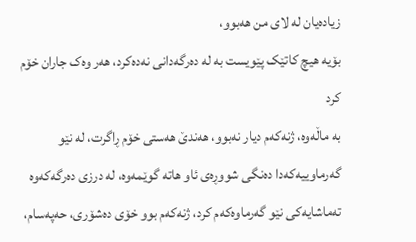زیادەیان لە لاى من هەبوو،
بۆیە هیچ کاتێک پێویست بە لە دەرگەدانى نەدەکرد، هەر وەک جاران خۆم کرد
بە ماڵەوە، ژنەکەم دیار نەبوو، هەندێ هەستى خۆم ڕاگرت، لە نێو
گەرماوییەکەدا دەنگى شووڕەى ئاو هاتە گوێمەوە، لە درزى دەرگەکەوە
تەماشایەکى نێو گەرماوەکەم کرد، ژنەکەم بوو خۆى دەشۆرى، حەپەسام،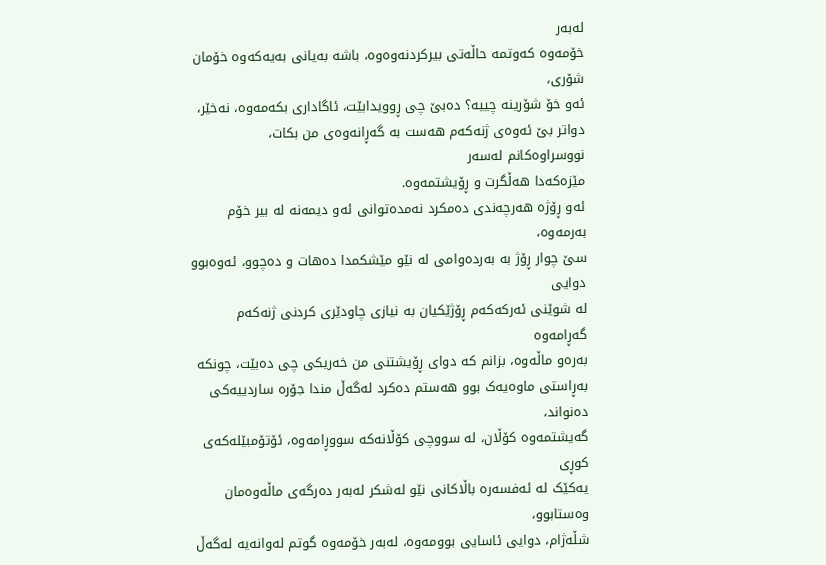لەبەر
خۆمەوە کەوتمە حاڵەتى بیرکردنەوەوە، باشە بەیانى بەیەکەوە خۆمان شۆرى،
ئەو خۆ شۆرینە چییە؟ دەبێ چی ڕوویدابێت، ئاگادارى بکەمەوە، نەخێر،
دواتر بێ ئەوەى ژنەکەم هەست بە گەڕانەوەى من بکات، نووسراوەکانم لەسەر
مێزەکەدا هەڵگرت و ڕۆیشتمەوە.
ئەو ڕۆژە هەرچەندى دەمکرد نەمدەتوانى ئەو دیمەنە لە بیر خۆم بەرمەوە،
سێ چوار ڕۆژ بە بەردەوامى لە نێو مێشکمدا دەهات و دەچوو، ئەوەبوو دوایی
لە شوێنى ئەرکەکەم ڕۆژێکیان بە نیازى چاودێرى کردنى ژنەکەم گەڕامەوە
بەرەو ماڵەوە، بزانم کە دواى ڕۆیشتنى من خەریکى چی دەبێت، چونکە
بەڕاستى ماوەیەک بوو هەستم دەکرد لەگەڵ مندا جۆرە ساردییەکى دەنواند،
گەیشتمەوە کۆڵان، لە سووچى کۆڵانەکە سووڕامەوە، ئۆتۆمبێلەکەى کوڕى
یەکێک لە ئەفسەرە باڵاکانى نێو لەشکر لەبەر دەرگەى ماڵەوەمان وەستابوو،
شڵەژام، دوایی ئاسایی بوومەوە، لەبەر خۆمەوە گوتم لەوانەیە لەگەڵ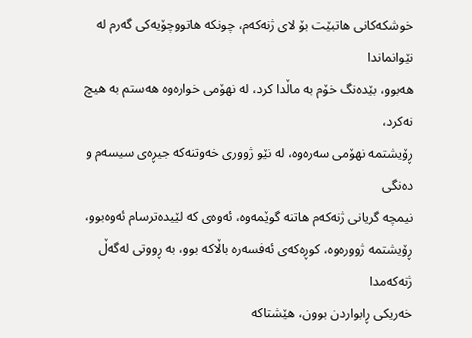خوشکەکانى هاتبێت بۆ لاى ژنەکەم، چونکە هاتووچۆیەکى گەرم لە نێوانماندا
هەبوو، بێدەنگ خۆم بە ماڵدا کرد، لە نهۆمى خوارەوە هەستم بە هیچ نەکرد،
ڕۆیشتمە نهۆمى سەرەوە، لە نێو ژوورى خەوتنەکە جیڕەى سیسەم و دەنگى
نیمچە گریانى ژنەکەم هاتنە گوێمەوە، ئەوەى کە لێیدەترسام ئەوەبوو،
ڕۆیشتمە ژوورەوە، کوڕەکەى ئەفسەرە باڵاکە بوو، بە ڕووتى لەگەڵ ژنەکەمدا
خەریکى ڕابواردن بوون، هێشتاکە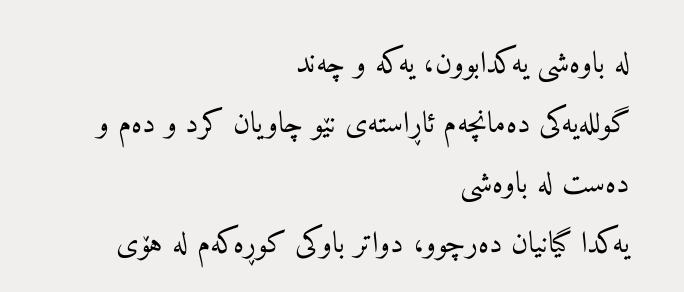لە باوەشى یەکدابوون، یەکە و چەند
گوللەیەکی دەمانچەم ئاڕاستەى نێو چاویان کرد و دەم و دەست لە باوەشى
یەکدا گیانیان دەرچوو، دواتر باوکى کوڕەکەم لە هۆى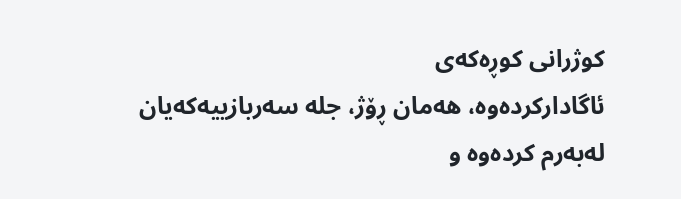کوژرانى کوڕەکەی
ئاگادارکردەوە، هەمان ڕۆژ، جلە سەربازییەکەیان لەبەرم کردەوە و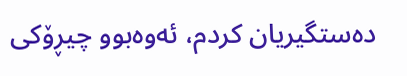دەستگیریان کردم، ئەوەبوو چیڕۆکى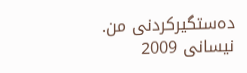دەستگیرکردنى من.
نیسانى 2009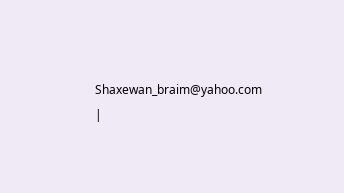Shaxewan_braim@yahoo.com
|